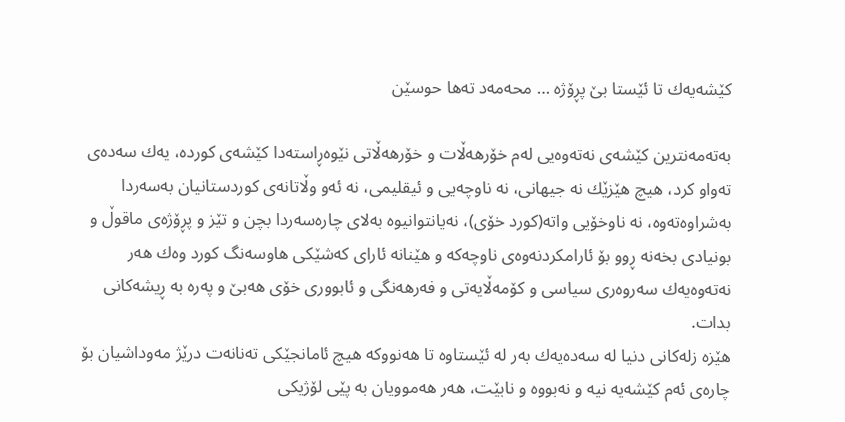كێشه‌یه‌ك تا ئێستا بێ‌ پڕۆژه‌ … محه‌مه‌د ته‌ها حوسێن

به‌ته‌مه‌نترین كێشه‌ی نه‌ته‌وه‌یی له‌م خۆرهه‌ڵات و خۆرهه‌ڵاتی نێوه‌ڕاسته‌دا كێشه‌ی كورده‌، یه‌ك سه‌ده‌ی ته‌واو كرد، هیچ هێزێك نه‌ جیهانی، نه‌ ناوچه‌یی و ئیقلیمی، نه‌ ئه‌و وڵاتانه‌ی كوردستانیان به‌سه‌ردا به‌شراوه‌ته‌وه‌، نه‌ ناوخۆیی واته‌(كورد خۆی)، نه‌یانتوانیوه‌ به‌لای چاره‌سه‌ردا بچن و تێز و پڕۆژه‌ی ماقوڵ و بونیادی بخه‌نه‌ ڕوو بۆ ئارامكردنه‌وه‌ی ناوچه‌كه‌ و هێنانه‌ ئارای كه‌شێكی هاوسه‌نگ كورد وه‌ك هه‌ر نه‌ته‌وه‌یه‌ك سه‌روه‌ری سیاسی و كۆمه‌ڵایه‌تی و فه‌رهه‌نگی و ئابووری خۆی هه‌بێ‌ و په‌ره‌ به‌ ڕیشه‌كانی بدات.
هێزه‌ زله‌كانی دنیا له‌ سه‌ده‌یه‌ك به‌ر له‌ ئێستاوه‌ تا هه‌نووكه‌ هیچ ئامانجێكی ته‌نانه‌ت درێژ مه‌وداشیان بۆ چاره‌ی ئه‌م كێشه‌یه‌ نیه‌ و نه‌بووه‌ و نابێت، هه‌ر هه‌موویان به‌ پێی لۆژیكی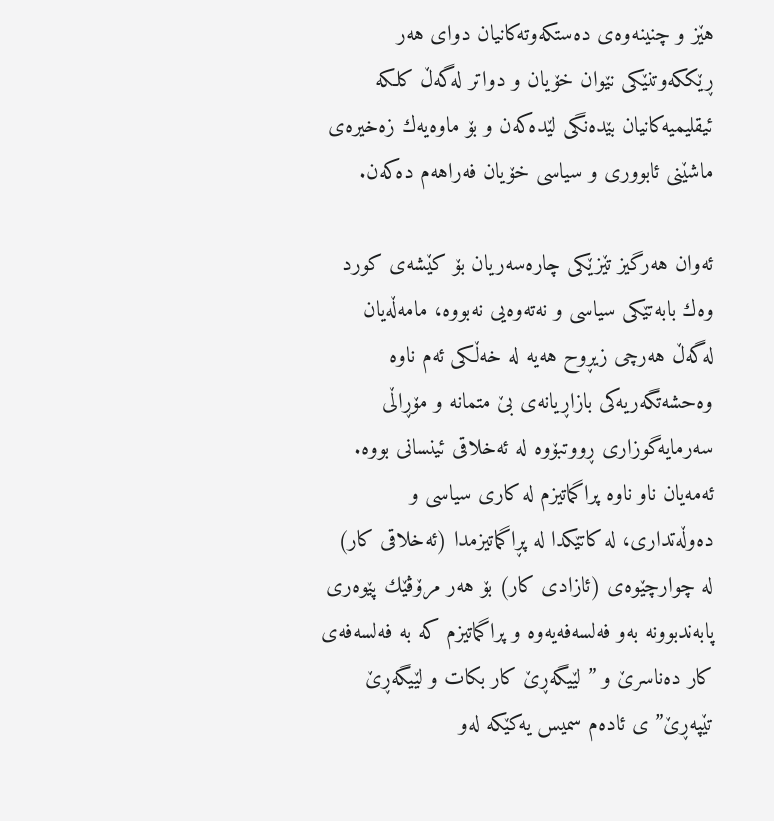هێز و چنینه‌وه‌ی ده‌ستكه‌وته‌كانیان دوای هه‌ر ڕێككه‌وتنێكی نێوان خۆیان و دواتر له‌گه‌ڵ كلكه‌ ئیقلیمیه‌كانیان بێده‌نگی لێده‌كه‌ن و بۆ ماوه‌یه‌ك زه‌خیره‌ی ماشێنی ئابووری و سیاسی خۆیان فه‌راهه‌م ده‌كه‌ن.

ئه‌وان هه‌رگیز تێزێكی چاره‌سه‌ریان بۆ كێشه‌ی كورد وه‌ك بابه‌تێكی سیاسی و نه‌ته‌وه‌یی نه‌بووه‌، مامه‌ڵه‌یان له‌گه‌ڵ هه‌رچی زیڕوح هه‌یه‌ له‌ خه‌ڵكی ئه‌م ناوه‌ وه‌حشه‌تگه‌ریه‌كی بازاڕیانه‌ی بێ‌ متمانه‌ و مۆڕاڵی سه‌رمایه‌گوزاری ڕووتبۆوه‌ له‌ ئه‌خلاقی ئینسانی بووه‌. ئه‌مه‌یان ناو ناوه‌ پراگماتیزم له‌ كاری سیاسی و ده‌وڵه‌تداری، له‌ كاتێكدا له‌ پڕاگماتیزمدا (ئه‌خلاقی كار) له‌ چوارچێوه‌ی (ئازادی كار) بۆ هه‌ر مرۆڤێك پێوه‌ری پابه‌ندبوونه‌ به‌و فه‌لسه‌فه‌یه‌وه‌ و پراگماتیزم كه‌ به‌ فه‌لسه‌فه‌ی كار ده‌ناسرێ‌ و ” لێیگه‌ڕێ‌ كار بكات و لێیگه‌ڕێ‌ تێپه‌ڕێ‌” ی ئاده‌م سمیس یه‌كێكه‌ له‌و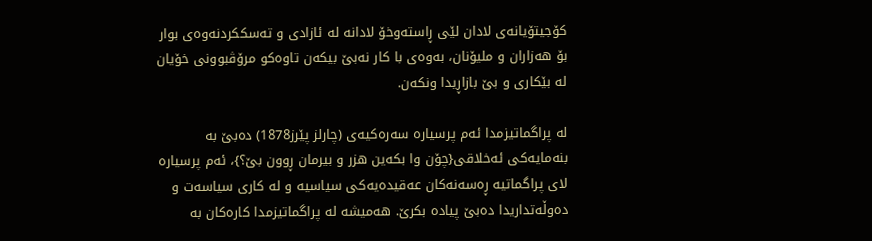كۆجیتۆیانه‌ی لادان لێی ڕاسته‌وخۆ لادانه‌ له‌ ئازادی و ته‌سككردنه‌وه‌ی بوار بۆ هه‌زاران و ملیۆنان، به‌وه‌ی با كار نه‌بێ‌ بیكه‌ن تاوه‌كو مرۆڤبوونی خۆیان له‌ بێكاری و بێ‌ بازاڕیدا ونكه‌ن.

له‌ پراگماتیزمدا ئه‌م پرسیاره‌ سه‌ره‌كیه‌ی (چارلز پێرز1878) ده‌بێ‌ به‌ بنه‌مایه‌كی ئه‌خلاقی{چۆن وا بكه‌ین هزر و بیرمان ڕوون بێ‌؟}، ئه‌م پرسیاره‌ لای پراگماتیه‌ ڕه‌سه‌نه‌كان عه‌قیده‌یه‌كی سیاسیه‌ و له‌ كاری سیاسه‌ت و ده‌وڵه‌تداریدا ده‌بێ‌ پیاده‌ بكرێ‌. هه‌میشه‌ له‌ پراگماتیزمدا كاره‌كان به‌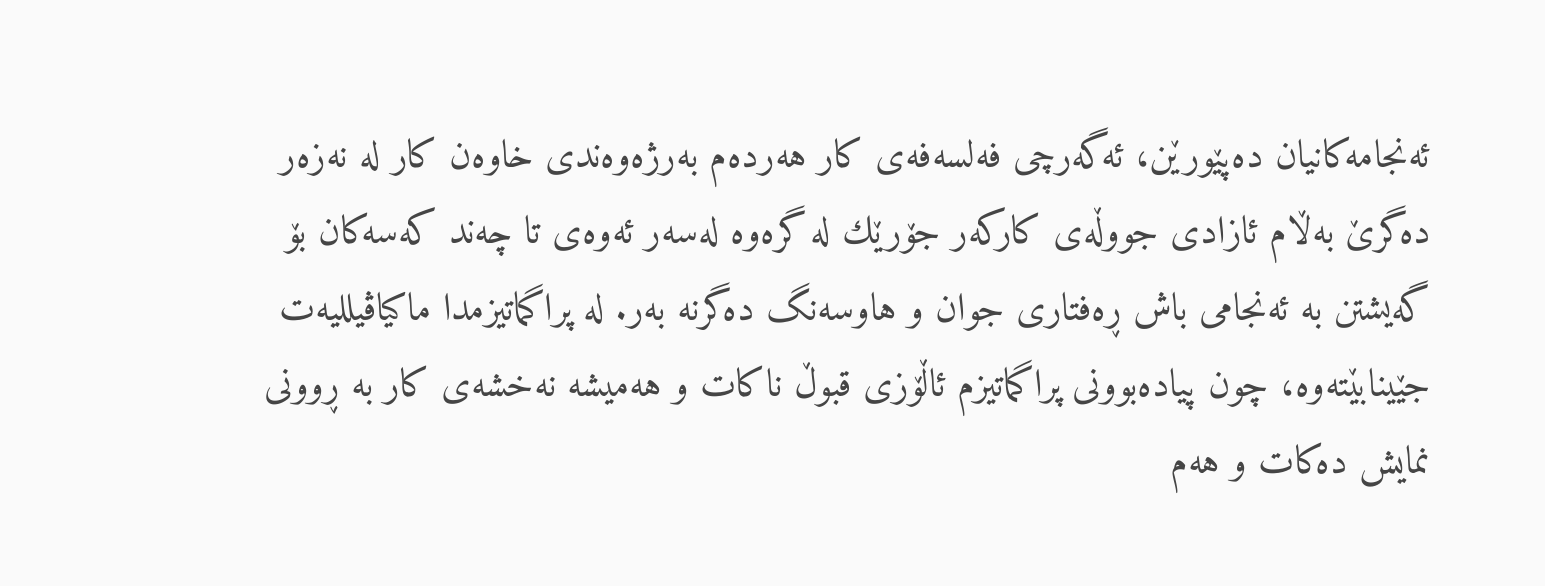ئه‌نجامه‌كانیان ده‌پێورێن، ئه‌گه‌رچی فه‌لسه‌فه‌ی كار هه‌رده‌م به‌رژه‌وه‌ندی خاوه‌ن كار له‌ نه‌زه‌ر ده‌گرێ‌ به‌ڵام ئازادی جووڵه‌ی كاركه‌ر جۆرێك له‌ گره‌وه‌ له‌سه‌ر ئه‌وه‌ی تا چه‌ند كه‌سه‌كان بۆ گه‌یشتن به‌ ئه‌نجامی باش ڕه‌فتاری جوان و هاوسه‌نگ ده‌گرنه‌ به‌ر. له‌ پراگماتیزمدا ماكیاڤیللیه‌ت جێینابێته‌وه‌، چون پیاده‌بوونی پراگماتیزم ئاڵۆزی قبوڵ ناكات و هه‌میشه‌ نه‌خشه‌ی كار به‌ ڕوونی نمایش ده‌كات و هه‌م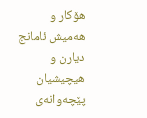هۆكار و هه‌میش ئامانج دیارن و هیچیشیان پێچه‌وانه‌ی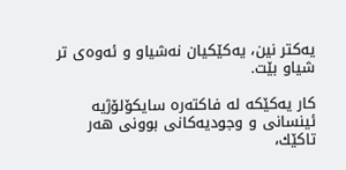یه‌كتر نین، یه‌كێكیان نه‌شیاو و ئه‌وه‌ی تر شیاو بێت.

كار یه‌كێكه‌ له‌ فاكته‌ره‌ سایكۆلۆژیه‌ ئینسانی و وجودیه‌كانی بوونی هه‌ر تاكێك،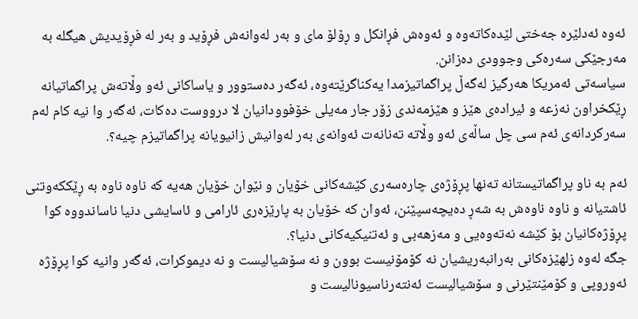ئه‌وه‌ ئه‌دلێره‌ جه‌ختی لێده‌كاته‌وه‌ و ئه‌وه‌ش فڕانكل و ڕۆلۆ مای و به‌ر له‌وانه‌ش فڕۆید و به‌ر له‌ فڕۆیدیش هیگله‌ به‌ مه‌رجێكی سه‌ره‌كی وجوودی ده‌زانن.
سیاسه‌تی ئه‌مریكا هه‌رگیز له‌گه‌ڵ پراگماتیزمدا یه‌كناگرێته‌وه‌، ئه‌گه‌ر ده‌ستوور و یاساكانی ئه‌و وڵاته‌ش پراگماتیانه‌ ڕێكخراون نه‌زعه‌ و ئیراده‌ی هێز و هێزمه‌ندی زۆر جار مه‌یلی خۆفوودانیان لا درووست ده‌كات، ئه‌گه‌ر وا نیه‌ كام له‌م سه‌ركردانه‌ی ئه‌م سی چل ساڵه‌ی ئه‌و وڵاته‌ ته‌نانه‌ت ئه‌وانه‌ی به‌ر له‌وانیش زانیویانه‌ پراگماتیزم چیه‌؟.

ئه‌م به‌ ناو پراگماتیستانه‌ ته‌نها پڕۆژه‌ی چاره‌سه‌ری كێشه‌كانی خۆیان و نێوان خۆیان هه‌یه‌ كه‌ ناوه‌ ناوه‌ به‌ ڕێككه‌وتنی ئاشتیانه‌ و ناوه‌ ناوه‌ش به‌ شه‌ڕ ده‌یچه‌سپێنن، ئه‌وان كه‌ خۆیان به‌ پارێزه‌ری ئارامی و ئاسایشی دنیا ناساندووه‌ كوا پڕۆژه‌كانیان بۆ كێشه‌ نه‌ته‌وه‌یی و مه‌زهه‌بی و ئه‌تنیكیه‌كانی دنیا؟.
جگه‌ له‌وه‌ زلهێزه‌كانی به‌رانبه‌ریشیان نه‌ كۆمۆنیست بوون و نه‌ سۆشیالیست و نه‌ دیموكرات، ئه‌گه‌ر وانیه‌ كوا پڕۆژه‌ ئه‌وروپی و كۆمێنتێرنی و سۆشیالیست ئه‌نته‌رناسیونالیست و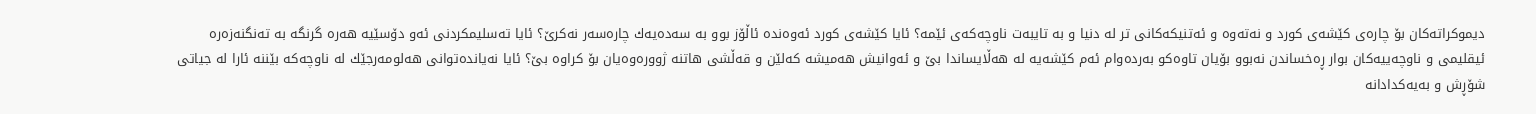دیموكراته‌كان بۆ چاره‌ی كێشه‌ی كورد و نه‌ته‌وه‌ و ئه‌تنیكه‌كانی تر له‌ دنیا و به‌ تایبه‌ت ناوچه‌كه‌ی ئێمه‌؟ ئایا كێشه‌ی كورد ئه‌وه‌نده‌ ئاڵۆز بوو به‌ سه‌ده‌یه‌ك چاره‌سه‌ر نه‌كرێ‌؟ ئایا ته‌سلیمكردنی ئه‌و دۆسێیه‌ هه‌ره‌ گرنگه‌ به‌ ته‌نگنه‌زه‌ره‌ ئیقلیمی و ناوچه‌ییه‌كان بوار ڕه‌خساندن نه‌بوو بۆیان تاوه‌كو به‌رده‌وام ئه‌م كێشه‌یه‌ له‌ هه‌ڵایساندا بێ‌ و ئه‌وانیش هه‌میشه‌ كه‌لێن و قه‌ڵشی هاتنه‌ ژووره‌وه‌یان بۆ كراوه‌ بێ‌؟ ئایا نه‌یانده‌توانی هه‌لومه‌رجێك له‌ ناوچه‌كه‌ بێننه‌ ئارا له‌ جیاتی شۆڕش و به‌یه‌كدادانه‌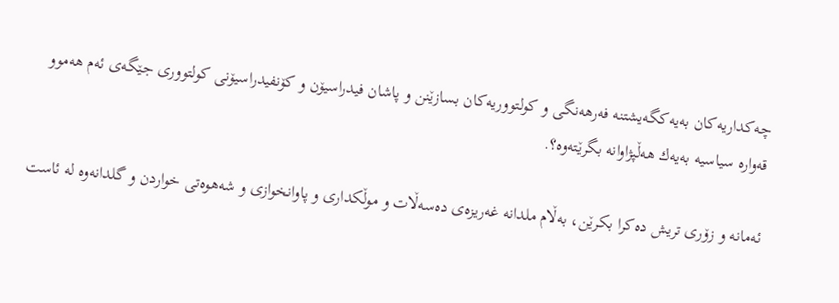چه‌كداریه‌كان به‌یه‌كگه‌یشتنه‌ فه‌رهه‌نگی و كولتووریه‌كان بسازێنن و پاشان فیدراسیۆن و كۆنفیدراسیۆنی كولتووری جێگه‌ی ئه‌م هه‌موو قه‌واره‌ سیاسیه‌ به‌یه‌ك هه‌ڵپژاوانه‌ بگرێته‌وه‌؟.

ئه‌مانه‌ و زۆری تریش ده‌كرا بكرێن، به‌ڵام ملدانه‌ غه‌ریزه‌ی ده‌سه‌ڵات و موڵكداری و پاوانخوازی و شه‌هوه‌تی خواردن و گلدانه‌وه‌ له‌ ئاست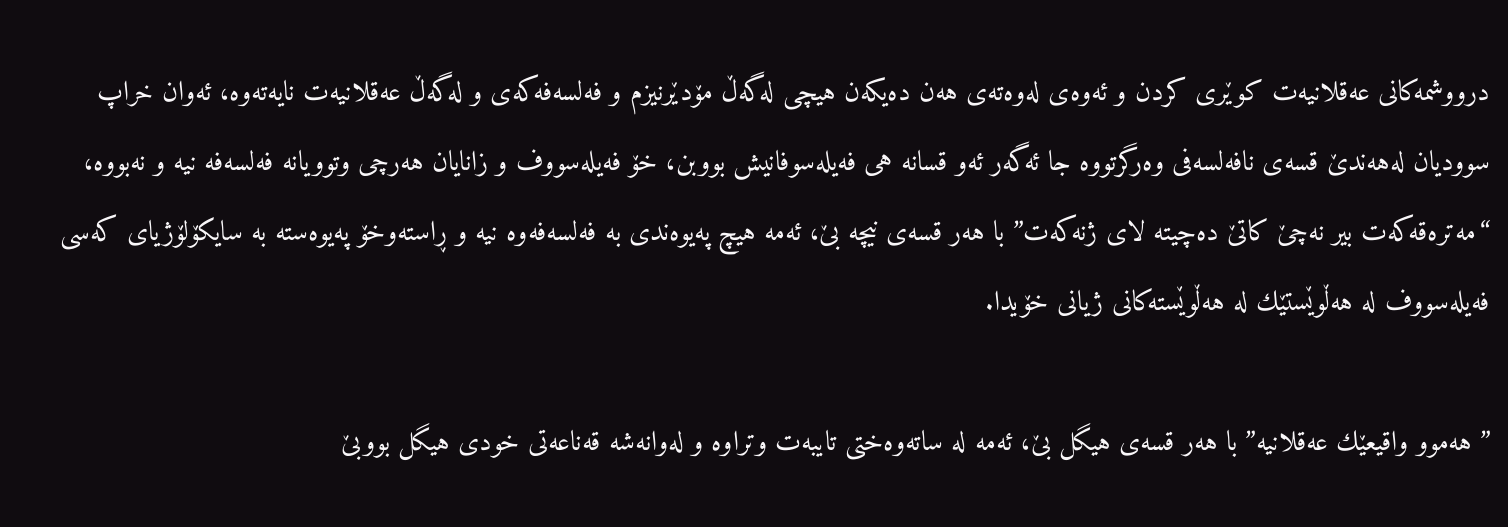درووشمه‌كانی عه‌قلانیه‌ت كوێری كردن و ئه‌وه‌ی له‌وه‌ته‌ی هه‌ن ده‌یكه‌ن هیچی له‌گه‌ڵ مۆدێرنیزم و فه‌لسه‌فه‌كه‌ی و له‌گه‌ڵ عه‌قلانیه‌ت نایه‌ته‌وه‌، ئه‌وان خراپ سوودیان له‌هه‌ندێ‌ قسه‌ی نافه‌لسه‌فی وه‌رگرتووه‌ جا ئه‌گه‌ر ئه‌و قسانه‌ هی فه‌یله‌سوفانیش بووبن، خۆ فه‌یله‌سووف و زانایان هه‌رچی وتوویانه‌ فه‌لسه‌فه‌ نیه‌ و نه‌بووه‌، “مه‌تره‌قه‌كه‌ت بیر نه‌چێ‌ كاتێ‌ ده‌چیته‌ لای ژنه‌كه‌ت” با هه‌ر قسه‌ی نیچه‌ بێ‌، ئه‌مه‌ هیچ په‌یوه‌ندی به‌ فه‌لسه‌فه‌وه‌ نیه‌ و ڕاسته‌وخۆ په‌یوه‌سته‌ به‌ سایكۆلۆژیای كه‌سی فه‌یله‌سووف له‌ هه‌ڵوێستێك له‌ هه‌ڵوێسته‌كانی ژیانی خۆیدا.

” هه‌موو واقیعێك عه‌قلانیه‌” با هه‌ر قسه‌ی هیگل بێ‌، ئه‌مه‌ له‌ ساته‌وه‌ختی تایبه‌ت وتراوه‌ و له‌وانه‌شه‌ قه‌ناعه‌تی خودی هیگل بووبێ‌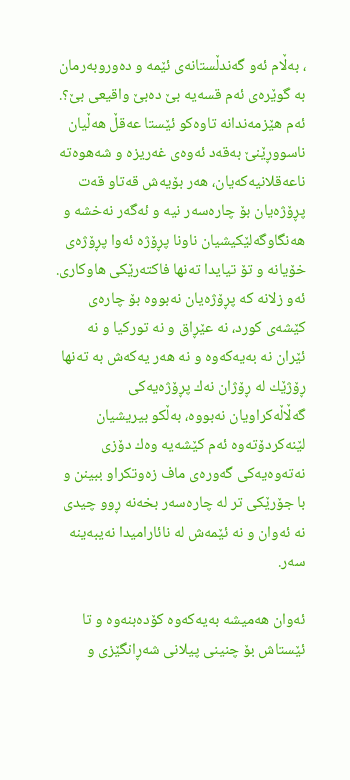، به‌ڵام ئه‌و گه‌ندڵستانه‌ی ئێمه‌ و ده‌وروبه‌رمان به‌ گوێره‌ی ئه‌م قسه‌یه‌ بێ‌ ده‌بێ‌ واقیعی بێ‌؟.
ئه‌م هێزمه‌ندانه‌ تاوه‌كو ئێستا عه‌قڵ هه‌ڵیان ناسووڕێنێ‌ به‌قه‌د ئه‌وه‌ی غه‌ریزه‌ و شه‌هوه‌ته‌ ناعه‌قلانیه‌كه‌یان، هه‌ر بۆیه‌ش قه‌تاو قه‌ت پڕۆژه‌یان بۆ چاره‌سه‌ر نیه‌ و ئه‌گه‌ر نه‌خشه‌ و هه‌نگاوگه‌لێكیشیان ناونا پڕۆژه‌ ئه‌وا پڕۆژه‌ی خۆیانه‌ و تۆ تیایدا ته‌نها فاكته‌رێكی هاوكاری.
ئه‌و زلانه‌ كه‌ پڕۆژه‌یان نه‌بووه‌ بۆ چاره‌ی كێشه‌ی كورد، نه‌ عێڕاق و نه‌ توركیا و نه‌ ئێران نه‌ به‌یه‌كه‌وه‌ و نه‌ هه‌ر یه‌كه‌ش به‌ ته‌نها ڕۆژێك له‌ ڕۆژان نه‌ك پڕۆژه‌یه‌كی گه‌ڵاڵه‌كراویان نه‌بووه‌، به‌ڵكو بیریشیان لێنه‌كردۆته‌وه‌ ئه‌م كێشه‌یه‌ وه‌ك دۆزی نه‌ته‌وه‌یه‌كی گه‌وره‌ی ماف زه‌وتكراو ببینن و با جۆرێكی تر له‌ چاره‌سه‌ر بخه‌نه‌ ڕوو چیدی نه‌ ئه‌وان و نه‌ ئێمه‌ش له‌ نائارامیدا نه‌یبه‌ینه‌ سه‌ر.

ئه‌وان هه‌میشه‌ به‌یه‌كه‌وه‌ كۆده‌بنه‌وه‌ و تا ئێستاش بۆ چنینی پیلانی شه‌ڕانگێزی و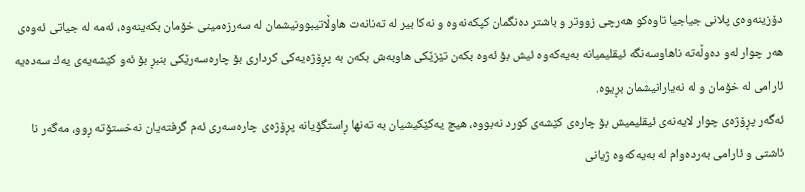دۆزینه‌وه‌ی پلانی جیاجیا تاوه‌كو هه‌رچی زووتر و باشتر ده‌نگمان كپكه‌نه‌وه‌ و نه‌كا بیر له‌ ته‌نانه‌ت هاوڵاتیبوونیشمان له‌ سه‌رزه‌مینی خۆمان بكه‌ینه‌وه‌، ئه‌مه‌ له‌ جیاتی ئه‌وه‌ی هه‌ر چوار له‌و ده‌وڵه‌ته‌ ناهاوسه‌نگه‌ ئیقلیمیانه‌ به‌یه‌كه‌وه‌ ئیش بۆ ئه‌وه‌ بكه‌ن تێزێكی هاوبه‌ش بكه‌ن به‌ پڕۆژه‌یه‌كی كرداری بۆ چاره‌سه‌رێكی بنبڕ بۆ ئه‌و كێشه‌یه‌ی یه‌ك سه‌ده‌یه‌ ئارامی له‌ خۆمان و له‌ نه‌یارانیشمان بڕیوه‌.
ئه‌گه‌ر پڕۆژه‌ی چوار لایه‌نه‌ی ئیقلیمیش بۆ چاره‌ی كێشه‌ی كورد نه‌بووه‌، هیچ یه‌كێكیشیان به‌ ته‌نها ڕاستگۆیانه‌ پڕۆژه‌ی چاره‌سه‌ری ئه‌م گرفته‌یان نه‌خستۆته‌ ڕوو، مه‌گه‌ر نا ئاشتی و ئارامی به‌رده‌وام له‌ به‌یه‌كه‌وه‌ ژیانی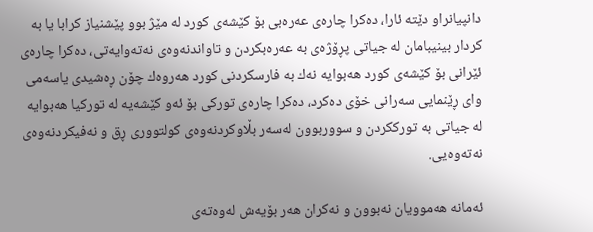دانپیانراو دێته‌ ئارا، ده‌كرا چاره‌ی عه‌ره‌بی بۆ كێشه‌ی كورد له‌ مێژ بوو پێشنیاز كرابا یا به‌ كردار بینیبامان له‌ جیاتی پڕۆژه‌ی به‌ عه‌ره‌بكردن و تاواندنه‌وه‌ی نه‌ته‌وایه‌تی، ده‌كرا چاره‌ی ئێرانی بۆ كێشه‌ی كورد هه‌بوایه‌ نه‌ك به‌ فارسكردنی كورد هه‌روه‌ك چۆن ڕه‌شیدی یاسه‌می وای ڕێنمایی سه‌رانی خۆی ده‌كرد، ده‌كرا چاره‌ی توركی بۆ ئه‌و كێشه‌یه‌ له‌ توركیا هه‌بوایه‌ له‌ جیاتی به‌ تورككردن و سووربوون له‌سه‌ر بڵاوكردنه‌وه‌ی كولتووری ڕق و نه‌فیكردنه‌وه‌ی نه‌ته‌وه‌یی.

ئه‌مانه‌ هه‌موویان نه‌بوون و نه‌كران هه‌ر بۆیه‌ش له‌وه‌ته‌ی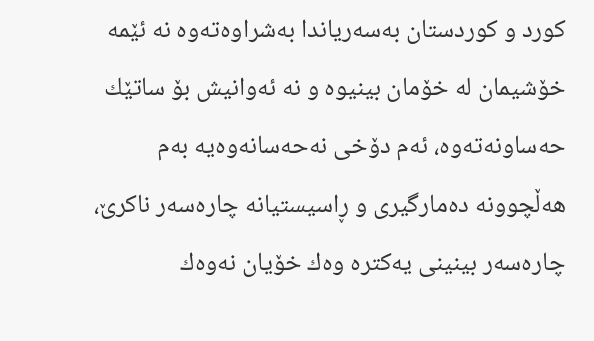كورد و كوردستان به‌سه‌ریاندا به‌شراوه‌ته‌وه‌ نه‌ ئێمه‌ خۆشیمان له‌ خۆمان بینیوه‌ و نه‌ ئه‌وانیش بۆ ساتێك حه‌ساونه‌ته‌وه‌، ئه‌م دۆخی نه‌حه‌سانه‌وه‌یه‌ به‌م هه‌ڵچوونه‌ ده‌مارگیری و ڕاسیستیانه‌ چاره‌سه‌ر ناكرێ‌، چاره‌سه‌ر بینینی یه‌كتره‌ وه‌ك خۆیان نه‌وه‌ك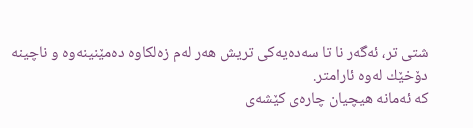شتی تر، ئه‌گه‌ر نا تا سه‌ده‌یه‌كی تریش هه‌ر له‌م زه‌لكاوه‌ ده‌مێنینه‌وه‌ و ناچینه‌ دۆخێك له‌وه‌ ئارامتر.
كه‌ ئه‌مانه‌ هیچیان چاره‌ی كێشه‌ی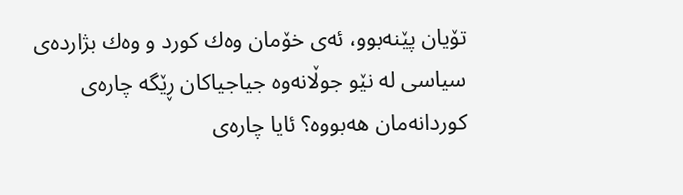تۆیان پێنه‌بوو، ئه‌ی خۆمان وه‌ك كورد و وه‌ك بژارده‌ی سیاسی له‌ نێو جوڵانه‌وه‌ جیاجیاكان ڕێگه‌ چاره‌ی كوردانه‌مان هه‌بووه‌؟ ئایا چاره‌ی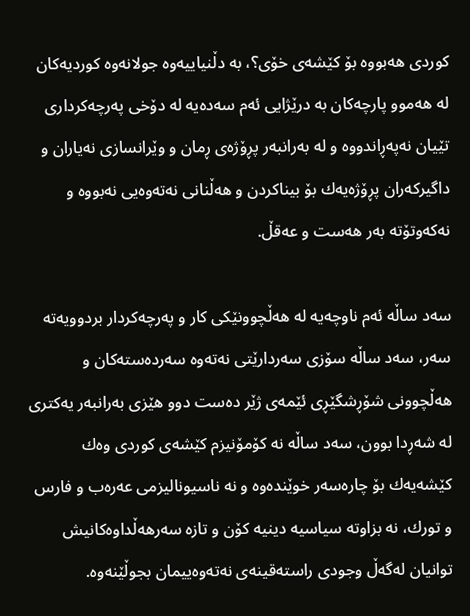كوردی هه‌بووه‌ بۆ كێشه‌ی خۆی؟، به‌ دڵنیاییه‌وه‌ جولانه‌وه‌ كوردیه‌كان له‌ هه‌موو پارچه‌كان به‌ درێژایی ئه‌م سه‌ده‌یه‌ له‌ دۆخی په‌رچه‌كرداری تێیان نه‌په‌ڕاندووه‌ و له‌ به‌رانبه‌ر پڕۆژه‌ی ڕمان و وێرانسازی نه‌یاران و داگیركه‌ران پڕۆژه‌یه‌ك بۆ بیناكردن و هه‌ڵنانی نه‌ته‌وه‌یی نه‌بووه‌ و نه‌كه‌وتۆته‌ به‌ر هه‌ست و عه‌قڵ.

سه‌د ساڵه‌ ئه‌م ناوچه‌یه‌ له‌ هه‌ڵچوونێكی كار و په‌رچه‌كردار بردوویه‌ته‌ سه‌ر، سه‌د ساڵه‌ سۆزی سه‌ردارێتی نه‌ته‌وه‌ سه‌رده‌سته‌كان و هه‌ڵچوونی شۆڕشگێڕی ئێمه‌ی ژێر ده‌ست دوو هێزی به‌رانبه‌ر یه‌كتری له‌ شه‌ڕدا بوون، سه‌د ساڵه‌ نه‌ كۆمۆنیزم كێشه‌ی كوردی وه‌ك كێشه‌یه‌ك بۆ چاره‌سه‌ر خوێنده‌وه‌ و نه‌ ناسیونالیزمی عه‌ره‌ب و فارس و تورك، نه‌ بزاوته‌ سیاسیه‌ دینیه‌ كۆن و تازه‌ سه‌رهه‌ڵداوه‌كانیش توانیان له‌گه‌ڵ وجودی راسته‌قینه‌ی نه‌ته‌وه‌ییمان بجوڵێنه‌وه‌.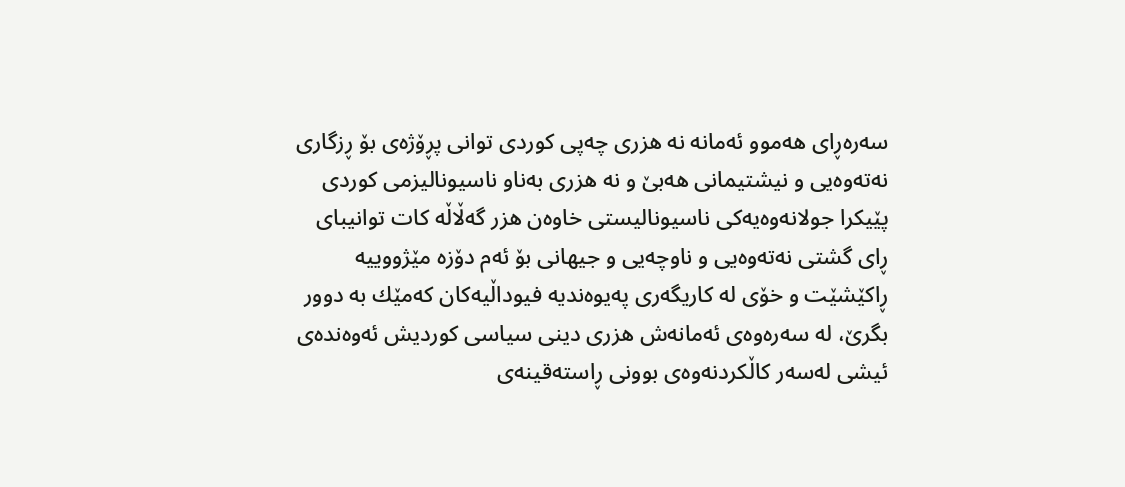سه‌ره‌ڕای هه‌موو ئه‌مانه‌ نه‌ هزری چه‌پی كوردی توانی پڕۆژه‌ی بۆ ڕزگاری نه‌ته‌وه‌یی و نیشتیمانی هه‌بێ‌ و نه‌ هزری به‌ناو ناسیونالیزمی كوردی پێیكرا جولانه‌وه‌یه‌كی ناسیونالیستی خاوه‌ن هزر گه‌ڵاڵه‌ كات توانیبای ڕای گشتی نه‌ته‌وه‌یی و ناوچه‌یی و جیهانی بۆ ئه‌م دۆزه‌ مێژووییه‌ ڕاكێشێت و خۆی له‌ كاریگه‌ری په‌یوه‌ندیه‌ فیوداڵیه‌كان كه‌مێك به‌ دوور بگرێ‌، له‌ سه‌ره‌وه‌ی ئه‌مانه‌ش هزری دینی سیاسی كوردیش ئه‌وه‌نده‌ی ئیشی له‌سه‌ر كاڵكردنه‌وه‌ی بوونی ڕاسته‌قینه‌ی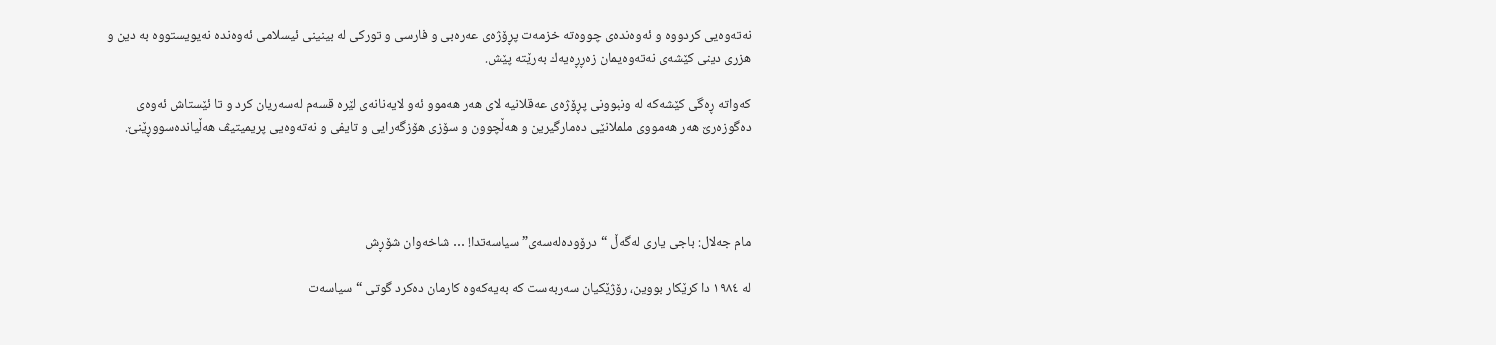نه‌ته‌وه‌یی كردووه‌ و ئه‌وه‌نده‌ی چووه‌ته‌ خزمه‌ت پڕۆژه‌ی عه‌ره‌بی و فارسی و توركی له‌ بینینی ئیسلامی ئه‌وه‌نده‌ نه‌یویستووه‌ به‌ دین و هزری دینی كێشه‌ی نه‌ته‌وه‌یمان زه‌ڕڕه‌یه‌ك به‌رێته‌ پێش.

كه‌واته‌ ڕه‌گی كێشه‌كه‌ له‌ ونبوونی پڕۆژه‌ی عه‌قلانیه‌ لای هه‌ر هه‌موو ئه‌و لایه‌نانه‌ی لێره‌ قسه‌م له‌سه‌ریان كرد و تا ئێستاش ئه‌وه‌ی ده‌گوزه‌رێ‌ هه‌ر هه‌مووی ململانێی ده‌مارگیرین و هه‌ڵچوون و سۆزی هۆزگه‌رایی و تایفی و نه‌ته‌وه‌یی پریمیتیڤ هه‌ڵیانده‌سووڕێنێ‌.




مام جەلال: باجی یاری لەگەڵ “درۆودەلەسەی” سیاسەتدا! … شاخەوان شۆڕش

لە ١٩٨٤ دا کرێکار بووین، رۆژێکیان سەربەست کە بەیەکەوە کارمان دەکرد گوتی “سیاسەت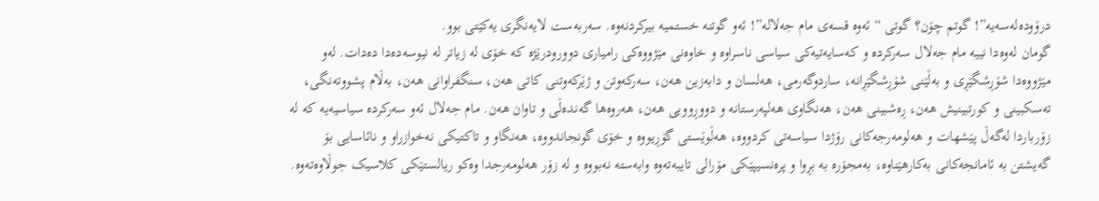درۆودەلەسەیە”! گوتم چۆن؟ گوتی “ئەوە قسەی مام جەلالە”! ئەو گوتنە خستمیە بیرکردنەوە. سەربەست لایەنگری یەکێتی بوو.
گومان لەوەدا نییە مام جەلال سەرکردە و کەسایەتیەکی سیاسی ناسراوە و خاوەنی مێژووەکی رامیاری دوورودرێژە کە خۆی لە زیاتر لە نیوسەدەدا دەدات. لەو مێژووەدا شۆڕشگێڕی و بەڵێنی شۆڕشگێڕانە، ساردوگەرمی، هەلسان و دابەزین هەن، سەرکەوتن و ژێرکەوتنی کاتی هەن، سنگفراوانی هەن، بەڵام پشووتەنگی، تەسکبینی و کورتبینیش هەن، ڕەشبینی هەن، هەنگاوی هەلپەرستانە و دووڕوویی هەن، هەروەها گەندەڵی و تاوان هەن. مام جەلال ئەو سەرکردە سیاسیەیە کە لە زۆرباردا لەگەڵ پێشهات و هەلومەرجەکانی رۆژدا سیاسەتی کردووە، هەڵوێستی گۆڕیووە و خۆی گونجاندووە، هەنگاو و تاکتیکی نەخوازراو و نائاسایی بۆ گەیشتن بە ئامانجەکانی بەکارهێناوە، بەمجۆرە بە بڕوا و پرەنسیپێکی مۆرالی تایبەتەوە وابەستە نەبووە و لە زۆر هەلومەرجدا وەکو ریالستێکی کلاسیک جوڵاوەتەوە.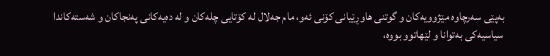بەپێی سەرچاوە مێژوویەکان و گوتنی هاوڕێیانی کۆنی ئەو، مام جەلال لە کۆتایی چلەکان و لە دەیەکانی پەنجاکان و شەستەکاندا سیاسیەکی بەتوانا و لێهاتوو بووە،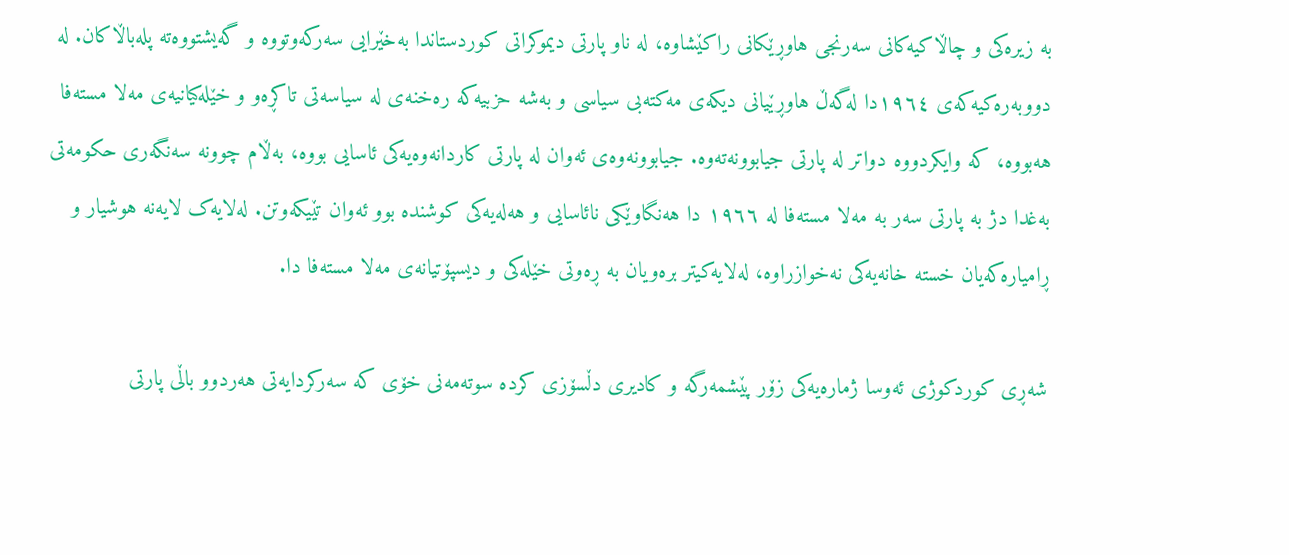بە زیرەکی و چاڵاکیەکانی سەرنجی هاوڕێکانی راکێشاوە، لە ناو پارتی دیموکراتی کوردستاندا بەخێرایی سەرکەوتووە و گەیشتووەتە پلەباڵاکان. لە دووبەرەکیەکەی ١٩٦٤دا لەگەڵ هاوڕێیانی دیکەی مەکتەبی سیاسی و بەشە حزبیەکە رەخنەی لە سیاسەتی تاکڕەو و خێلەکیانیەی مەلا مستەفا هەبووە، کە وایکردووە دواتر لە پارتی جیابوونەتەوە. جیابوونەوەی ئەوان لە پارتی کاردانەوەیەکی ئاسایی بووە، بەڵام چوونە سەنگەری حکومەتی بەغدا دژ بە پارتی سەر بە مەلا مستەفا لە ١٩٦٦ دا هەنگاوێکی نائاسایی و هەلەیەکی کوشندە بوو ئەوان تێیکەوتن. لەلایەک لایەنە هوشیار و ڕامیارەکەیان خستە خانەیەکی نەخوازراوە، لەلایەکیتر برەویان بە ڕەوتی خێلەکی و دیسپۆتیانەی مەلا مستەفا دا.

شەڕی کوردکوژی ئەوسا ژمارەیەکی زۆر پێشمەرگە و کادیری دڵسۆزی کردە سوتەمەنی خۆی کە سەرکردایەتی هەردوو باڵی پارتی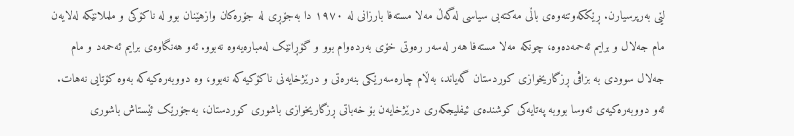لێی بەرپرسیارن. ڕێککەوتنەوەی باڵی مەکتەبی سیاسی لەگەڵ مەلا مستەفا بارزانی لە ١٩٧٠ دا بەجۆڕی لە جۆرەکان وازهێنان بوو لە ناکۆکی و ململانێکە لەلایەن مام جەلال و برایم ئەحمەدەوە، چونکە مەلا مستەفا هەر لەسەر رەوتی خۆی بەردەوام بوو و گۆڕانێک لەمبارەیەوە نەبوو. ئەو هەنگاوەی برایم ئەحمەد و مام جەلال سوودی بە بزاڤی ڕزگاریخوازی کوردستان گەیاند، بەڵام چارەسەرێکی بنەرەتی و درێژخایەنی ناکۆکیەکە نەبوو، وە دووبەرەکیەکە بەوە کۆتایی نەهات. ئەو دووبەرەکیەی ئەوسا بووبە پەتایەکی کوشندەی ئیفلیجکەری درێژخایەن بۆ خەباتی ڕزگاریخوازی باشوری کوردستان، بەجۆرێک ئێستاش باشوری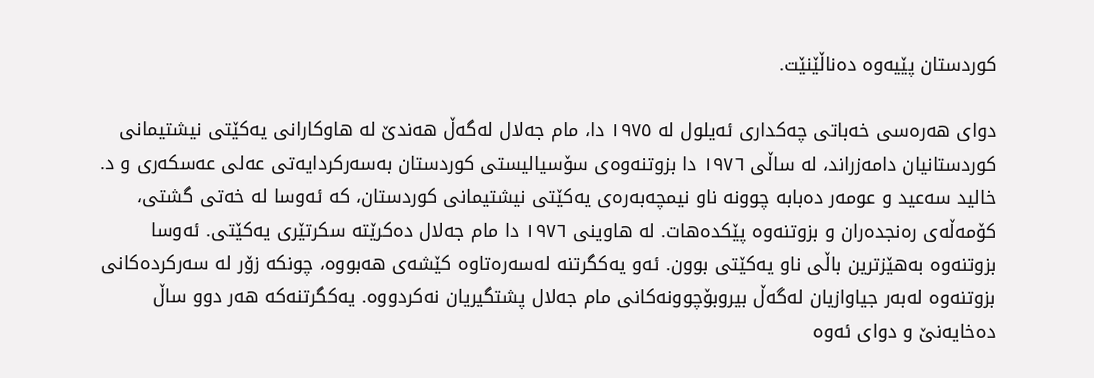کوردستان پێیەوە دەناڵێنێت.

دوای هەرەسی خەباتی چەکداری ئەیلول لە ١٩٧٥ دا، مام جەلال لەگەڵ هەندێ لە هاوکارانی یەکێتی نیشتیمانی کوردستانیان دامەزراند، لە ساڵی ١٩٧٦ دا بزوتنەوەی سۆسیالیستی کوردستان بەسەرکردایەتی عەلی عەسکەری و د. خالید سەعید و عومەر دەبابە چوونە ناو نیمچەبەرەی یەکێتی نیشتیمانی کوردستان، کە ئەوسا لە خەتی گشتی، کۆمەڵەی رەنجدەران و بزوتنەوە پێکدەهات. لە هاوینی ١٩٧٦ دا مام جەلال دەکرێتە سکرتێری یەکێتی. ئەوسا بزوتنەوە بەهێزترین باڵی ناو یەکێتی بوون. ئەو یەکگرتنە لەسەرەتاوە کێشەی هەبووە، چونکە زۆر لە سەرکردەکانی بزوتنەوە لەبەر جیاوازیان لەگەڵ بیروبۆچوونەکانی مام جەلال پشتگیریان نەکردووە. یەکگرتنەکە هەر دوو ساڵ دەخایەنێ و دوای ئەوە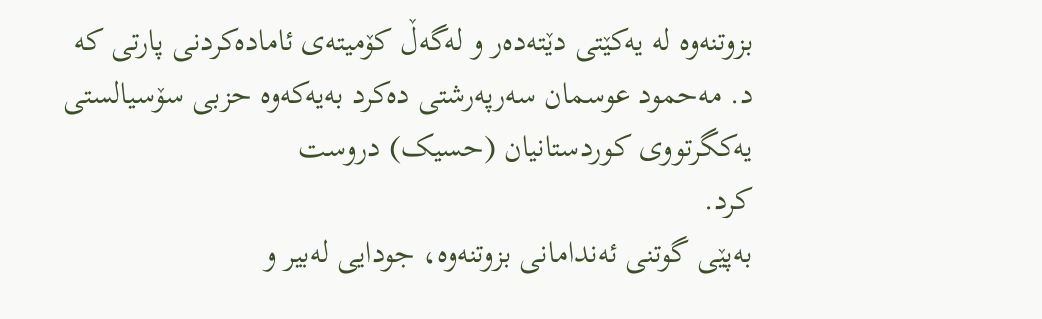بزوتنەوە لە یەکێتی دێتەدەر و لەگەڵ کۆمیتەی ئامادەکردنی پارتی کە د. مەحمود ‌عوسمان سەرپەرشتی دەکرد بەیەکەوە حزبی سۆسیالستی یەکگرتووی کوردستانیان (حسیک) دروست
کرد.
بەپێی گوتنی ئەندامانی بزوتنەوە، جودایی لەبیر و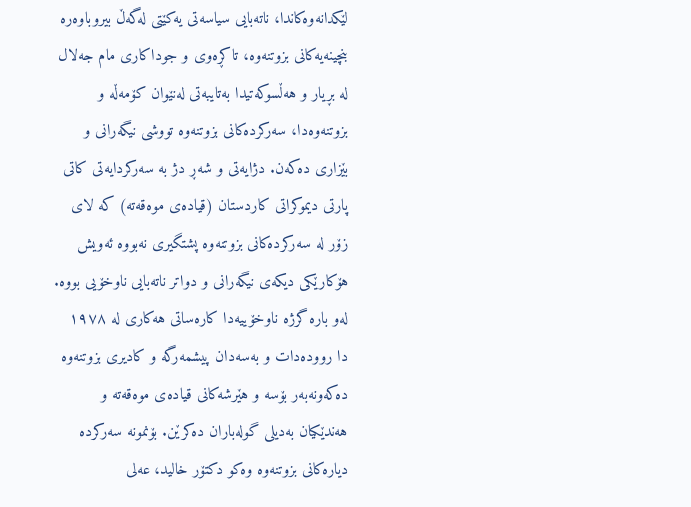لێکدانەوەکاندا، ناتەبایی سیاسەتی یەکێتی لەگەڵ بیروباوەرە بنچینەیەکانی بزوتنەوە، تاکڕەوی و جوداکاری مام جەلال لە بڕیار و هەڵسوکەتیدا بەتایبەتی لەنێوان کۆمەڵە و بزوتنەوەدا، سەرکردەکانی بزوتنەوە تووشی نیگەرانی و بێزاری دەکەن. دژایەتی و شەڕ دژ بە سەرکردایەتی کاتی پارتی دیموکراتی کاردستان (قیادەی موەقەتە) کە لای زۆر لە سەرکردەکانی بزوتنەوە پشتگیری نەبووە ئەویش هۆکارێکی دیکەی نیگەرانی و دواتر ناتەبایی ناوخۆیی بووە. لەو بارە گرژە ناوخۆییەدا کارەساتی هەکاری لە ١٩٧٨ دا روودەدات و بەسەدان پیشمەرگە و کادیری بزوتنەوە دەکەونەبەر بۆسە و هێرشەکانی قیادەی موەقەتە و هەندێکیان بەدیلی گولەباران دەکرێن. بۆنمونە سەرکردە دیارەکانی بزوتنەوە وەکو دکتۆر خالید، عەلی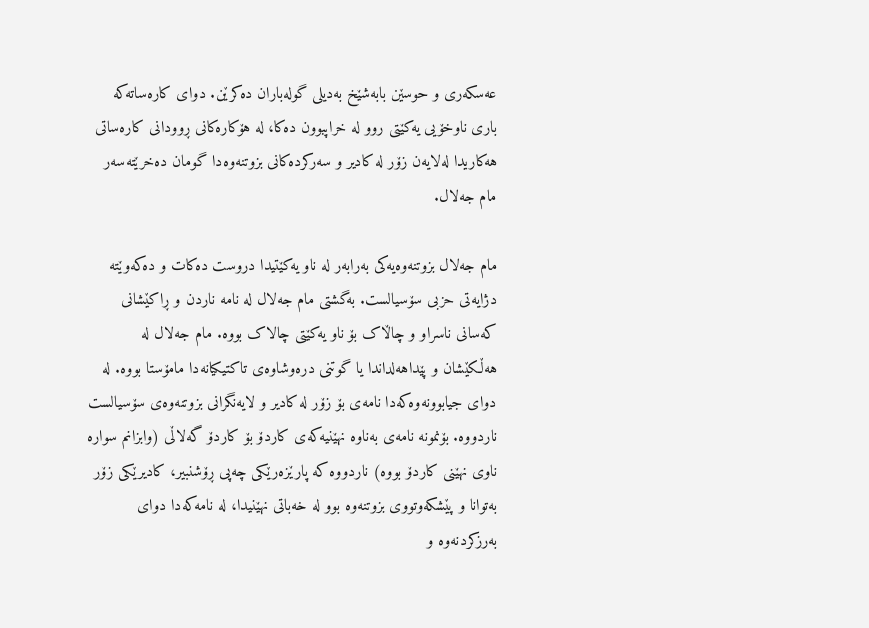عەسکەری و حوسێن بابەشێخ بەدیلی گولەباران دەکرێن. دوای کارەساتەکە باری ناوخۆیی یەکێتی روو لە خراپبوون دەکا، لە هۆکارەکانی ڕوودانی کارەساتی هەکاریدا لەلایەن زۆر لە کادیر و سەرکردەکانی بزوتنەوەدا گومان دەخرێتەسەر مام جەلال.

مام جەلال بزوتنەوەیەکی بەرابەر لە ناو یەکێتیدا دروست دەکات و دەکەوێتە دژایەتی حزبی سۆسیالست. بەگشتی مام جەلال لە نامە ناردن و ڕاکێشانی کەسانی ناسراو و چاڵاک بۆ ناو یەکێتی چالاک بووە. مام جەلال لە هەڵکێشان و پێداهەلداندا یا گوتنی درەوشاوەی تاکتیکیانەدا مامۆستا بووە. لە دوای جیابوونەوەکەدا نامەی بۆ زۆر لە کادیر و لایەنگرانی بزوتنەوەی سۆسیالست ناردووە. بۆنمونە نامەی بەناوە نهێنیەکەی کاردۆ بۆ کاردۆ گەلاڵی (وابزانم سوارە ناوی نهێنی کاردۆ بووە) ناردووە کە پارێزەرێکی چەپی ڕۆشنبیر، کادیرێکی زۆر بەتوانا و پێشکەوتووی بزوتنەوە بوو لە خەباتی نهێنیدا، لە نامەکەدا دوای بەرزکردنەوە و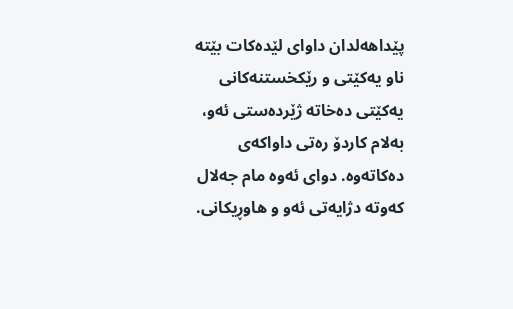پێداهەلدان داوای لێدەکات بێتە ناو یەکێتی و رێکخستنەکانی یەکێتی دەخاتە ژێردەستی ئەو، بەلام کاردۆ رەتی داواکەی دەکاتەوە. دوای ئەوە مام جەلال کەوتە دژایەتی ئەو و هاوڕیکانی.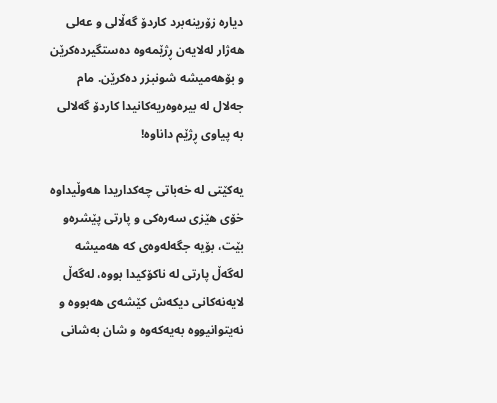دیارە زۆرینەبرد کاردۆ گەڵالی و عەلی هەژار لەلایەن ڕژێمەوە دەستگیردەکرێن و بۆهەمیشە شونبزر دەکرێن. مام جەلال لە بیرەوەریەکانیدا کاردۆ گەلالی بە پیاوی ڕژێم داناوە!

یەکێتی لە خەباتی چەکداریدا هەوڵیداوە خۆی هێزی سەرەکی و پارتی پێشرەو بێت، بۆیە جگەلەوەی کە هەمیشە لەگەڵ پارتی لە ناکۆکیدا بووە، لەگەڵ لایەنەکانی دیکەش کێشەی هەبووە و نەیتوانیووە بەیەکەوە و شان بەشانی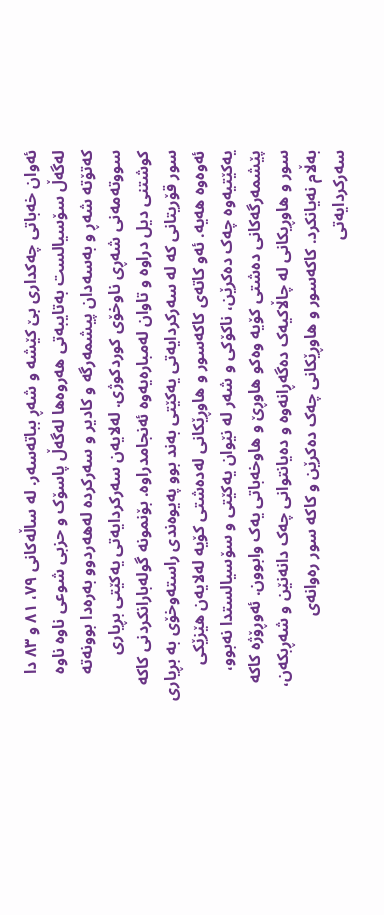ئەوان خەباتی چەکداری بێ کێشە و شەڕ بباتەسەر. لە ساڵەکانی ٧٩، ٨١ و ٨٣ دا لەگەڵ سۆسیالست بەتایبەتی هەروەها لەگەڵ پاسۆک و حزبی شوعی ناوە ناوە کەتۆتە شەڕ و بەسەدان پیشمەرگە و کادیر و سەرکردە لەهەردوو بەرەدا بوونەتە سووتەمەنی شەڕی ناوخۆی کوردکوژی. لەلایەن سەرکردایەتی یەکێتی بڕیاری کوشتنی دیل دراوە و تاوان لەمبارەیەوە ئەنجامدراوە. بۆنمونە گولەبارانکردنی کاکە سور قۆریتانی کە لە سەرکردایەتی یەکێتی بەند بوو پەیوەندی راستەوخۆی بە بڕیاری ئەوەوە هەیە. ئەو کاتەی کاکەسور و هاوڕێکانی لەدەشتی کۆیە لەلایەن هێزێکی یەکێتیەوە چەک دەکرێن، ناکۆکی و شەر لە نێوان یەکێتی و سۆسیالستدا نەبوو، پێشمەرگەکانی دەشتی کۆیە وەکو هاوڕێ و هاوخەباتی یەک وابوون. ئەوڕۆژە کاکە سور و هاوڕیکانی لە چاڵاکیەک دەگەڕانەوە و دەیانتوانی چەک دانەنێن و شەڕبکەن، بەڵام نەیانکرد. کاکەسور و هاوڕێکانی چەک دەکرێن و کاکە سور رەوانەی سەرکردایەتی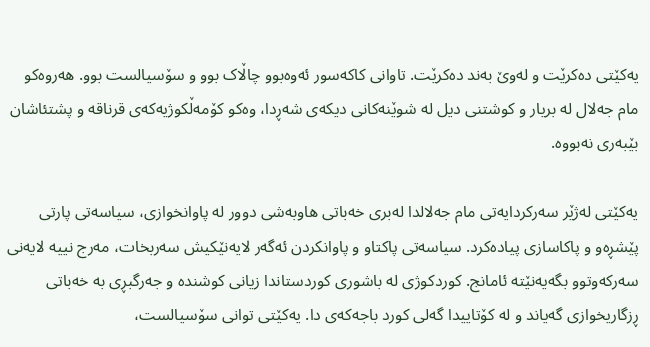یەکێتی دەکرێت و لەوێ بەند دەکرێت. تاوانی کاکەسور ئەوەبوو چاڵاک بوو و سۆسیالست بوو. هەروەکو مام جەلال لە بریار و کوشتنی دیل لە شوێنەکانی دیکەی شەڕدا، وەکو کۆمەڵکوژیەکەی قرناقە و پشتئاشان بێبەری نەبووە.

یەکێتی لەژێر سەرکردایەتی مام جەلالدا لەبری خەباتی هاوبەشی دوور لە پاوانخوازی، سیاسەتی پارتی پێشڕەو و پاکاسازی پیادەکرد. سیاسەتی پاکتاو و پاوانکردن ئەگەر لایەنێکیش سەربخات، مەرج نییە لایەنی سەرکەوتوو بگەیەنێتە ئامانج. کوردکوژی لە باشوری کوردستاندا زیانی کوشندە و جەرگبڕی بە خەباتی ڕزگاریخوازی گەیاند و لە کۆتاییدا گەلی کورد باجەکەی دا. یەکێتی توانی سۆسیالست،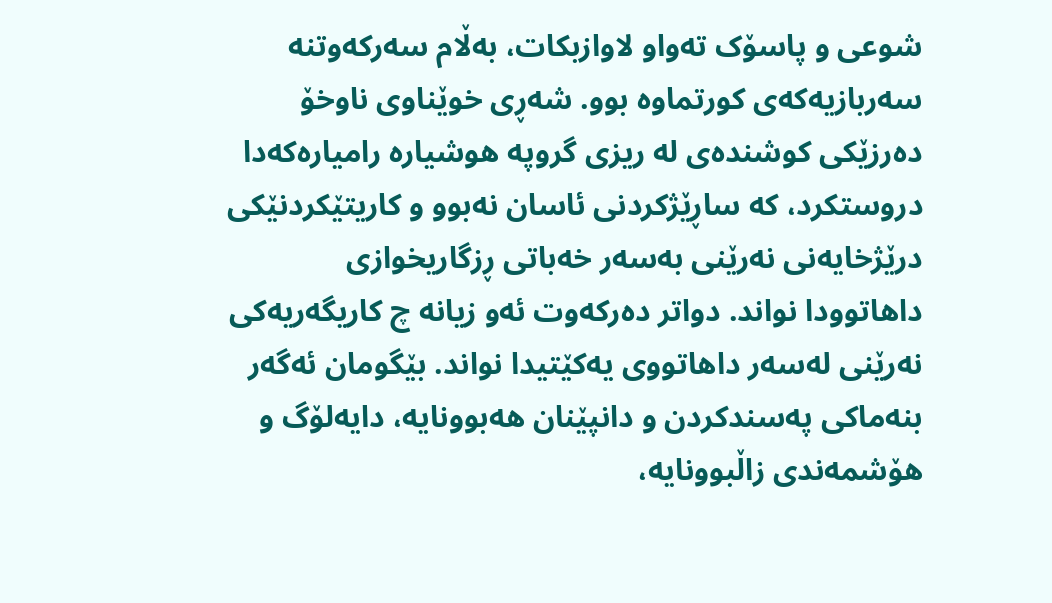شوعی و پاسۆک تەواو لاوازبکات، بەڵام سەرکەوتنە سەربازیەکەی کورتماوە بوو. شەڕی خوێناوی ناوخۆ دەرزێکی کوشندەی لە ریزی گروپە هوشیارە رامیارەکەدا دروستکرد، کە ساڕێژکردنی ئاسان نەبوو و کاریتێکردنێکی درێژخایەنی نەرێنی بەسەر خەباتی ڕزگاریخوازی داهاتوودا نواند. دواتر دەرکەوت ئەو زیانە چ کاریگەریەکی نەرێنی لەسەر داهاتووی یەکێتیدا نواند. بێگومان ئەگەر بنەماکی پەسندکردن و دانپێنان هەبوونایە، دایەلۆگ و هۆشمەندی زاڵبوونایە،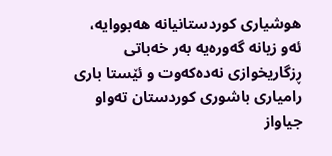هوشیاری کوردستانیانە هەبووایە، ئەو زیانە گەورەیە بەر خەباتی ڕزگاریخوازی نەدەکەوت و ئێستا باری رامیاری باشوری کوردستان تەواو جیاواز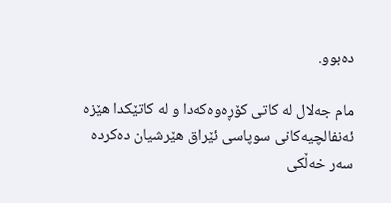دەبوو.

مام جەلال لە کاتی کۆڕەوەکەدا و لە کاتێکدا هێزە ئەنفالچیەکانی سوپاسی ئێراق هێرشیان دەکردە سەر خەڵکی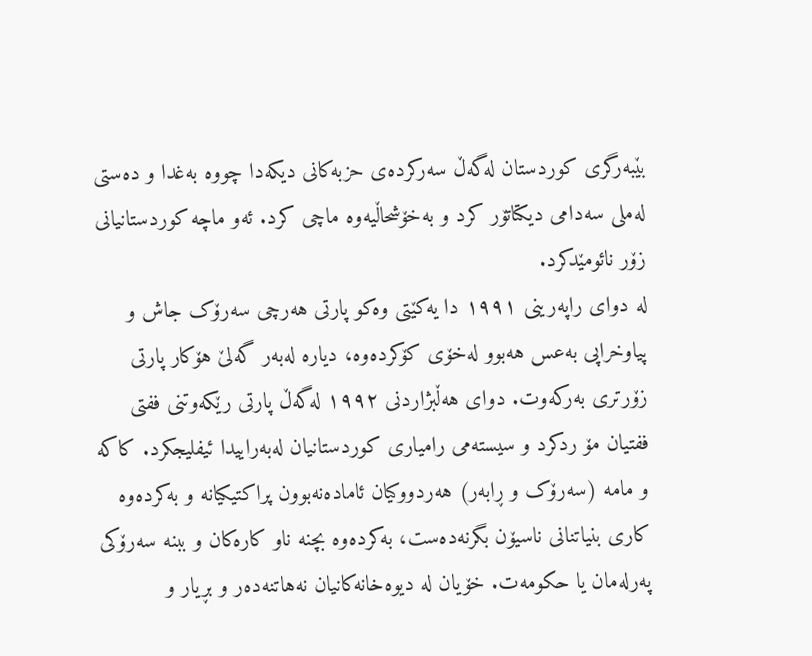بێبەرگری کوردستان لەگەڵ سەرکردەی حزبەکانی دیکەدا چووە بەغدا و دەستی لەملی سەدامی دیکتاتۆر کرد و بەخۆشحاڵیەوە ماچی کرد. ئەو ماچە کوردستانیانی زۆر نائومێدکرد.
لە دوای راپەرینی ١٩٩١ دا یەکێتی وەکو پارتی هەرچی سەرۆک جاش و پیاوخراپی بەعس هەبوو لەخۆی کۆکردەوە، دیارە لەبەر گەلێ هۆکار پارتی زۆرتری بەرکەوت. دوای هەڵبژاردنی ١٩٩٢ لەگەڵ پارتی رێکەوتنی ففتی ففتیان مۆ ردکرد و سیستەمی رامیاری کوردستانیان لەبەراییدا ئیفلیجکرد. کاکە و مامە (سەرۆک و ڕابەر) هەردووکیان ئامادەنەبوون پراکتیکیانە و بەکردەوە کاری بنیاتنانی ناسیۆن بگرنەدەست، بەکردەوە بچنە ناو کارەکان و ببنە سەرۆکی پەرلەمان یا حکومەت. خۆیان لە دیوەخانەکانیان نەهاتنەدەر و بڕیار و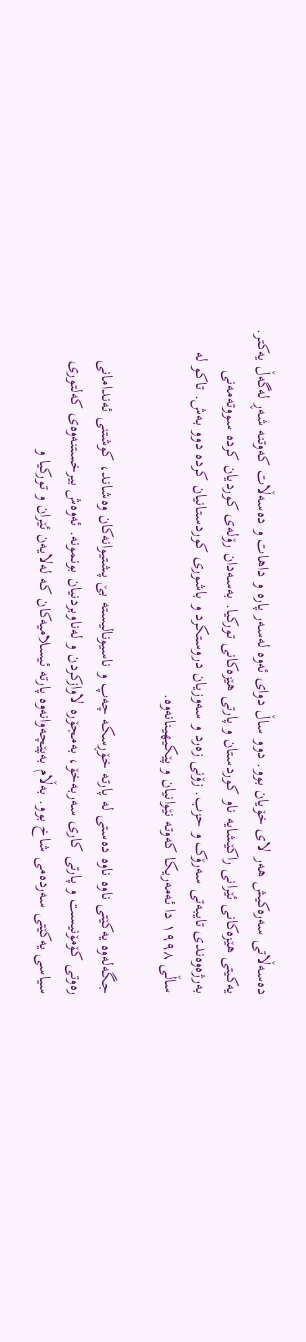دەسەڵاتی سەرەکیش هەر لای خۆیان بوو. دوو ساڵ دوای ئەوە لەسەر پارە و داهات و دەسەڵات کەوتنە شەڕ لەگەڵ یەکتر. یەکیتی هێزەکانی ئێرانی راکێشایە ناو کوردستان و پارتی هێزەکانی تورکیا. بەسەدان رۆلەی کوردیان کردە سووتەمەنی بەرژەوەندی تایبەتی سەرۆک و حزب. زۆنی زەرد و سەوزیان دروستکرد و باشوری کوردستانیان کردە دوو بەش. تاکو لە ساڵی ١٩٩٨ دا ئەمەریکا کەوتە نێوانیان و پێکیهینانەوە.

جگەلەوە یەکێتی ناوە ناوە دەستی لە پارتە خۆڕسکە چەپ و ناسیونالیستە بێ پشتیوانەکان وەشاند، کوشتنی ئەندامانی رەوتی کۆمۆنیست و پارتی کاری سەربەخۆ، بەمجۆرە لاوازکردن و لەناوبردنیان بونمونە. ئەوەش بیرخستنەوەی کەلتوری سیاسی یەکێتی سەردەمی شاخ بوو. بەڵام بەپێچەوانەوە پارتە ئیسلامیەکان کە لەلایەن ئێران و تورکیا و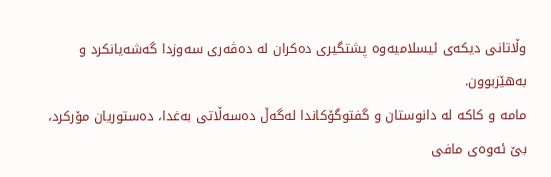وڵاتانی دیکەی ئیسلامیەوە پشتگیری دەکران لە دەڤەری سەوزدا گەشەیانکرد و بەهێزبوون.
مامە و کاکە لە دانوستان و گفتوگۆکاندا لەگەڵ دەسەڵاتی بەغدا، دەستوریان مۆرکرد، بێ ئەوەی مافی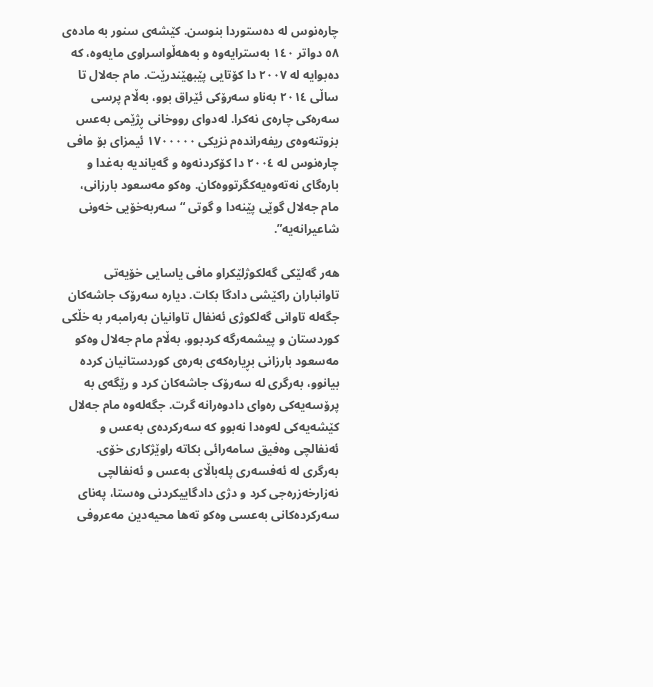چارەنوس لە دەستوردا بنوسن. کێشەی سنور بە مادەی ٥٨ دواتر ١٤٠ بەسترایەوە و بەهەڵواسراوی مایەوە، کە دەبوایە لە ٢٠٠٧ دا کۆتایی پێبهێندرێت. مام جەلال تا ساڵی ٢٠١٤ بەناو سەرۆکی ئێراق بوو، بەڵام پرسی سەرەکی چارەی نەکرا. لەدوای رووخانی ڕژێمی بەعس بزوتنەوەی ریفەراندەم نزیکی ١٧٠٠٠٠٠ ئیمزای بۆ مافی چارەنوس لە ٢٠٠٤ دا کۆکردنەوە و گەیاندیە بەغدا و بارەگای نەتەوەیەکگرتووەکان. وەکو مەسعود بارزانی، مام جەلال گوێی پێنەدا و گوتی “سەربەخۆیی خەونی شاعیرانەیە”.

هەر گەلێکی گەلکوژلێکراو مافی یاسایی خۆیەتی تاوانباران راکێشی دادگا بکات. دیارە سەرۆک جاشەکان جگەلە تاوانی گەلکوژی ئەنفال تاوانیان بەرامبەر بە خڵکی کوردستان و پیشمەرگە کردبوو، بەڵام مام جەلال وەکو مەسعود بارزانی بڕیارەکەی بەرەی کوردستانیان کردە بیانوو، بەرگری لە سەرۆک جاشەکان کرد و رێگەی بە پرۆسەیەکی رەوای دادوەرانە گرت. جگەلەوە مام جەلال کێشەیەکی لەوەدا نەبوو کە سەرکردەی بەعس و ئەنفالچی وەفیق سامەرائی بکاتە راوێژکاری خۆی. بەرگری لە ئەفسەری پلەباڵای بەعس و ئەنفالچی نەزارخەزرەجی کرد و دژی دادگاییکردنی وەستا، پەنای سەرکردەکانی بەعسی وەکو تەها محیەدین مەعروفی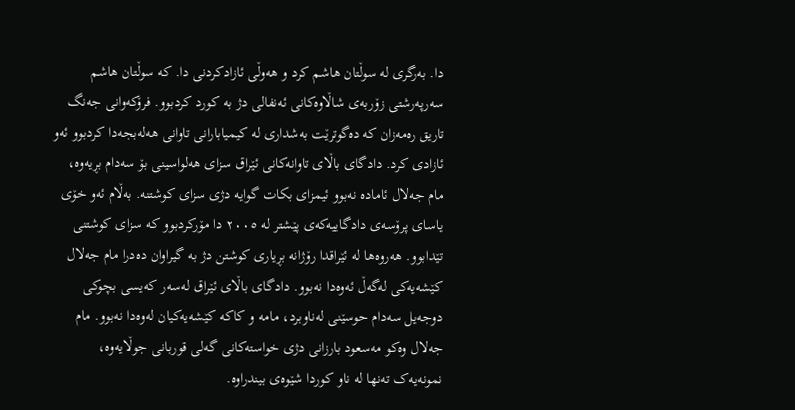دا. بەرگری لە سوڵتان هاشم کرد و هەوڵی ئازادکردنی دا. کە سوڵتان هاشم سەرپەرشتی زۆربەی شاڵاوەکانی ئەنفالی دژ بە کورد کردبوو. فرۆکەوانی جەنگ تاریق رەمەزان کە دەگوترێت بەشداری لە کیمیابارانی تاوانی هەلەبجەدا کردبوو ئەو ئازادی کرد. دادگای باڵای تاوانەکانی ئێراق سزای هەلواسینی بۆ سەدام بڕیەوە، مام جەلال ئامادە نەبوو ئیمزای بکات گوایە دژی سزای کوشتنە. بەڵام ئەو خۆی یاسای پرۆسەی دادگاییەکەی پێشتر لە ٢٠٠٥ دا مۆرکردبوو کە سزای کوشتنی تێدابوو. هەروەها لە ئێراقدا رۆژانە بڕیاری کوشتن دژ بە گیراوان دەدرا مام جەلال کێشەیەکی لەگەڵ ئەوەدا نەبوو. دادگای باڵای ئێراق لەسەر کەیسی بچوکی دوجەیل سەدام حوسێنی لەناوبرد، مامە و کاکە کێشەیەکیان لەوەدا نەبوو. مام جەلال وەکو مەسعود بارزانی دژی خواستەکانی گەلی قوربانی جوڵایەوە، نمونەیەک تەنها لە ناو کوردا شێوەی بیندراوە.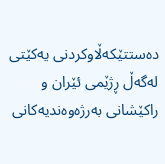دەستتێکەڵاوکردنی یەکێتی لەگەڵ ڕژێمی ئێران و راکێشانی بەرژەوەندیەکانی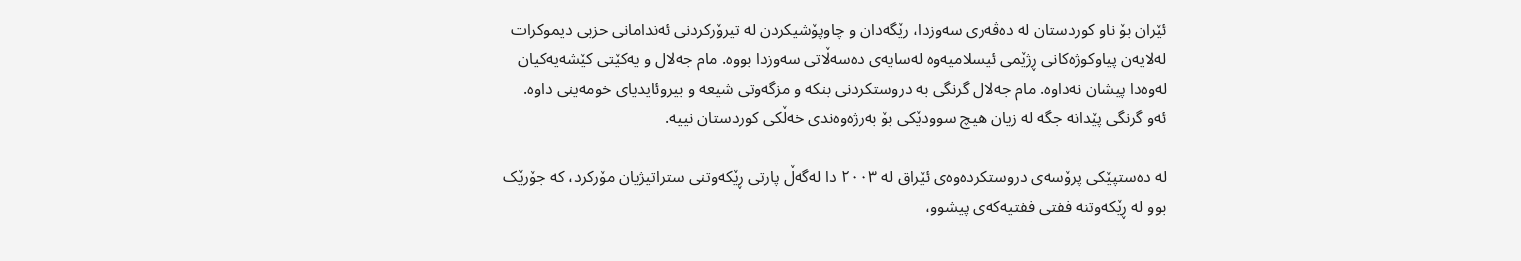ئێران بۆ ناو کوردستان لە دەڤەری سەوزدا، رێگەدان و چاوپۆشیکردن لە تیرۆرکردنی ئەندامانی حزبی دیموکرات لەلایەن پیاوکوژەکانی ڕژێمی ئیسلامیەوە لەسایەی دەسەڵاتی سەوزدا بووە. مام جەلال و یەکێتی کێشەیەکیان لەوەدا پیشان نەداوە. مام جەلال گرنگی بە دروستکردنی بنکە و مزگەوتی شیعە و بیروئایدیای خومەینی داوە. ئەو گرنگی پێدانە جگە لە زیان هیچ سوودێکی بۆ بەرژەوەندی خەڵکی کوردستان نییە.

لە دەستپێکی پرۆسەی دروستکردەوەی ئێراق لە ٢٠٠٣ دا لەگەڵ پارتی ڕێکەوتنی ستراتیژیان مۆرکرد، کە جۆرێک بوو لە ڕێکەوتنە ففتی ففتیەکەی پیشوو،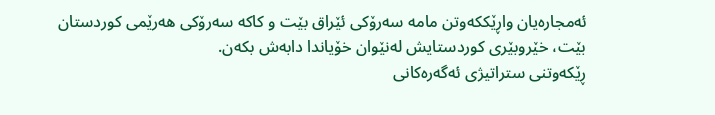ئەمجارەیان واڕێککەوتن مامە سەرۆکی ئێراق بێت و کاکە سەرۆکی هەرێمی کوردستان بێت، خێروبێری کوردستایش لەنێوان خۆیاندا دابەش بکەن.
ڕێکەوتنی ستراتیژی ئەگەرەکانی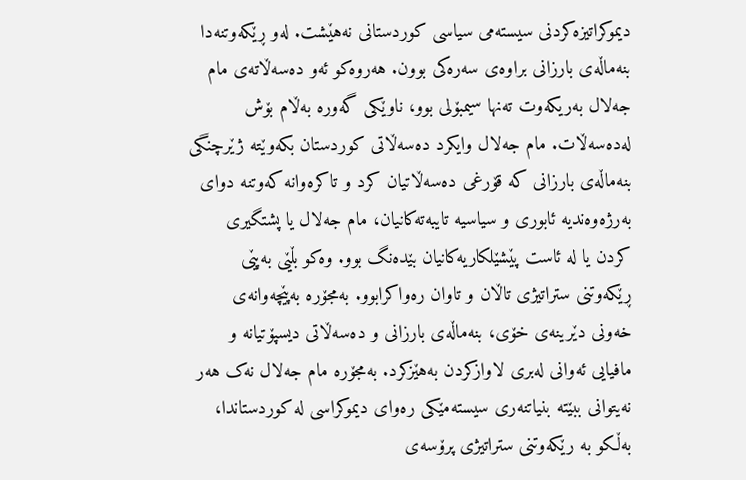دیموکراتیزەکردنی سیستەمی سیاسی کوردستانی نەهێشت. لەو ڕێکەوتنەدا بنەماڵەی بارزانی براوەی سەرەکی بوون. هەروەکو ئەو دەسەڵاتەی مام جەلال بەریکەوت تەنها سیمبۆلی بوو، ناوێکی گەورە بەڵام بۆش لەدەسەڵات. مام جەلال وایکرد دەسەڵاتی کوردستان بکەوێتە ژێرچنگی بنەماڵەی بارزانی کە قۆرغی دەسەڵاتیان کرد و تاکرەوانە کەوتنە دوای بەرژەوەندیە ئابوری و سیاسیە تایبەتەکانیان، مام جەلال یا پشتگیری کردن یا لە ئاست پێشێلکاریەکانیان بێدەنگ بوو. وەکو بڵێی بەپێی ڕێکەوتنی ستراتیژی تاڵان و تاوان رەواکرابوو. بەمجۆرە بەپێچەوانەی خەونی دێرینەی خۆی، بنەماڵەی بارزانی و دەسەڵاتی دیسپۆتیانە و مافیایی ئەوانی لەبری لاوازکردن بەهێزکرد. بەمجۆرە مام جەلال نەک هەر نەیتوانی ببێتە بنیاتنەری سیستەمێکی رەوای دیموکراسی لە کوردستاندا، بەڵکو بە رێکەوتنی ستراتیژی پرۆسەی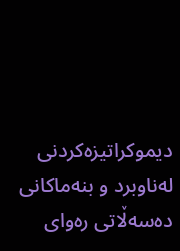دیموکراتیزەکردنی لەناوبرد و بنەماکانی دەسەڵاتی رەوای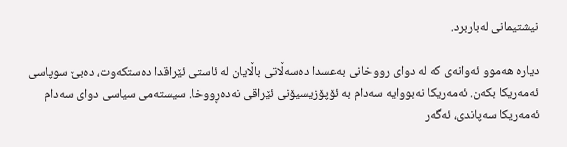نیشتیمانی لەباربرد.

دیارە هەموو ئەوانەی کە لە دوای رووخانی بەعسدا دەسەڵاتی باڵایان لە ئاستی ئێراقدا دەستکەوت، دەبێ سوپاسی ئەمەریکا بکەن. ئەمەریکا نەبووایە سەدام بە ئۆپۆزیسیۆنی ئێراقی نەدەڕووخا. سیستەمی سیاسی دوای سەدام ئەمەریکا سەپاندی، ئەگەر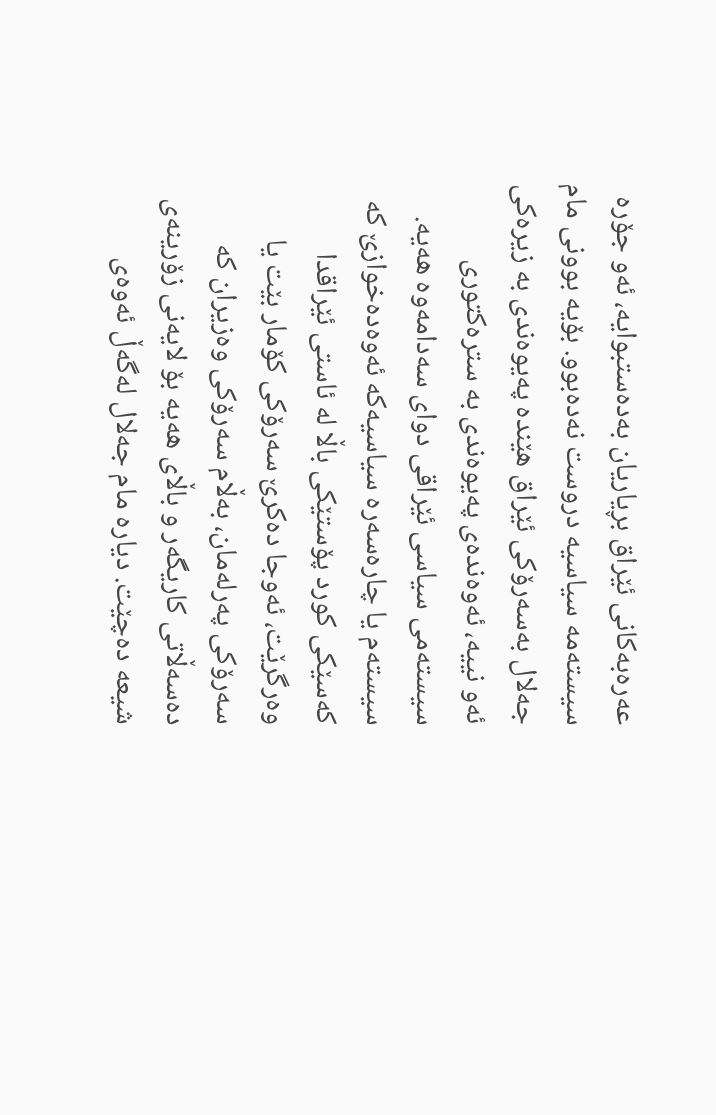عەرەبەکانی ئێراق بڕیاریان بەدەستبوایە، ئەو جۆرە سیستەمە سیاسیە دروست نەدەبوو. بۆیە بوونی مام جەلال بەسەرۆکی ئێراق هێندە پەیوەندی بە زیرەکی ئەو نییە، ئەوەندەی پەیوەندی بە سترەکتوری سیستەمی سیاسی ئێراقی دوای سەدامەوە هەیە. سیستەم یا چارەسەرە سیاسیەکە ئەوەدەخوازێ کە کەسێکی کورد پۆستێکی باڵا لە ئاستی ئێراقدا وەرگرێت، ئەوجا دەکرێ سەرۆکی کۆمار بێت یا سەرۆکی پەرلەمان، بەڵام سەرۆکی وەزیران کە دەسەڵاتی کاریگەر و باڵای هەیە بۆ لایەنی زۆرینەی شیعە دەچێت. دیارە مام جەلال لەگەڵ ئەوەی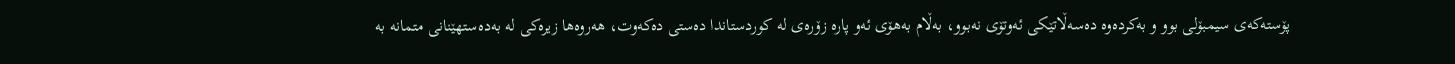پۆستەکەی سیمبۆلی بوو و بەکردەوە دەسەڵاتێکی ئەوتۆی نەبوو، بەڵام بەهۆی ئەو پارە زۆرەی لە کوردستاندا دەستی دەکەوت، هەروەها زیرەکی لە بەدەستهێنانی متمانە بە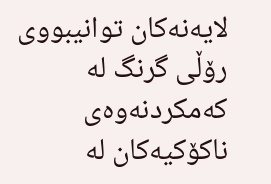لایەنەکان توانیبووی رۆڵی گرنگ لە کەمکردنەوەی ناکۆکیەکان لە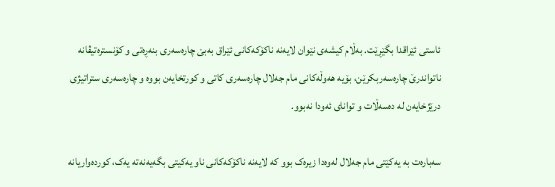ئاستی ئێراقدا بگێڕێت. بەڵام کیشەی نێوان لایەنە ناکۆکەکانی ئێراق بەبێ چارەسەری بنەڕەتی و کۆنسترەتیڤانە ناتواندرێ چارەسەربکرێن، بۆیە هەوڵەکانی مام جەلال چارەسەری کاتی و کورتخایەن بووە و چارەسەری ستراتیژی درێژخایەن لە دەسەڵات و توانای ئەودا نەبوو.

سەبارەت بە یەکێتی مام جەلال لەوەدا زیرەک بوو کە لایەنە ناکۆکەکانی ناو یەکیتی بگەیەنەتە یەک، کوردەواریانە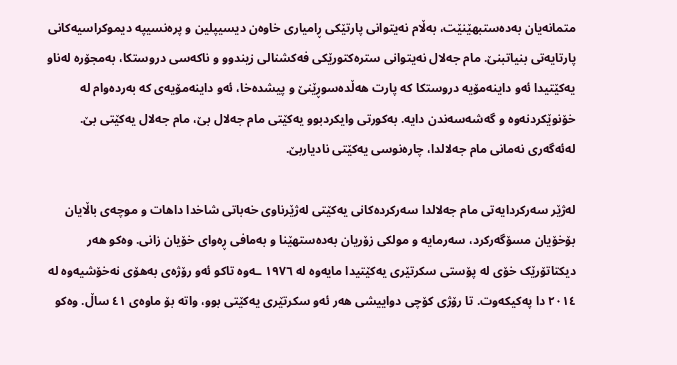متمانەیان بەدەستبهێنێت، بەڵام نەیتوانی پارتێکی ڕامیاری خاوەن دیسیپلین و پرەنسیپە دیموکراسیەکانی پارتایەتی بنیاتبنێ. مام جەلال نەیتوانی سترەکتورێکی فەکشنالی زیندوو و ناکەسی دروستکا، بەمجۆرە لەناو یەکێتیدا ئەو داینەمۆیە دروستکا کە پارت هەڵدەسوڕێنێ و پیشدەخا، ئەو داینەمۆیەی کە بەردەوام لە خۆنوێکردنەوە و گەشەسەندن دایە. بەکورتی وایکردبوو یەکێتی مام جەلال بێ، مام جەلال یەکێتی بێ. لەئەگەری نەمانی مام جەلالدا، چارەنوسی یەکێتی نادیاربێ.

لەژێر سەرکردایەتی مام جەلالدا سەرکردەکانی یەکێتی لەژێرناوی خەباتی شاخدا داهات و موچەی باڵایان بۆخۆیان مسۆگەرکرد، سەرمایە و مولکی زۆریان بەدەستهێنا و بەمافی ڕەوای خۆیان زانی. وەکو هەر دیکتاتۆرێک خۆی لە پۆستی سکرتێری یەکێتیدا مایەوە لە ١٩٧٦ ـەوە تاکو ئەو رۆژەی بەهۆی نەخۆشیەوە لە ٢٠١٤ دا پەکیکەوت. تا رۆژی کۆچی دواییشی هەر ئەو سکرتێری یەکێتی بوو، واتە بۆ ماوەی ٤١ ساڵ. وەکو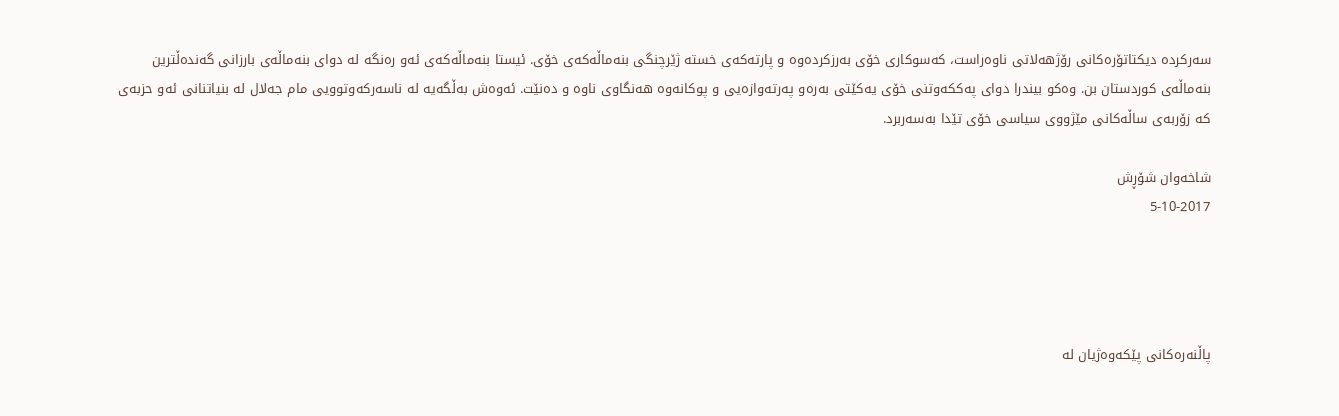سەرکردە دیکتاتۆرەکانی رۆژهەلاتی ناوەراست، کەسوکاری خۆی بەرزکردەوە و پارتەکەی خستە ژێرچنگی بنەماڵەکەی خۆی. ئیستا بنەماڵەکەی ئەو رەنگە لە دوای بنەماڵەی بارزانی گەندەڵترین بنەماڵەی کوردستان بن. وەکو بیندرا دوای پەککەوتنی خۆی یەکێتی بەرەو پەرتەوازەیی و پوکانەوە هەنگاوی ناوە و دەنێت. ئەوەش بەڵگەیە لە ناسەرکەوتوویی مام جەلال لە بنیاتنانی ئەو حزبەی کە زۆربەی ساڵەکانی مێژووی سیاسی خۆی تێدا بەسەربرد.

شاخەوان شۆڕش
5-10-2017




پاڵنه‌ره‌كانی پێكه‌وه‌ژیان له‌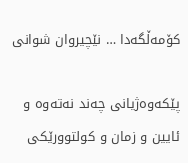كۆمه‌ڵگه‌دا … نێچیروان شوانی

پێكه‌وه‌ژیانی چه‌ند نه‌ته‌وه‌ و ئایین و زمان و كولتوورێكی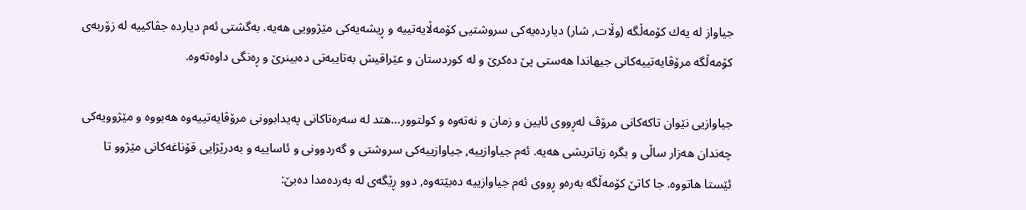جیاواز له‌ یه‌ك كۆمه‌ڵگه‌ (وڵات, شار) دیارده‌یه‌كی سروشتیی كۆمه‌ڵایه‌تییه‌ و ڕیشه‌یه‌كی مێژوویی هه‌یه‌. به‌گشتی ئه‌م دیارده‌ جڤاكییه‌ له‌ زۆربه‌ی كۆمه‌ڵگه‌ مرۆڤایه‌تییه‌كانی جیهاندا هه‌ستی پێ ده‌كرێ و له‌ كوردستان و عێراقیش به‌تایبه‌تی ده‌بینرێ و ڕه‌نگی داوه‌ته‌وه‌.

جیاوازیی نێوان تاكه‌كانی مرۆڤ له‌ڕووی ئایین و زمان و نه‌ته‌وه‌ و كولتوور…هتد له‌ سه‌ره‌تاكانی په‌یدابوونی مرۆڤایه‌تییه‌وه‌ هه‌بووه‌ و مێژوویه‌كی چه‌ندان هه‌زار ساڵی و بگره‌ زیاتریشی هه‌یه‌. ئه‌م جیاوازییه‌, جیاوازییه‌كی سروشتی و گه‌ردوونی و ئاساییه‌ و به‌درێژایی قۆناغه‌كانی مێژوو تا ئێستا هاتووه‌. جا كاتێ‌ كۆمه‌ڵگه‌ به‌ره‌و ڕووی ئه‌م جیاوازییه‌ ده‌بێته‌وه‌, دوو ڕێگه‌ی له‌ به‌رده‌مدا ده‌بێ: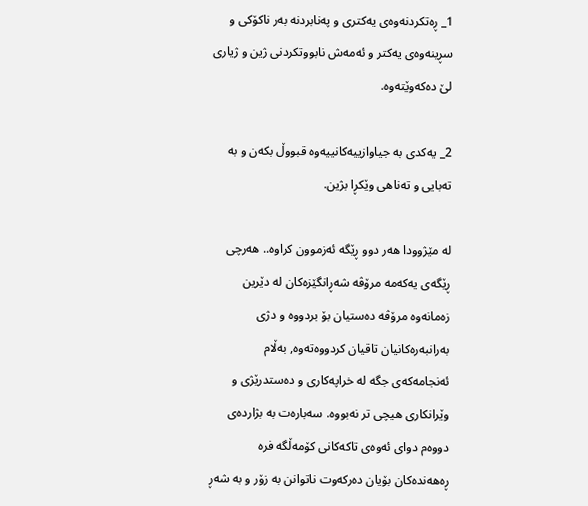1_ ڕه‌تكردنه‌وه‌ی یه‌كتری و په‌نابردنه‌ به‌ر ناكۆكی و سڕینه‌وه‌ی یه‌كتر و ئه‌مه‌ش نابووتكردنی ژین و ژیاری لێ ده‌كه‌وێته‌وه‌.

2_ یه‌كدی به‌ جیاوازییه‌كانییه‌وه‌ قبووڵ بكه‌ن و به‌ ته‌بایی و ته‌ناهی وێكڕا بژین.

له‌ مێژوودا هه‌ر دوو ڕێگه‌ ئه‌زموون كراوه‌.. هه‌رچی ڕێگه‌ی یه‌كه‌مه‌ مرۆڤه‌ شه‌ڕانگێزه‌كان له‌ دێرین زه‌مانه‌وه‌ مرۆڤه‌ ده‌ستیان بۆ بردووه‌ و دژی به‌رانبه‌ره‌كانیان تاقیان كردووه‌ته‌وه‌, به‌ڵام ئه‌نجامه‌كه‌ی جگه‌ له‌ خراپه‌كاری و ده‌ستدرێژی و وێرانكاری هیچی تر نه‌بووه‌. سه‌باره‌ت به‌ بژارده‌ی دووه‌م دوای ئه‌وه‌ی تاكه‌كانی كۆمه‌ڵگه‌ فره‌ ڕه‌هه‌نده‌كان بۆیان ده‌ركه‌وت ناتوانن به‌ زۆر و به‌ شه‌ڕ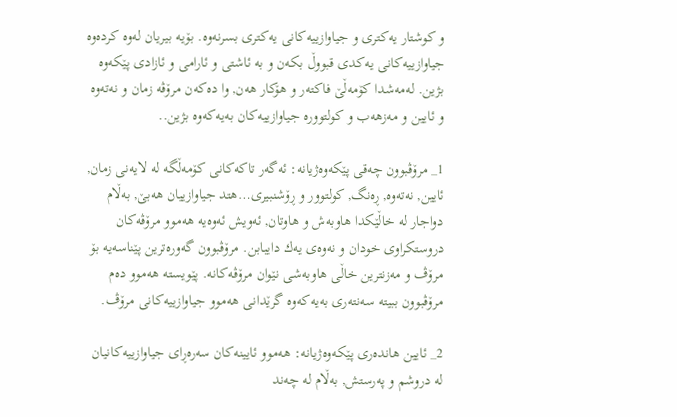و كوشتار یه‌كتری و جیاوازییه‌كانی یه‌كتری بسرنه‌وه‌. بۆیه‌ بیریان له‌وه‌ كرده‌وه‌ جیاوازییه‌كانی یه‌كدی قبووڵ بكه‌ن و به‌ ئاشتی و ئارامی و ئازادی پێكه‌وه‌ بژین. له‌مه‌شدا كۆمه‌ڵێ فاكته‌ر و هۆكار هه‌ن, وا ده‌كه‌ن مرۆڤه‌ زمان و نه‌ته‌وه‌ و ئایین و مه‌زهه‌ب و كولتووره‌ جیاوازییه‌كان به‌یه‌كه‌وه‌ بژین..

1_ مرۆڤبوون چه‌قی پێكه‌وه‌ژیانه‌: ئه‌گه‌ر تاكه‌كانی كۆمه‌ڵگه‌ له‌ لایه‌نی زمان, ئایین, نه‌ته‌وه‌, ڕه‌نگ, كولتوور و ڕۆشنبیری…هتد جیاوازییان هه‌بێ, به‌ڵام دواجار له‌ خاڵێكدا هاوبه‌ش و هاوتان, ئه‌ویش ئه‌وه‌یه‌ هه‌موو مرۆڤه‌كان دروستكراوی خودان و نه‌وه‌ی یه‌ك دایبابن. مرۆڤبوون گه‌وره‌ترین پێناسه‌یه‌ بۆ مرۆڤ و مه‌زنترین خاڵی هاوبه‌شی نێوان مرۆڤه‌كانه‌. پێویسته‌ هه‌موو ده‌م مرۆڤبوون ببیته‌ سه‌نته‌ری به‌یه‌كه‌وه‌ گرێدانی هه‌موو جیاوازییه‌كانی مرۆڤ.

2_ ئایین هانده‌ری پێكه‌وه‌ژیانه‌: هه‌موو ئایینه‌كان سه‌ره‌ڕای جیاوازییه‌كانیان له‌ دروشم و په‌رستش, به‌ڵام له‌ چه‌ند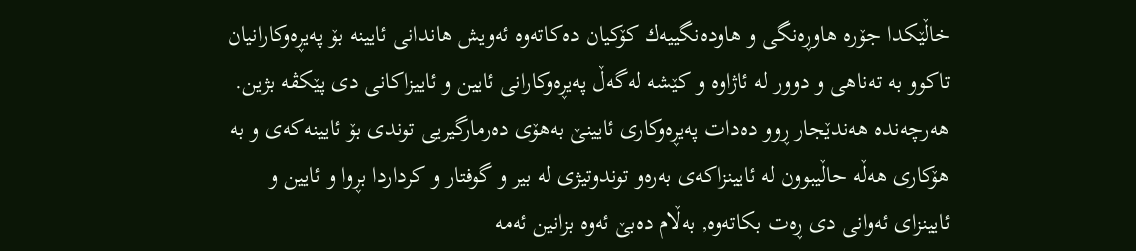خاڵێكدا جۆره‌ هاوڕه‌نگی و هاوده‌نگییه‌ك كۆكیان ده‌كاته‌وه‌ ئه‌ویش هاندانی ئایینه‌ بۆ په‌یڕه‌وكارانیان تاكوو به‌ ته‌ناهی و دوور له‌ ئاژاوه‌ و كێشه‌ له‌گه‌ڵ په‌یڕه‌وكارانی ئایین و ئاییزاكانی دی پێكڤه‌ بژین. هه‌رچه‌نده‌ هه‌ندێجار ڕوو ده‌دات په‌یڕه‌وكاری ئایینێ به‌هۆی ده‌رمارگیریی توندی بۆ ئایینه‌كه‌ی و به‌ هۆكاری هه‌ڵه‌ حاڵیبوون له‌ ئایینزاكه‌ی به‌ره‌و توندوتیژی له‌ بیر و گوفتار و كرداردا بڕوا و ئایین و ئایینزای ئه‌وانی دی ڕه‌ت بكاته‌وه‌, به‌ڵام ده‌بێ ئه‌وه‌ بزانین ئه‌مه‌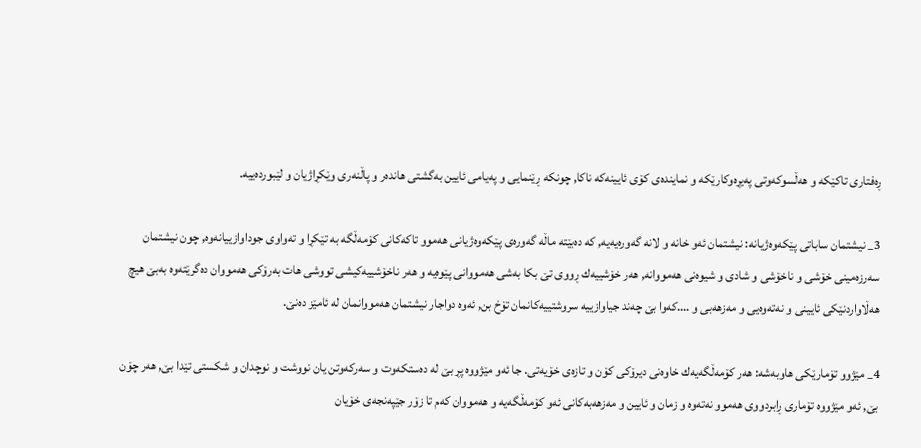ڕه‌فتاری تاكێكه‌ و هه‌ڵسوكه‌وتی په‌یڕه‌وكارێكه‌ و نماینده‌ی كۆی ئایینه‌كه‌ ناكا, چونكه‌ ڕێنمایی و په‌یامی ئایین به‌گشتی هانده‌ر و پاڵنه‌ری وێكڕاژیان و لێبورده‌ییه‌.

3_ نیشتمان ساباتی پێكه‌وه‌ژیانه‌: نیشتمان ئه‌و خانه‌ و لانه‌ گه‌وره‌یه‌یه‌, كه‌ ده‌بێته‌ ماڵه‌ گه‌وره‌ی پێكه‌وه‌ژیانی هه‌موو تاكه‌كانی كۆمه‌ڵگه‌ به‌ تێكڕا و ته‌واوی جوداوازییانه‌وه‌, چون نیشتمان سه‌رزه‌مینی خۆشی و ناخۆشی و شادی و شیوه‌نی هه‌مووانه‌, هه‌ر خۆشییه‌ك ڕووی تێ بكا به‌شی هه‌مووانی پێوه‌یه‌ و هه‌ر ناخۆشییه‌كیشی تووشی هات به‌رۆكی هه‌مووان ده‌گرێته‌وه‌ به‌بێ هیچ هه‌ڵاواردنێكی ئایینی و نه‌ته‌وه‌یی و مه‌زهه‌بی و ….كه‌وا بێ چه‌ند جیاوازییه‌ سروشتییه‌كانمان تۆخ بن, ئه‌وه‌ دواجار نیشتمان هه‌مووانمان له‌ ئامێز ده‌نێ.

4_ مێژوو تۆمارێكی هاوبه‌شه‌: هه‌ر كۆمه‌ڵگه‌یه‌ك خاوه‌نی دیرۆكی كۆن و تازه‌ی خۆیه‌تی. جا ئه‌و مێژووه‌ پڕ بێ له‌ ده‌ستكه‌وت و سه‌ركه‌وتن یان نووشت و نوچدان و شكستی تێدا بێ, هه‌ر چۆن بێ, ئه‌و مێژووه‌ تۆماری ڕابردووی هه‌موو نه‌ته‌وه‌ و زمان و ئایین و مه‌زهه‌به‌كانی ئه‌و كۆمه‌ڵگه‌یه‌ و هه‌مووان كه‌م تا زۆر جێپه‌نجه‌ی خۆیان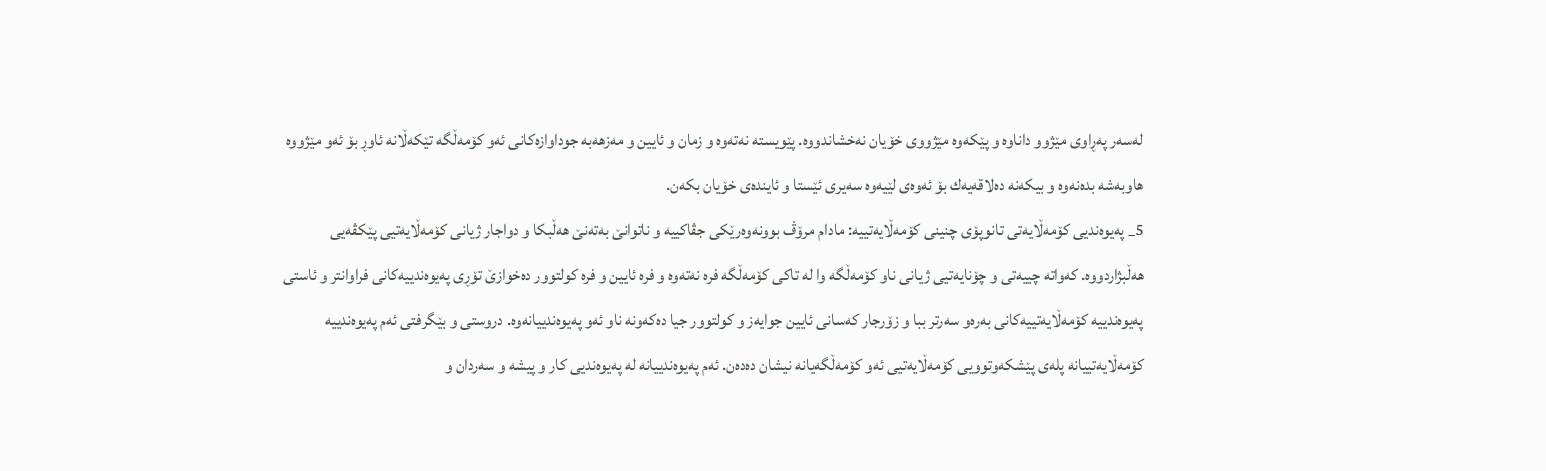له‌سه‌ر په‌ڕاوی مێژوو داناوه‌ و پێكه‌وه‌ مێژووی خۆیان نه‌خشاندووه‌. پێویسته‌ نه‌ته‌وه‌ و زمان و ئایین و مه‌زهه‌به‌ جوداوازه‌كانی ئه‌و كۆمه‌ڵگه‌ تێكه‌ڵانه‌ ئاوڕ بۆ ئه‌و مێژووه‌ هاوبه‌شه‌ بده‌نه‌وه‌ و بیكه‌نه‌ ده‌لاقه‌یه‌ك بۆ ئه‌وه‌ی لێیه‌وه‌ سه‌یری ئێستا و ئاینده‌ی خۆیان بكه‌ن.
5_ په‌یوه‌ندیی كۆمه‌ڵایه‌تی تانوپۆی چنینی كۆمه‌ڵایه‌تییه‌: مادام مرۆڤ بوونه‌وه‌رێكی جڤاكییه‌ و ناتوانێ به‌ته‌نێ‌ هه‌ڵبكا و دواجار ژیانی كۆمه‌ڵایه‌تیی پێكڤه‌یی هه‌ڵبژاردووه‌. كه‌واته‌ چییه‌تی و چۆنایه‌تیی ژیانی ناو كۆمه‌ڵگه‌ وا له‌ تاكی كۆمه‌ڵگه‌ فره‌ نه‌ته‌وه‌ و فره‌ ئایین و فره‌ كولتوور ده‌خوازێ تۆڕی په‌یوه‌ندییه‌كانی فراوانتر و ئاستی په‌یوه‌ندییه‌ كۆمه‌ڵایه‌تییه‌كانی به‌ره‌و سه‌رتر ببا و زۆرجار كه‌سانی ئایین جوایه‌ز و كولتوور جیا ده‌كه‌ونه‌ ناو ئه‌و په‌یوه‌ندییانه‌وه‌. دروستی و بێگرفتی ئه‌م په‌یوه‌ندییه‌ كۆمه‌ڵایه‌تییانه‌ پله‌ی پێشكه‌وتوویی كۆمه‌ڵایه‌تیی ئه‌و كۆمه‌ڵگه‌یانه‌ نیشان ده‌ده‌ن. ئه‌م په‌یوه‌ندییانه‌ له‌ په‌یوه‌ندیی كار و پیشه‌ و سه‌ردان و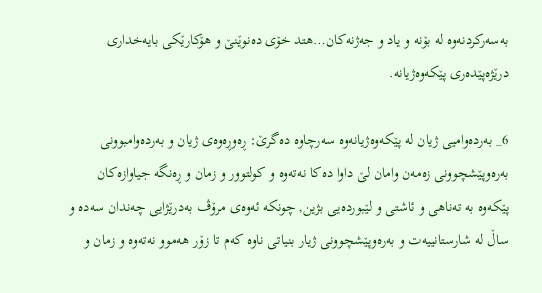به‌سه‌ركردنه‌وه‌ له‌ بۆنه‌ و یاد و جه‌ژنه‌كان…هتد خۆی ده‌نوێنێ و هۆكارێكی بایه‌خداری درێژه‌پێده‌ری پێكه‌وه‌ژیانه‌.

6_ به‌رده‌وامیی ژیان له‌ پێكه‌وه‌ژیانه‌وه‌ سه‌رچاوه‌ ده‌گرێ: ڕه‌وڕه‌وه‌ی ژیان و به‌رده‌وامبوونی به‌ره‌وپێشچوونی زه‌مه‌ن وامان لێ داوا ده‌كا نه‌ته‌وه‌ و كولتوور و زمان و ڕه‌نگه‌ جیاوازه‌كان پێكه‌وه‌ به‌ ته‌ناهی و ئاشتی و لێبورده‌یی بژین, چونكه‌ ئه‌وه‌ی مرۆڤ به‌درێژایی چه‌ندان سه‌ده‌ و ساڵ له‌ شارستانییه‌ت و به‌ره‌وپێشچوونی ژیار بنیاتی ناوه‌ كه‌م تا زۆر هه‌موو نه‌ته‌وه‌ و زمان و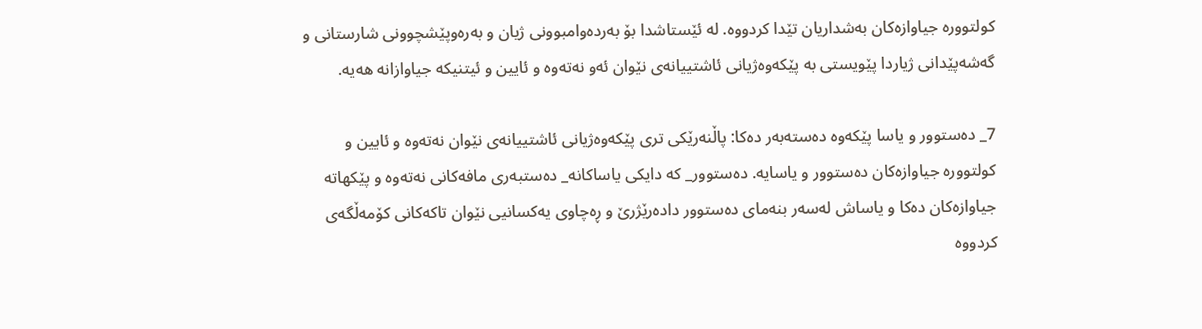كولتووره‌ جیاوازه‌كان به‌شداریان تێدا كردووه‌. له‌ ئێستاشدا بۆ به‌رده‌وامبوونی ژیان و به‌ره‌وپێشچوونی شارستانی و گه‌شه‌پێدانی ژیاردا پێویستی به‌ پێكه‌وه‌ژیانی ئاشتییانه‌ی نێوان ئه‌و نه‌ته‌وه‌ و ئایین و ئیتنیكه‌ جیاوازانه‌ هه‌یه‌.

7_ ده‌ستوور و یاسا پێكه‌وه‌ ده‌سته‌به‌ر ده‌كا: پاڵنه‌رێكی تری پێكه‌وه‌ژیانی ئاشتییانه‌ی نێوان نه‌ته‌وه‌ و ئایین و كولتووره‌ جیاوازه‌كان ده‌ستوور و یاسایه‌. ده‌ستوور_ كه‌ دایكی یاساكانه‌_ ده‌ستبه‌ری مافه‌كانی نه‌ته‌وه‌ و پێكهاته‌ جیاوازه‌كان ده‌كا و یاساش له‌سه‌ر بنه‌مای ده‌ستوور داده‌رێژرێ و ڕه‌چاوی یه‌كسانیی نێوان تاكه‌كانی كۆمه‌ڵگه‌ی كردووه‌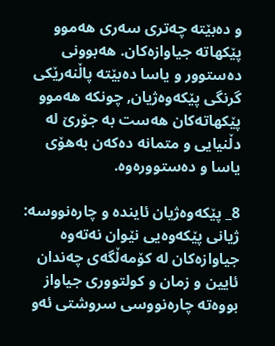و ده‌بێته‌ چه‌تری سه‌ری هه‌موو پێكهاته‌ جیاوازه‌كان. هه‌بوونی ده‌ستوور و یاسا ده‌بێته‌ پاڵنه‌رێكی گرنگی پێكه‌وه‌ژیان, چونكه‌ هه‌موو پێكهاته‌كان هه‌ست به‌ جۆرێ له‌ دڵنیایی و متمانه‌ ده‌كه‌ن به‌هۆی یاسا و ده‌ستووره‌وه‌.

8_ پێكه‌وه‌ژیان ئاینده‌ و چاره‌نووسه‌: ژیانی پێكه‌وه‌یی نێوان نه‌ته‌وه‌ جیاوازه‌كان له‌ كۆمه‌ڵگه‌ی چه‌ندان ئایین و زمان و كولتووری جیاواز بووه‌ته‌ چاره‌نووسی سروشتی ئه‌و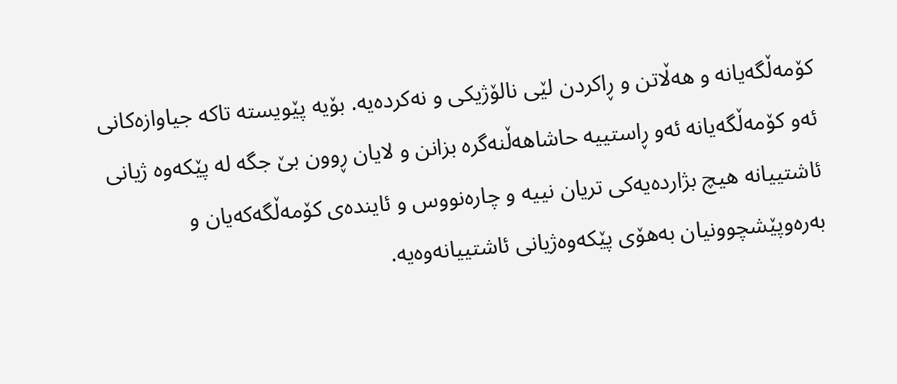كۆمه‌ڵگه‌یانه‌ و هه‌ڵاتن و ڕاكردن لێی نالۆژیكی و نه‌كرده‌یه‌. بۆیه‌ پێویسته‌ تاكه‌ جیاوازه‌كانی ئه‌و كۆمه‌ڵگه‌یانه‌ ئه‌و ڕاستییه‌ حاشاهه‌ڵنه‌گره‌ بزانن و لایان ڕوون بێ جگه‌ له‌ پێكه‌وه‌ ژیانی ئاشتییانه‌ هیچ بژارده‌یه‌كی تریان نییه‌ و چاره‌نووس و ئاینده‌ی كۆمه‌ڵگه‌كه‌یان و به‌ره‌وپێشچوونیان به‌هۆی پێكه‌وه‌ژیانی ئاشتییانه‌وه‌یه‌.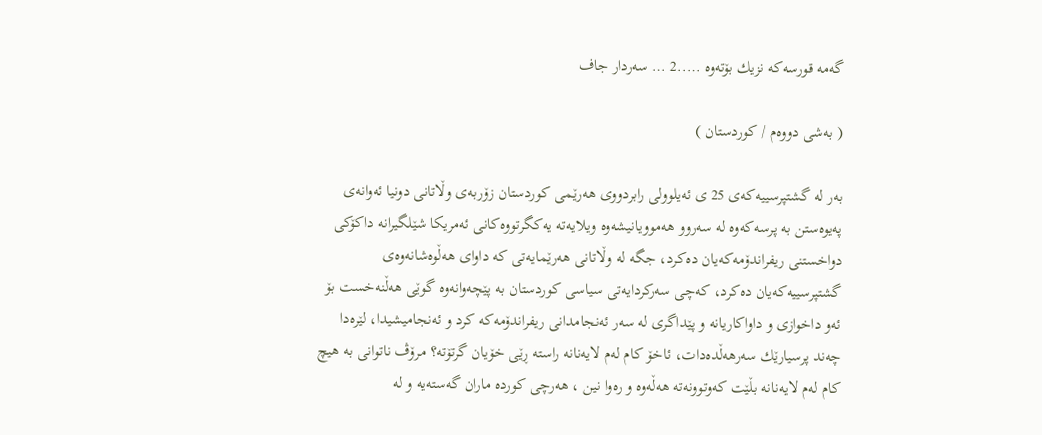گه‌مه‌ قورسه‌كه‌ نزیك بۆته‌وه‌ …..2 … سه‌ردار جاف

( به‌شی دووه‌م / كوردستان )

به‌ر له‌ گشتپرسییه‌كه‌ی 25 ی ئه‌یلوولی رابردووی هه‌رێمی كوردستان زۆربه‌ی وڵاتانی دونیا ئه‌وانه‌ی په‌یوه‌ستن به‌ پرسه‌كه‌وه‌ له‌ سه‌روو هه‌موویانیشه‌وه‌ ویلایه‌ته‌ یه‌كگرتووه‌كانی ئه‌مریكا شێلگیرانه‌ داكۆكی دواخستنی ریفراندۆمه‌كه‌یان ده‌كرد، جگه‌ له‌ وڵاتانی هه‌رێمایه‌تی كه‌ داوای هه‌ڵوه‌شانه‌وه‌ی گشتپرسییه‌كه‌یان ده‌كرد، كه‌چی سه‌ركردایه‌تی سیاسی كوردستان به‌ پێچه‌وانه‌وه‌ گوێی هه‌ڵنه‌خست بۆ ئه‌و داخوازی و داواكاریانه‌ و پێداگری له‌ سه‌ر ئه‌نجامدانی ریفراندۆمه‌كه‌ كرد و ئه‌نجامیشیدا، لێره‌دا چه‌ند پرسیارێك سه‌رهه‌ڵده‌دات، ئاخۆ كام له‌م لایه‌نانه‌ راسته‌ ڕێی خۆیان گرتۆته‌؟ مرۆڤ ناتوانی به‌ هیچ كام له‌م لایه‌نانه‌ بڵێت كه‌وتوونه‌ته‌ هه‌ڵه‌وه‌ و ره‌وا نین ، هه‌رچی كورده‌ ماران گه‌سته‌یه‌ و له‌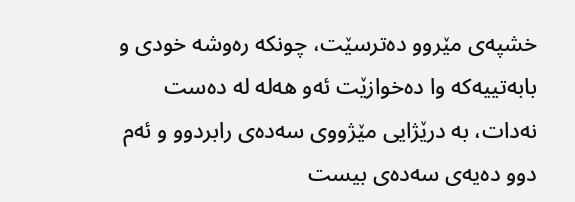خشپه‌ی مێروو ده‌ترسێت، چونكه‌ ره‌وشه‌ خودی و بابه‌تییه‌كه‌ وا ده‌خوازێت ئه‌و هه‌له‌ له‌ ده‌ست نه‌دات، به‌ درێژایی مێژووی سه‌ده‌ی رابردوو و ئه‌م دوو ده‌یه‌ی سه‌ده‌ی بیست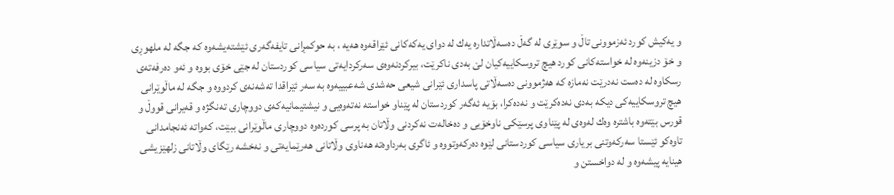و یه‌كیش كورد ئه‌زموونی تاڵ و سوێری له‌ گه‌ڵ ده‌سه‌ڵاتداره‌ یه‌ك له‌ دوای یه‌كه‌كانی ئێراقه‌وه‌ هه‌یه‌ ، به‌ حوكمڕانی تایفه‌گه‌ری ئێشته‌یشه‌وه‌ كه‌ جگه‌ له‌ ملهوڕی و خۆ دزینه‌وه‌ له‌ خواسته‌كانی كورد هیچ تروسكاییه‌كیان لێ به‌دی ناكرێت، بیركردنه‌وه‌ی سه‌ركردایه‌تی سیاسی كوردستان له‌ جێی خۆی بووه‌ و ئه‌و ده‌رفه‌ته‌ی رسكاوه‌ له‌ ده‌ست نه‌درێت نه‌مازه‌ كه‌ هه‌ژموونی ده‌سه‌ڵاتی پاسداری ئێرانی شیعی حه‌شدی شه‌عبییه‌وه‌ به‌ سه‌ر ئێراقدا ته‌شه‌نه‌ی كردووه‌ و جگه‌ له‌ ماڵوێرانی هیچ تروسكاییه‌كی دیكه‌ به‌دی نه‌ده‌كرێت و نه‌ده‌كرا، بۆیه‌ ئه‌گه‌ر كوردستان له‌ پێناو خواسته‌ نه‌ته‌وه‌یی و نیشتیمانیه‌كه‌ی دووچاری ته‌نگژه‌ و قه‌یرانی قووڵ و قورس بێته‌وه‌ باشتره‌ وه‌ك له‌وه‌ی له‌ پێناوی پرسێكی ناوخۆیی و ده‌خاله‌ت نه‌كردنی وڵاتان به‌ پرسی كورده‌وه‌ دووچاری ماڵوێرانی ببێت، كه‌واته‌ ئه‌نجامدانی تاوه‌كو ئێستا سه‌ركه‌وتنی بریاری سیاسی كوردستانی لێوه‌ ده‌ركه‌وتووه‌ و ئاگری به‌رداوه‌ته‌ هه‌ناوی وڵاتانی هه‌رێمایه‌تی و نه‌خشه‌ رێگای وڵاتانی زلهێزیشی هینایه‌ پیشه‌وه‌ و له‌ دواخستن و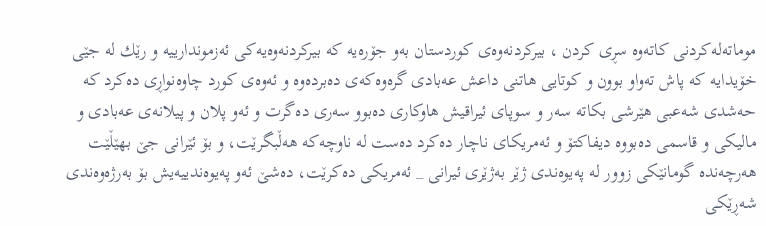موماته‌له‌كردنی كاته‌وه‌ سڕی كردن ، بیركردنه‌وه‌ی كوردستان به‌و جۆره‌یه‌ كه‌ بیركردنه‌وه‌یه‌كی ئه‌زموندارییه‌ و رێك له‌ جێی خۆیدایه‌ كه‌ پاش ته‌واو بوون و كوتایی هاتنی داعش عه‌بادی گره‌وه‌كه‌ی ده‌برده‌وه‌ و ئه‌وه‌ی كورد چاوه‌نواڕی ده‌كرد كه‌ حه‌شدی شه‌عبی هێرشی بكاته‌ سه‌ر و سوپای ئیراقیش هاوكاری ده‌بوو سه‌ری ده‌گرت و ئه‌و پلان و پیلانه‌ی عه‌بادی و مالیكی و قاسمی ده‌بووه‌ دیفاكتۆ و ئه‌مریكای ناچار ده‌كرد ده‌ست له‌ ناوچه‌كه‌ هه‌ڵبگرێت، و بۆ ئێرانی جێ بهێڵێت هه‌رچه‌نده‌ گومانێكی زوور له‌ په‌یوه‌ندی ژێر به‌ژێری ئیرانی _ ئه‌مریكی ده‌كرێت، ده‌شێ ئه‌و په‌یوه‌ندییه‌یش بۆ به‌رژه‌وه‌ندی شه‌ڕێكی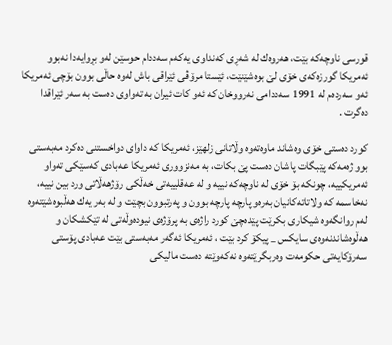قورسی ناوچه‌كه‌ بێت، هه‌روه‌ك له‌ شه‌ڕی كه‌نداوی یه‌كه‌م سه‌ددام حوسێن له‌و بڕوایه‌دا نه‌بوو ئه‌مریكا گورزه‌كه‌ی خۆی لێ بوه‌شێنێت، ئێستا مرۆڤی ئێراقی باش له‌وه‌ حاڵی بوون بۆچی ئه‌مریكا ئه‌و سه‌رده‌م له‌ 1991 سه‌ددامی نه‌رووخان كه‌ ئه‌و كات ئیران به‌ ته‌واوی ده‌ست به‌ سه‌ر ئێراقدا ده‌گرت .

كورد ده‌ستی خۆی وه‌شاند ماوه‌ته‌وه‌ وڵاتانی زلهێز، ئه‌مریكا كه‌ داوای دواخستنی ده‌كرد مه‌به‌ستی بوو ژه‌مه‌كه‌ پێبگات پاشان ده‌ست پێ بكات، به‌ مه‌نزووری ئه‌مریكا عه‌بادی كه‌سێكی ته‌واو ئه‌مریكییه‌، چونكه‌ بۆ خۆی له‌ ناوچه‌كه‌ نییه‌ و له‌ عه‌قلییه‌تی خه‌ڵكی رۆژهه‌ڵاتی ورد بین نییه‌، نه‌خاسمه‌ كه‌ ولاتاته‌كانیان به‌ره‌و پارچه‌ پارچه‌ بوون و په‌رتبوون بچێت و له‌ به‌ر یه‌ك هه‌ڵبوه‌شێته‌وه‌ له‌م روانگه‌وه‌ شیكاری بكرێت پێده‌چێ كورد راژه‌ی به‌ پرۆژه‌ی نیوده‌وڵه‌تی له‌ تێكشكان و هه‌ڵوه‌شاندنه‌وه‌ی سایكس _ پیكۆ كرد بێت ، ئه‌مریكا ئه‌گه‌ر مه‌به‌ستی بێت عه‌بادی پۆستی سه‌رۆكایه‌تی حكومه‌ت وه‌ربگرێته‌وه‌ نه‌كه‌وێته‌ ده‌ست مالیكی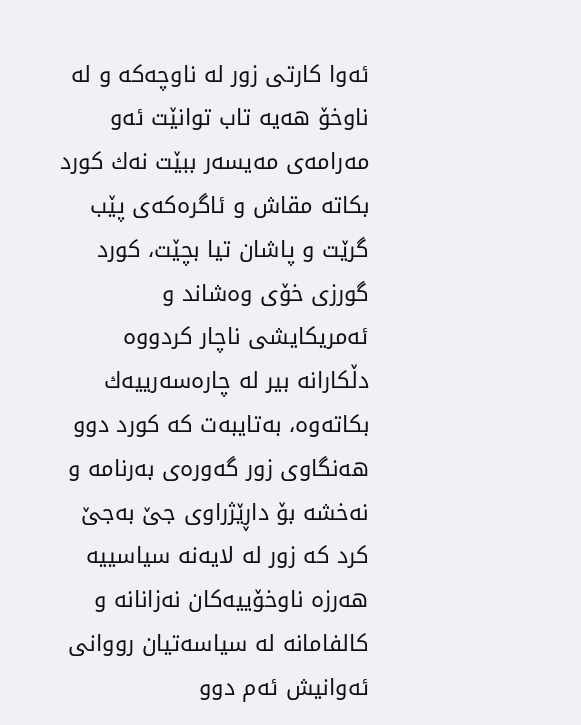ئه‌وا كارتی زور له‌ ناوچه‌كه‌ و له‌ ناوخۆ هه‌یه‌ تاب توانێت ئه‌و مه‌رامه‌ی مه‌یسه‌ر ببێت نه‌ك كورد بكاته‌ مقاش و ئاگره‌كه‌ی پێب گرێت و پاشان تیا بچێت، كورد گورزی خۆی وه‌شاند و ئه‌مریكایشی ناچار كردووه‌ دڵكارانه‌ بیر له‌ چاره‌سه‌رییه‌ك بكاته‌وه‌، به‌تایبه‌ت كه‌ كورد دوو هه‌نگاوی زور گه‌وره‌ی به‌رنامه‌ و نه‌خشه‌ بۆ داڕێژراوی جێ به‌جێ كرد كه‌ زور له‌ لایه‌نه‌ سیاسییه‌ هه‌رزه‌ ناوخۆییه‌كان نه‌زانانه‌ و كالفامانه‌ له‌ سیاسه‌تیان رووانی ئه‌وانیش ئه‌م دوو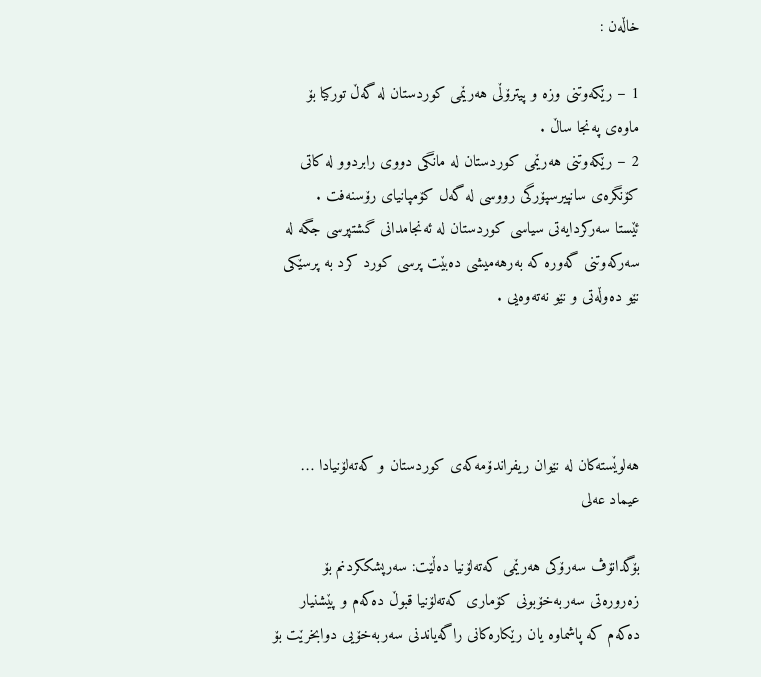خاڵه‌ن :

1 – رێكه‌وتنی وزه‌ و پیترۆڵی هه‌رێمی كوردستان له‌ گه‌ڵ توركیا بۆ ماوه‌ی په‌نجا ساڵ .
2 – رێكه‌وتنی هه‌رێمی كوردستان له‌ مانگی دووی رابردوو له‌ كاتی كۆنگره‌ی سانپیرسپۆرگی رووسی له‌ گه‌ل كۆمپانیای رۆسنه‌فت .
ئێستا سه‌ركردایه‌تی سیاسی كوردستان له‌ ئه‌نجامدانی گشتپرسی جگه‌ له‌ سه‌ركه‌وتنی گه‌وره‌ كه‌ به‌رهه‌میشی ده‌بێت پرسی كورد كرد به‌ پرسێكی نێو ده‌وڵه‌تی و نێو نه‌ته‌وه‌یی .




هه‌لوێسته‌كان له‌ نێوان ریفراندۆمه‌كه‌ی كوردستان و كه‌ته‌لۆنیادا‌ … عیماد عه‌لی

بۆگدانۆڤ سه‌رۆكی هه‌رێمی كه‌ته‌لۆنیا ده‌ڵێت: سه‌رپشككردنم بۆ زه‌روره‌تی سه‌ربه‌خۆبونی كۆماری كه‌ته‌لۆنیا قبوڵ ده‌كه‌م و پێشنیار ده‌كه‌م كه‌ پاشماوه‌ یان رێكاره‌كانی راگه‌یاندنی سه‌ربه‌خۆیی دوابخرێت بۆ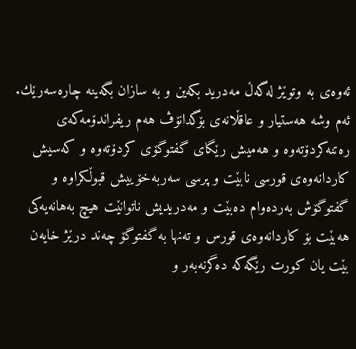ئه‌وه‌ی به‌ وتوێژ له‌گه‌ڵ مه‌درید بكه‌ین و به‌ سازان بگه‌ینه‌ چاره‌سه‌رێك.
ئه‌م وشه‌ هه‌ستیار و عاقڵانه‌ی بۆگدانۆڤ هه‌م ریفراندۆمه‌كه‌ی ره‌تنه‌كردۆته‌وه‌ و هه‌میش رێگای گفتوگۆی كردۆته‌وه‌ و كه‌سیش كاردانه‌وه‌ی قورسی نابێت و پرسی سه‌ربه‌خۆییش قبوڵكراوه‌ و گفتوگۆش به‌رده‌وام ده‌بێت و مه‌دریدیش ناتوانێت هیچ به‌هانه‌یه‌كی هه‌بێت بۆ كاردانه‌وه‌ی قورس و ته‌نها به‌ گفتوگۆ چه‌ند درێژ خایه‌ن بێت یان كورت رێگه‌كه‌ ده‌گرنه‌به‌ر و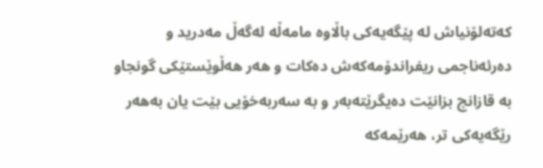كه‌ته‌لۆنیاش له‌ پێگه‌یه‌كی باڵاوه‌ مامه‌ڵه‌ له‌گه‌ڵ مه‌درید و ده‌رئه‌ناجمی ریفراندۆمه‌كه‌ش ده‌كات و هه‌ر هه‌ڵوێستێكی گونجاو به‌ قازانج بزانێت ده‌یگرێته‌به‌ر و به‌ سه‌ربه‌خۆیی بێت یان به‌هه‌ر رێگه‌یه‌كی تر، هه‌رێمه‌كه‌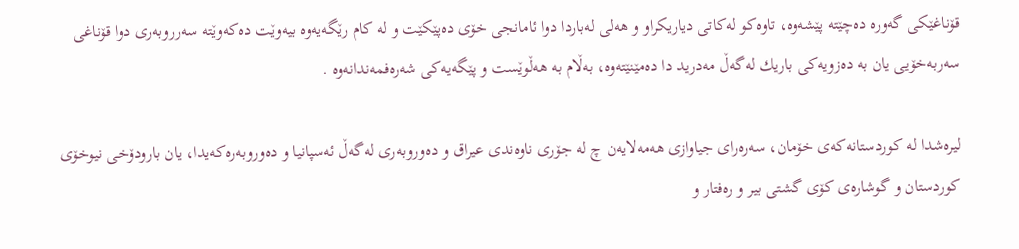قۆناغێكی گه‌وره‌ ده‌چێته‌ پێشه‌وه‌، تاوه‌كو له‌كاتی دیاریكراو و هه‌لی له‌باردا دوا ئامانجی خۆی ده‌پێكێت و له‌ كام رێگه‌یه‌وه‌ بیه‌وێت ده‌كه‌وێته‌ سه‌رروبه‌ری دوا قۆناغی سه‌ربه‌خۆیی یان به‌ ده‌زویه‌كی باریك له‌گه‌ڵ مه‌درید دا ده‌مێنێته‌وه‌، به‌ڵام به‌ هه‌ڵوێست و پێگه‌یه‌كی شه‌ره‌فمه‌ندانه‌وه‌ .

لیره‌شدا له‌ كوردستانه‌كه‌ی خۆمان، سه‌ره‌رای جیاوازی هه‌مه‌لایه‌ن چ له‌ جۆری ناوه‌ندی عیراق و ده‌وروبه‌ری له‌گه‌ڵ ئه‌سپانیا و ده‌وروبه‌ره‌كه‌یدا، یان بارودۆخی نیوخۆی كوردستان و گوشاره‌ی كۆی گشتی بیر و ره‌فتار و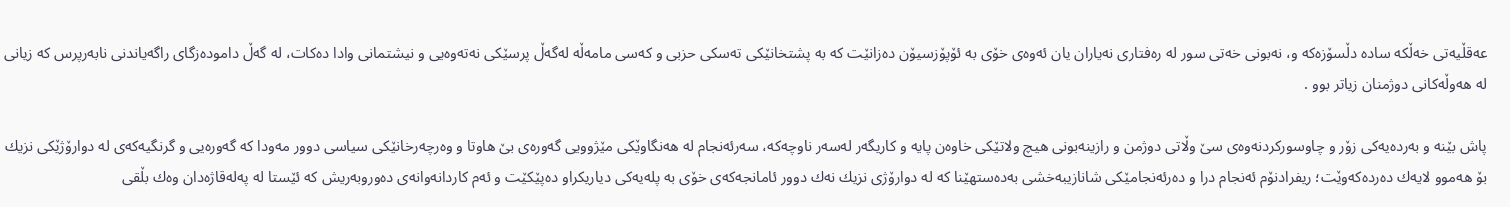عه‌قڵیه‌تی خه‌ڵكه‌ ساده‌ دڵسۆزه‌كه‌ و، نه‌بونی خه‌تی سور له‌ ره‌فتاری نه‌یاران یان ئه‌وه‌ی خۆی به‌ ئۆپۆزسیۆن ده‌زانێت كه‌ به‌ پشتخانێكی ته‌سكی حزبی و كه‌سی مامه‌ڵه‌ له‌گه‌ڵ پرسێكی نه‌ته‌وه‌یی و نیشتمانی وادا ده‌كات، له‌ گه‌ڵ داموده‌زگای راگه‌یاندنی نابه‌رپرس كه‌ زیانی له‌ هه‌وڵه‌كانی دوژمنان زیاتر بوو .

پاش بێنه‌ و به‌رده‌یه‌كی زۆر و چاوسوركردنه‌وه‌ی سێ وڵاتی دوژمن و رازینه‌بونی هیچ ولاتێكی خاوه‌ن پایه‌ و كاریگه‌ر له‌سه‌ر ناوچه‌كه‌، سه‌رئه‌نجام له‌ هه‌نگاوێكی مێژوویی گه‌وره‌ی بێ هاوتا و وه‌رچه‌رخانێكی سیاسی دوور مه‌ودا كه‌ گه‌وره‌یی و گرنگیه‌كه‌ی له‌ دوارۆژێكی نزیك بۆ هه‌موو لایه‌ك ده‌رده‌كه‌وێت؛ ریفرادنۆم ئه‌نجام درا و ده‌رئه‌نجامێكی شانازیبه‌خشی به‌ده‌ستهێنا كه‌ له‌ دوارۆژی نزیك نه‌ك دوور ئامانجه‌كه‌ی خۆی به‌ پله‌یه‌كی دیاریكراو ده‌پێكێت و ئه‌م كاردانه‌وانه‌ی ده‌وروبه‌ریش كه‌ ئێستا له‌ په‌له‌قاژه‌دان وه‌ك بڵقی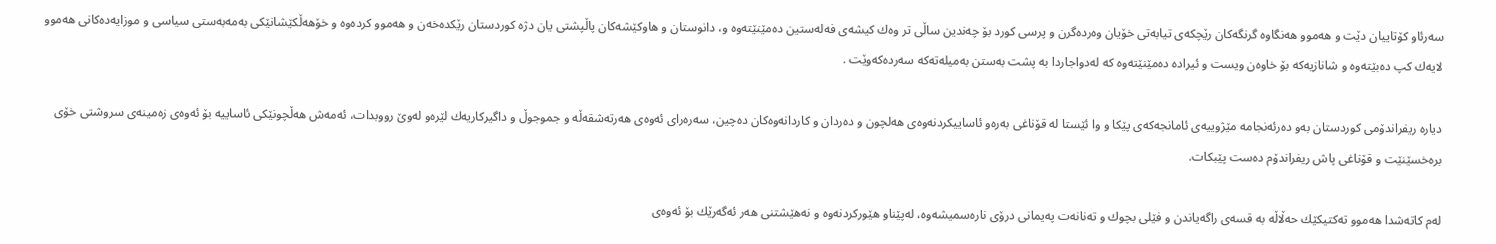سه‌رئاو كۆتاییان دێت و هه‌موو هه‌نگاوه‌ گرنگه‌كان رێچكه‌ی تیابه‌تی خۆیان وه‌رده‌گرن و پرسی كورد بۆ چه‌ندین ساڵی تر وه‌ك كیشه‌ی فه‌له‌ستین ده‌مێنێته‌وه‌ و، دانوستان و هاوكێشه‌كان پاڵپشتی یان دژه‌ كوردستان رێكده‌خه‌ن و هه‌موو كرده‌وه‌ و خۆهه‌ڵكێشانێكی به‌مه‌به‌ستی سیاسی و موزایه‌ده‌كانی هه‌موو لایه‌ك كپ ده‌بێته‌وه‌ و شانازیه‌كه‌ بۆ خاوه‌ن ویست و ئیراده‌ ده‌مێنێته‌وه‌ كه‌ له‌دواجاردا به‌ پشت به‌ستن به‌میله‌ته‌كه‌ سه‌رده‌كه‌وێت .

دیاره‌ ریفراندۆمی كوردستان به‌و ده‌رئه‌نجامه‌ مێژوییه‌ی ئامانجه‌كه‌ی پێكا و وا ئێستا له‌ قۆناغی به‌ره‌و ئاساییكردنه‌وه‌ی هه‌لچون و ده‌ردان و كاردانه‌وه‌كان ده‌چین، سه‌ره‌رای ئه‌وه‌ی هه‌رته‌شقه‌ڵه‌ و جموجوڵ و داگیركاریه‌ك لێره‌و له‌وێ رووبدات، ئه‌مه‌ش هه‌ڵچونێكی ئاساییه‌ بۆ ئه‌وه‌ی زه‌مینه‌ی سروشتی خۆی بره‌خسێنێت و قۆناغی پاش ریفراندۆم ده‌ست پێبكات.

له‌م كاته‌شدا هه‌موو ته‌كتیكێك حه‌ڵاڵه‌ به‌ قسه‌ی راگه‌یاندن و فێلی بچوك و ته‌نانه‌ت په‌یمانی درۆی ناره‌سمیشه‌وه‌، له‌پێناو هێوركردنه‌وه‌ و نه‌هێشتنی هه‌ر ئه‌گه‌رێك بۆ ئه‌وه‌ی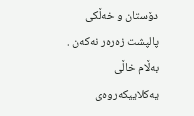دۆستان و خه‌ڵكی پالپشت زه‌ره‌ر نه‌كه‌ن . به‌ڵام خاڵی یه‌كلاییكه‌روه‌ی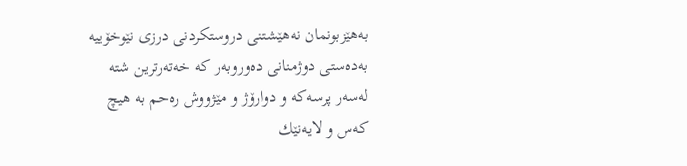به‌هێزبونمان نه‌هێشتنی دروستكردنی درزی نێوخۆییه‌ به‌ده‌ستی دوژمنانی ده‌وروبه‌ر كه‌ خه‌ته‌رترین شته‌ له‌سه‌ر پرسه‌كه‌ و دوارۆژ و مێژووش ره‌حم به‌ هیچ كه‌س و لایه‌نێك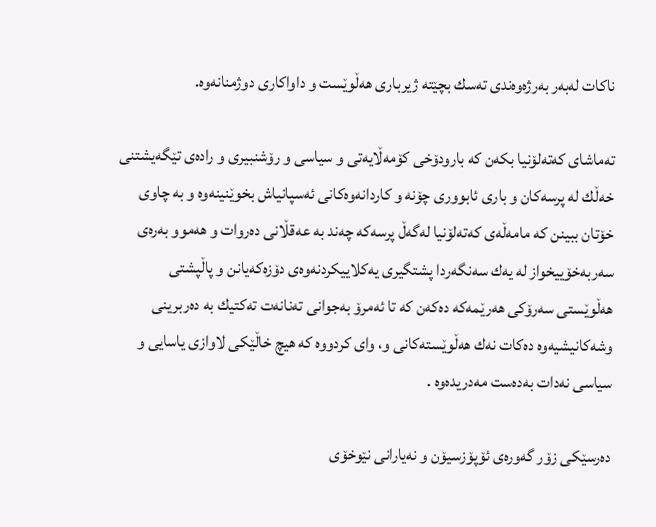ناكات له‌به‌ر به‌رژه‌وه‌ندی ته‌سك بچێته‌ ژیرباری هه‌ڵوێست و داواكاری دوژمنانه‌وه‌.

ته‌ماشای كه‌ته‌لۆنیا بكه‌ن كه‌ بارودۆخی كۆمه‌ڵایه‌تی و سیاسی و رۆشنبیری و راده‌ی تێگه‌یشتنی خه‌ڵك له‌ پرسه‌كان و باری ئابووری چۆنه‌ و كاردانه‌وه‌كانی ئه‌سپانیاش بخوێنینه‌وه‌ و به‌ چاوی خۆتان ببینن كه‌ مامه‌ڵه‌ی كه‌ته‌لۆنیا له‌گه‌ڵ پرسه‌كه‌ چه‌ند به‌ عه‌قڵانی ده‌روات و هه‌موو به‌ره‌ی سه‌ربه‌خۆییخواز له‌ یه‌ك سه‌نگه‌ردا پشتگیری یه‌كلاییكردنه‌وه‌ی دۆزه‌كه‌یانن و پاڵپشتی هه‌ڵوێستی سه‌رۆكی هه‌رێمه‌كه‌ ده‌كه‌ن كه‌ تا ئه‌مرۆ به‌جوانی ته‌نانه‌ت ته‌كتیك به‌ ده‌ربرینی وشه‌كانیشیه‌وه‌ ده‌كات نه‌ك هه‌ڵوێسته‌كانی و، وای كردووه‌ كه‌ هیچ خاڵێكی لاوازی یاسایی و سیاسی نه‌دات به‌ده‌ست مه‌دریده‌وه‌ .

ده‌رسێكی زۆر گه‌وره‌ی ئۆپۆزسیۆن و نه‌یارانی نێوخۆی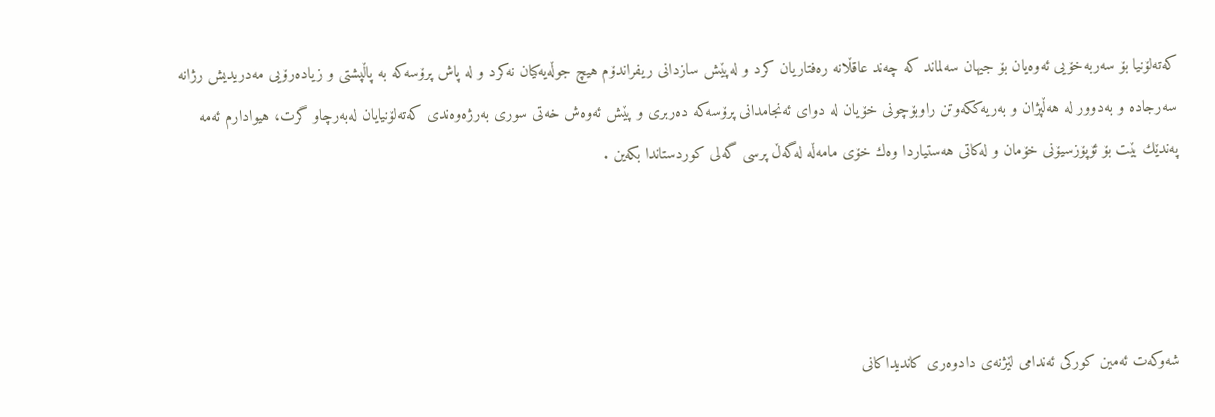كه‌ته‌لۆنیا بۆ سه‌ربه‌خۆیی ئه‌وه‌یان بۆ جیهان سه‌لماند كه‌ چه‌ند عاقڵانه‌ ره‌فتاریان كرد و له‌پێش سازدانی ریفراندۆم هیچ جوڵه‌یه‌كیان نه‌كرد و له‌ پاش پرۆسه‌كه‌ به‌ پاڵپشتی و زیاده‌رۆیی مه‌دریدیش رژانه‌ سه‌رجاده‌ و به‌دوور له‌ هه‌ڵپژان و به‌ریه‌ككه‌وتن راوبۆچونی خۆیان له‌ دوای ئه‌نجامدانی پرۆسه‌كه‌ ده‌ربری و پێش ئه‌وه‌ش خه‌تی سوری به‌رژه‌وه‌ندی كه‌ته‌لۆنیایان له‌به‌رچاو گرت، هیوادارم ئه‌مه‌ په‌ندێك بێت بۆ ئۆپۆزسیۆنی خۆمان و له‌كاتی هه‌ستیاردا وه‌ك خۆی مامه‌ڵه‌ له‌گه‌ڵ پرسی گه‌لی كوردستاندا بكه‌ین .




شەوکەت ئەمین کورکی ئەندامی لێژنەی دادوەری کاندیداکانی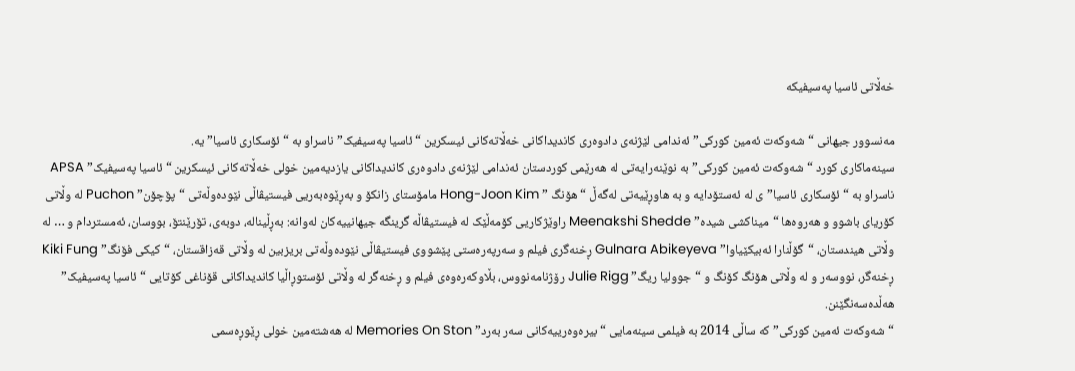خەڵاتی ئاسیا پەسیفیکە

مه‌نسوور جیهانی “شەوکەت ئەمین کورکی” ئەندامی لێژنەی دادوەری کاندیداکانی خەڵاتەکانی ئیسکرین “ئاسیا پەسیفیک” ناسراو بە “ئۆسکاری ئاسیا”یە.
سینەماکاری کورد “شەوکەت ئەمین کورکی” بە نوێنەرایەتی لە هەرێمی کوردستان ئەندامی لێژنەی دادوەری کاندیداکانی یازدیەمین خولی خەڵاتەکانی ئیسکرین “ئاسیا پەسیفیک” APSA ناسراو بە “ئۆسکاری ئاسیا”ی لە ئەستۆدایە و بە هاوڕێیەتی لەگەڵ “هۆنگ ” Hong-Joon Kim مامۆستای زانکۆ و بەڕێوەبەریی فیستیڤاڵی نێودەوڵەتی “پۆچۆن” Puchon لە وڵاتی کۆریای باشوو و هەروەها “میناکشی شیدە” Meenakshi Shedde راوێژکاریی کۆمەڵێک لە فیستیڤاڵە گرینگە جیهانییەکان لەوانە: بەڕڵینالە، دوبەی، تۆرێنتۆ، بووسان، ئەمستردام و … لە وڵاتی هیندستان، “گۆڵنارا ئەبیکێیاوا” Gulnara Abikeyeva ڕخنەگری فیلم و سەرپەرەستی پێشووی فیستیڤاڵی نێودەوڵەتی بریزبین لە وڵاتی قەزاقستان، “کیکی فۆنگ” Kiki Fung ڕخنەگر، نووسەر و لە وڵاتی هۆنگ کۆنگ و “جوولیا ریگ” Julie Rigg رۆژنامەنووس، بڵاوکەرەوەی فیلم و ڕخنەگر لە وڵاتی ئۆستوڕاڵیا کاندیداکانی قۆناغی کۆتایی “ئاسیا پەسیفیک” هەڵدەسەنگێنن.
“شەوکەت ئەمین کورکی” کە ساڵی 2014 بە فیلمی سینەمایی “بیرەوەرییەکانی سەر بەرد” Memories On Ston لە هەشتەمین خولی ڕێوڕەسمی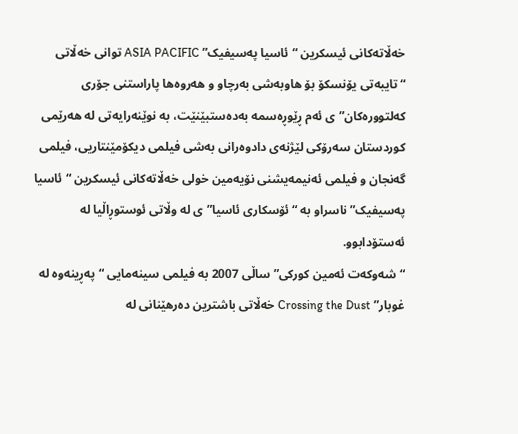خەڵاتەکانی ئیسکرین “ئاسیا پەسیفیک” ASIA PACIFIC توانی خەڵاتی “تایبەتی یۆنسکۆ بۆ هاوبەشی بەرچاو و هەروەها پاراستنی جۆری کەلتوورەکان”ی ئەم ڕێوڕەسمە بەدەستبێنێت، بە نوێنەرایەتی لە هەرێمی کوردستان سەرۆکی لێژنەی دادوەرانی بەشی فیلمی دیکۆمێنتاریی، فیلمی گەنجان و فیلمی ئەنیمەیشنی نۆیەمین خولی خەڵاتەکانی ئیسکرین “ئاسیا پەسیفیک” ناسراو بە “ئۆسکاری ئاسیا”ی لە وڵاتی ئوستوڕاڵیا لە ئەستۆدابوو.
“شەوکەت ئەمین کورکی” ساڵی 2007 بە فیلمی سینەمایی “پەڕینەوە لە غوبار” Crossing the Dust خەڵاتی باشترین دەرهێنانی لە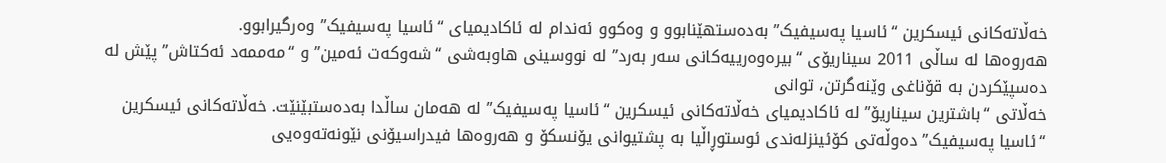خەڵاتەکانی ئیسکرین “ئاسیا پەسیفیک” بەدەستهێنابوو و وەکوو ئەندام لە ئاکادیمیای “ئاسیا پەسیفیک” وەرگیرابوو.
هەروەها لە ساڵی 2011 سیناریۆی “بیرەوەرییەکانی سەر بەرد” لە نووسینی هاوبەشی “شەوکەت ئەمین” و “مەممەد ئەکتاش” پێش لە دەسپێکردن بە قۆناغی وێنەگرتن، توانی
خەڵاتی “باشترین سیناریۆ” لە ئاکادیمیای خەڵاتەکانی ئیسکرین “ئاسیا پەسیفیک” لە هەمان ساڵدا بەدەستبێنێت. خەڵاتەکانی ئیسکرین “ئاسیا پەسیفیک” دەوڵەتی کۆئینزلەندی ئوستوڕاڵیا بە پشتیوانی یۆنسکۆ و هەروەها فیدراسیۆنی نێونەتەوەیی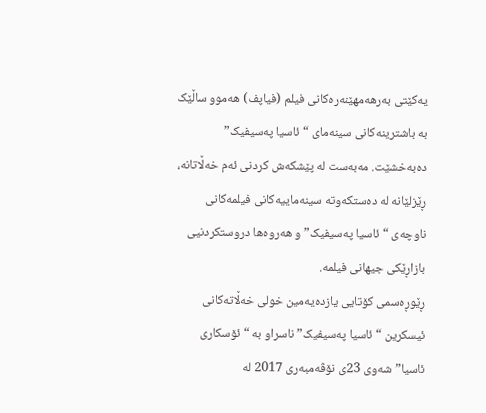یەکێتی بەرهەمهێنەرەکانی فیلم (فیاپف) هەموو ساڵێک بە باشترینەکانی سینەمای “ئاسیا پەسیفیک” دەبەخشێت. مەبەست لە پێشکەش کردنی ئەم خەڵاتانە، ڕێزلێانە لە دەستکەوتە سینەماییەکانی فیلمەکانی ناوچەی “ئاسیا پەسیفیک” و هەروەها دروستکردنیی بازاڕێکی جیهانی فیلمە.
ڕێوڕەسمی کۆتایی یازدەیەمین خولی خەڵاتەکانی ئیسکرین “ئاسیا پەسیفیک” ناسراو بە “ئۆسکاری ئاسیا” شەوی 23ی نۆڤەمبەری 2017 لە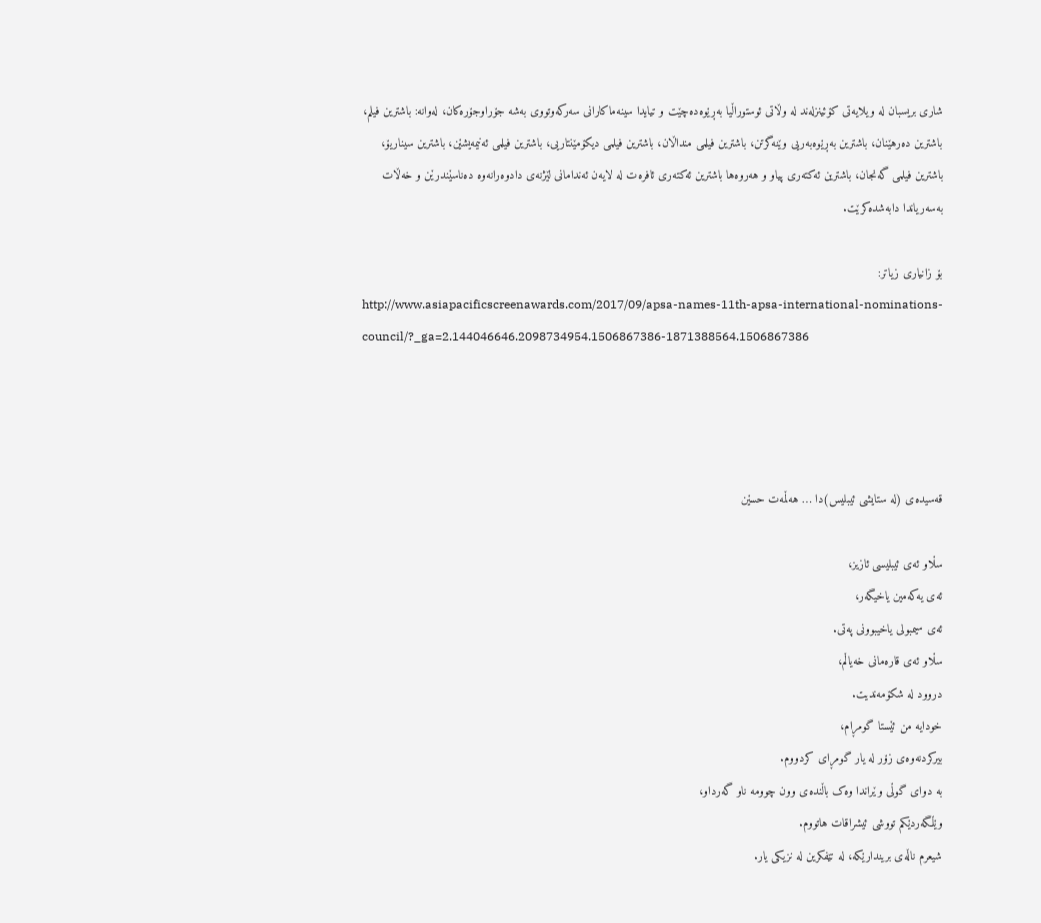شاری بریسبان لە ویلایەتی کۆئینزلەند لە وڵاتی ئوستوراڵیا بەڕێوەدەچێت و تیایدا سینەماکارانی سەرکەوتووی بەشە جۆراوجۆرەکان، لەوانە: باشترین فیلم، باشترین دەرهێنان، باشترین بەڕێوەبەریی وێنەگرتن، باشترین فیلمی منداڵان، باشترین فیلمی دیکۆمێنتاریی، باشترین فیلمی ئەنیمەیشێن، باشترین سیناریۆ، باشترین فیلمی گەنجان، باشترین ئەکتەری پیاو و هەروەها باشترین ئەکتەری ئافرەت لە لایەن ئەندامانی لێژنەی دادوەرانەوە دەناسێندرێن و خەڵات بەسەریاندا دابەشدەکرێت.

بۆ زانیاری زیاتر:
http://www.asiapacificscreenawards.com/2017/09/apsa-names-11th-apsa-international-nominations-council/?_ga=2.144046646.2098734954.1506867386-1871388564.1506867386




قەسیدەی (لە ستایشی ئیبلیس)دا … هەڵمەت حسێن

سڵاو ئەی ئیبلیسی ئازیز،
ئەی یەکەمین یاخیگەر،
ئەی سیمبولی یاخیبوونی پەتی.
سڵاو ئەی قارەمانی خەیاڵم،
دروود لە شکۆمەندیت.
خودایە من ئێستا گومڕام،
بیرکردنەوەی زۆر لە یار گومڕای کردووم.
بە دوای گوڵی وێراندا وەک باڵندەی وون چوومە ناو گەرداو،
وێڵگەردێکم تووشی ئیشراقات هاتووم.
شیعرم ناڵەی بریندارێکە، لە تێفکرین لە نزیکی یار.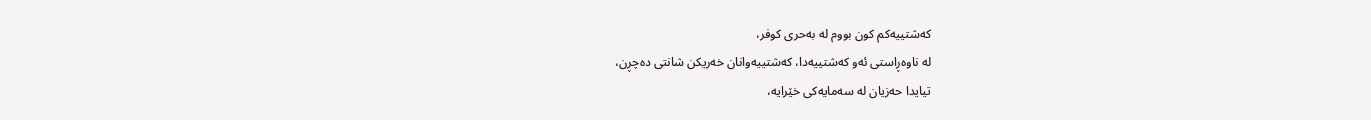کەشتییەکم کون بووم لە بەحری کوفر،
لە ناوەڕاستی ئەو کەشتییەدا، کەشتییەوانان خەریکن شانتی دەچڕن،
تیایدا حەزیان لە سەمایەکی خێرایە،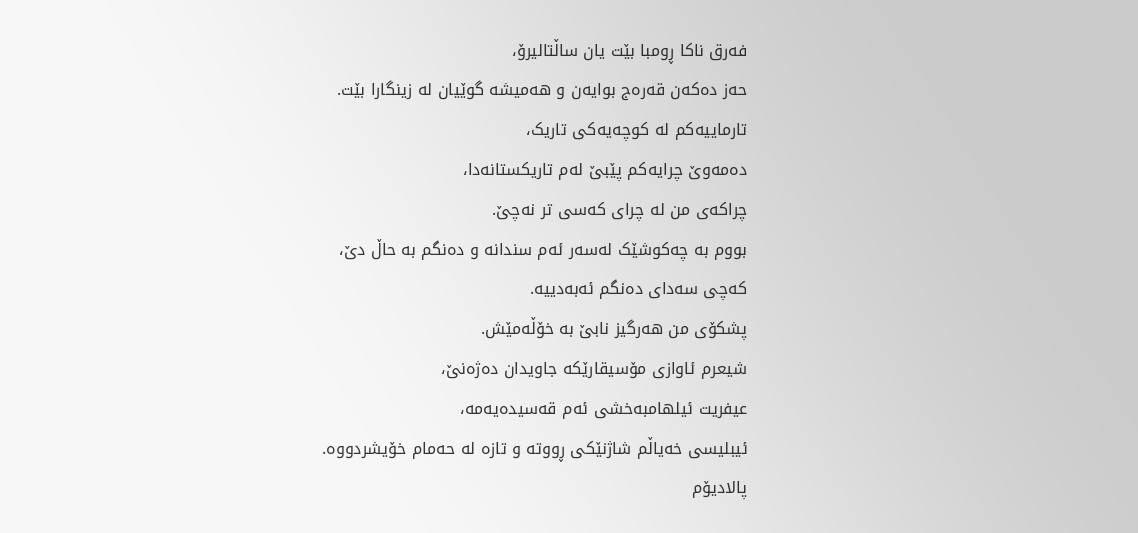فەرق ناکا ڕومبا بێت یان ساڵتالیرۆ،
حەز دەکەن قەرەج بوایەن و هەمیشە گوێیان لە زینگارا بێت.
تارماییەکم لە کوچەیەکی تاریک،
دەمەوێ چرایەکم پێبێ لەم تاریکستانەدا،
چراکەی من لە چرای کەسی تر نەچێ.
بووم بە چەکوشێک لەسەر ئەم سندانە و دەنگم بە حاڵ دێ،
کەچی سەدای دەنگم ئەبەدییە.
پشکۆی من هەرگیز نابێ بە خۆڵەمێش.
شیعرم ئاوازی مۆسیقارێکە جاویدان دەژەنێ،
عیفریت ئیلهامبەخشی ئەم قەسیدەیەمە،
ئیبلیسی خەیاڵم شاژنێکی ڕووتە و تازە لە حەمام خۆیشردووە.
پالادیۆم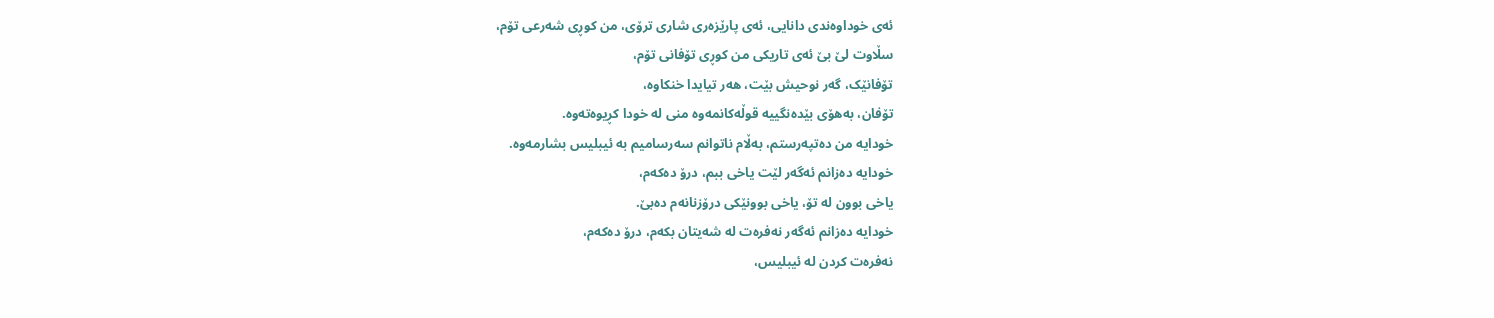ئەی خوداوەندی دانایی، ئەی پارێزەری شاری ترۆی، من کوڕی شەرعی تۆم،
سڵاوت لێ بێ ئەی تاریکی من کوڕی تۆفانی تۆم،
تۆفانێک، گەر نوحیش بێت، هەر تیایدا خنکاوە،
تۆفان، بەهۆی بێدەنگییە قوڵەکانمەوە منی لە خودا کڕیوەتەوە.
خودایە من دەتپەرستم، بەڵام ناتوانم سەرسامیم بە ئیبلیس بشارمەوە.
خودایە دەزانم ئەگەر لێت یاخی ببم، درۆ دەکەم،
یاخی بوون لە تۆ، یاخی بوونێکی درۆزنانەم دەبێ.
خودایە دەزانم ئەگەر نەفرەت لە شەیتان بکەم، درۆ دەکەم،
نەفرەت کردن لە ئیبلیس،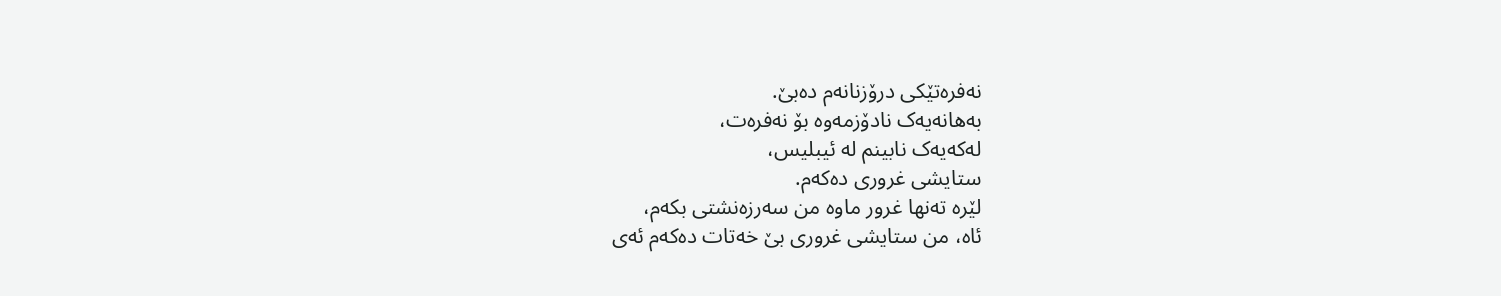نەفرەتێکی درۆزنانەم دەبێ.
بەهانەیەک نادۆزمەوە بۆ نەفرەت،
لەکەیەک نابینم لە ئیبلیس،
ستایشی غروری دەکەم.
لێرە تەنها غرور ماوە من سەرزەنشتی بکەم،
ئاه، من ستایشی غروری بێ خەتات دەکەم ئەی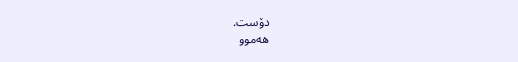دۆست.
هەموو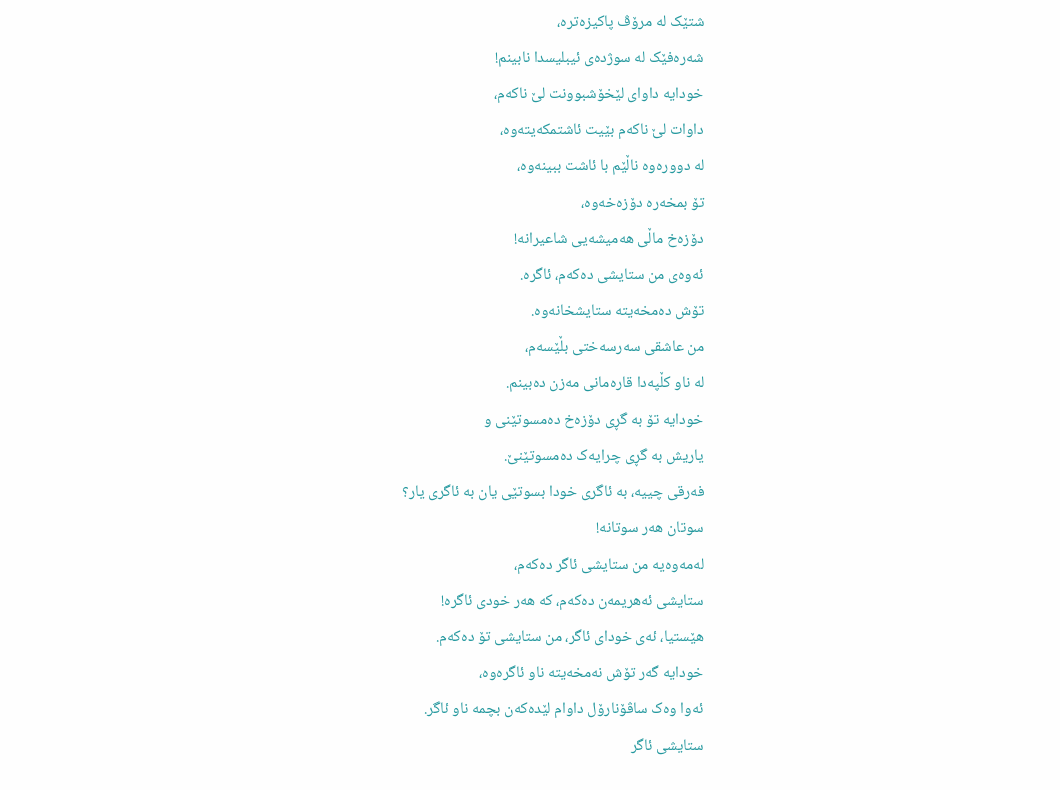شتێک لە مرۆڤ پاکیزەترە،
شەرەفێک لە سوژدەی ئیبلیسدا نابینم!
خودایە داوای لێخۆشبوونت لێ ناکەم،
داوات لێ ناکەم بێیت ئاشتمکەیتەوە،
لە دوورەوە ناڵێم با ئاشت ببینەوە،
تۆ بمخەرە دۆزەخەوە،
دۆزەخ ماڵی هەمیشەیی شاعیرانە!
ئەوەی من ستایشی دەکەم، ئاگرە.
تۆش دەمخەیتە ستایشخانەوە.
من عاشقی سەرسەختی بڵێسەم،
لە ناو کڵپەدا قارەمانی مەزن دەبینم.
خودایە تۆ بە گڕی دۆزەخ دەمسوتێنی و
یاریش بە گڕی چرایەک دەمسوتێنێ.
فەرقی چییە، بە ئاگری خودا بسوتێی یان بە ئاگری یار؟
سوتان هەر سوتانە!
لەمەوەیە من ستایشی ئاگر دەکەم،
ستایشی ئەهریمەن دەکەم، کە هەر خودی ئاگرە!
هێستیا، ئەی خودای ئاگر، من ستایشی تۆ دەکەم.
خودایە گەر تۆش نەمخەیتە ناو ئاگرەوە،
ئەوا وەک ساڤۆنارۆل داوام لێدەکەن بچمە ناو ئاگر.
ستایشی ئاگر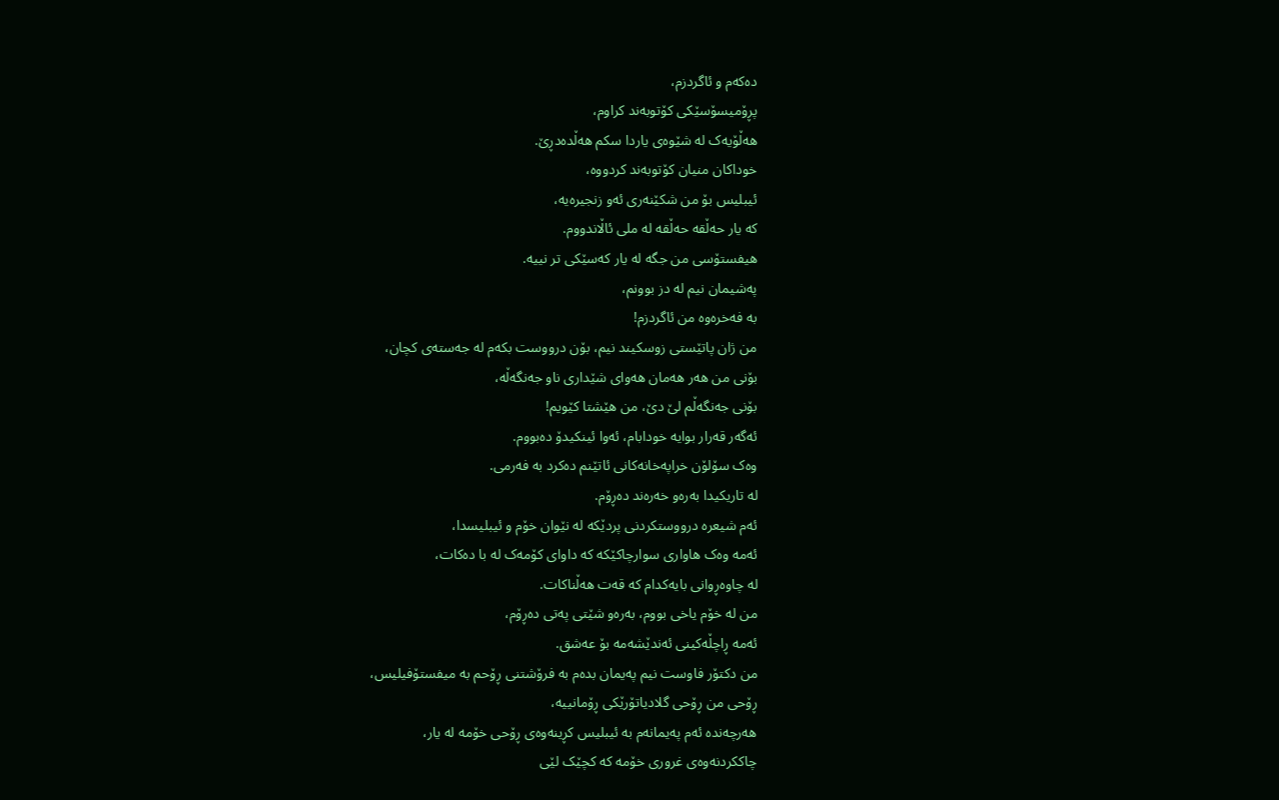دەکەم و ئاگردزم،
پڕۆمیسۆسێکی کۆتوبەند کراوم،
هەڵۆیەک لە شێوەی یاردا سکم هەڵدەدڕێ.
خوداکان منیان کۆتوبەند کردووە،
ئیبلیس بۆ من شکێنەری ئەو زنجیرەیە،
کە یار حەڵقە حەڵقە لە ملی ئاڵاندووم.
هیفستۆسی من جگە لە یار کەسێکی تر نییە.
پەشیمان نیم لە دز بوونم،
بە فەخرەوە من ئاگردزم!
من ژان پاتێستی زوسکیند نیم، بۆن درووست بکەم لە جەستەی کچان،
بۆنی من هەر هەمان هەوای شێداری ناو جەنگەڵە،
بۆنی جەنگەڵم لێ دێ، من هێشتا کێویم!
ئەگەر قەرار بوایە خودابام، ئەوا ئینکیدۆ دەبووم.
وەک سۆلۆن خراپەخانەکانی ئاتێنم دەکرد بە فەرمی.
لە تاریکیدا بەرەو خەرەند دەڕۆم.
ئەم شیعرە درووستکردنی پردێکە لە نێوان خۆم و ئیبلیسدا،
ئەمە وەک هاواری سوارچاکێکە کە داوای کۆمەک لە با دەکات،
لە چاوەڕوانی بایەکدام کە قەت هەڵناکات.
من لە خۆم یاخی بووم، بەرەو شێتی پەتی دەڕۆم،
ئەمە ڕاچڵەکینی ئەندێشەمە بۆ عەشق.
من دکتۆر فاوست نیم پەیمان بدەم بە فرۆشتنی ڕۆحم بە میفستۆفیلیس،
ڕۆحی من ڕۆحی گلادیاتۆرێکی ڕۆمانییە،
هەرچەندە ئەم پەیمانەم بە ئیبلیس کڕینەوەی ڕۆحی خۆمە لە یار،
چاککردنەوەی غروری خۆمە کە کچێک لێی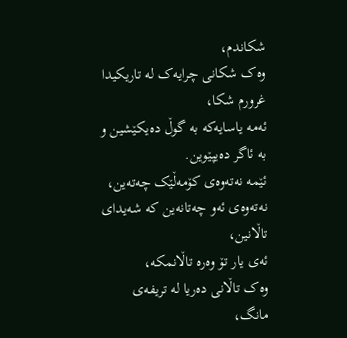شکاندم،
وەک شکانی چرایەک لە تاریکیدا غرورم شکا،
ئەمە یاسایەکە بە گوڵ دەیکێشین و بە ئاگر دەیپێوین.
ئێمە نەتەوەی کۆمەڵێک چەتەین،
نەتەوەی ئەو چەتانەین کە شەیدای تاڵانین،
ئەی یار تۆ وەرە تاڵانمکە،
وەک تاڵانی دەریا لە تریفەی مانگ،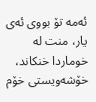ئەمە تۆ بووی ئەی یار، منت لە خوماردا خنکاند،
خۆشەویستی خۆم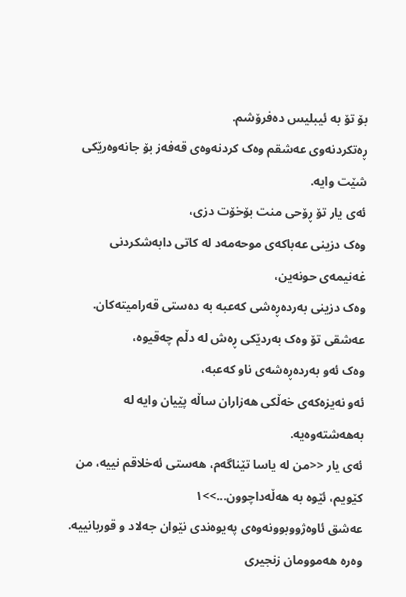بۆ تۆ بە ئیبلیس دەفرۆشم.
ڕەتکردنەوی عەشقم وەک کردنەوەی قەفەز بۆ جانەوەرێکی شێت وایە.
ئەی یار تۆ ڕۆحی منت بۆخۆت دزی،
وەک دزینی عەباکەی موحەمەد لە کاتی دابەشکردنی غەنیمەی حونەین،
وەک دزینی بەردەڕەشی کەعبە بە دەستی قەرامیتەکان.
عەشقی تۆ وەک بەردێکی ڕەش لە دڵم چەقیوە،
وەک ئەو بەردەڕەشەی ناو کەعبە،
ئەو نەیزەکەی خەڵکی هەزاران ساڵە پێیان وایە لە بەهەشتەوەیە.
ئەی یار <<من لە یاسا تێناگەم، هەستی ئەخلاقم نییە، من کێویم، ئێوە بە هەڵەداچوون...>>١
عەشق ئاوەژووبوونەوەی پەیوەندی نێوان جەلاد و قوربانییە.
وەرە هەموومان زنجیری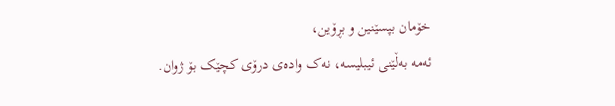خۆمان بپسێنین و بڕۆین،
ئەمە بەڵێنی ئیبلیسە، نەک وادەی درۆی کچێک بۆ ژوان.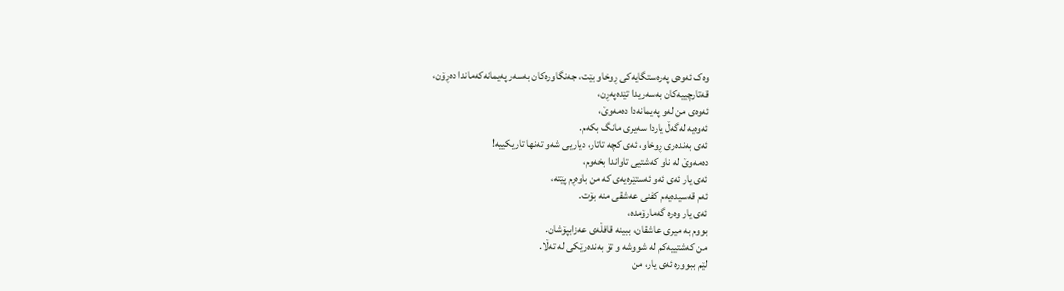وەک ئەوەی پەرەستگایەکی ڕوخاو بێت، جەنگاورەکان بەسەر پەیمانەکەماندا دەڕۆن،
قەتارچییەکان بەسەریدا تێدەپەڕن،
ئەوەی من لەو پەیمانەدا دەمەوێ،
ئەوەیە لەگەڵ یاردا سەیری مانگ بکەم.
ئەی بەندەری ڕوخاو، ئەی کچە تاتار، دیاریی شەو تەنها تاریکییە!
دەمەوێ لە ناو کەشتیی تاواندا بخەوم،
ئەی یار ئەی ئەو ئەستێرەیەی کە من باوەڕم پێتە،
ئەم قەسیدەیەم کفنی عەشقی منە بۆت.
ئەی یار وەرە گەمارۆمدە،
بووم بە میری عاشقان، ببینە قافڵەی عەزابپۆشان.
من کەشتییەکم لە شووشە و تۆ بەندەرێکی لە تەڵا.
لێم ببوورە ئەی یار، من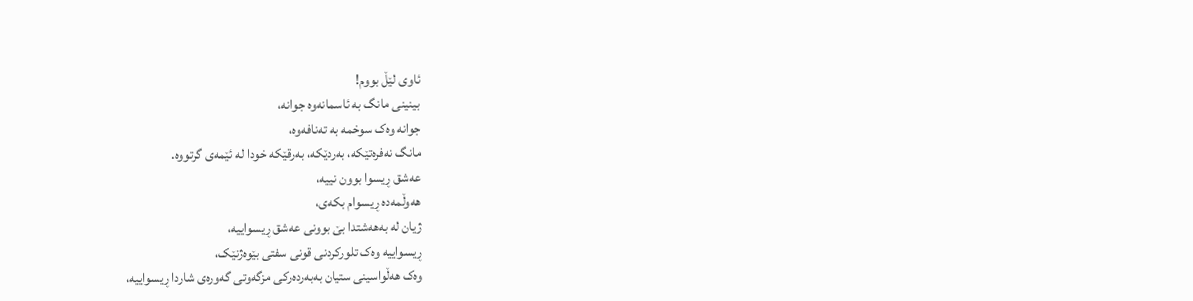ئاوی لێڵ بووم!
بینینی مانگ بە ئاسمانەوە جوانە،
جوانە وەک سوخمە بە تەنافەوە،
مانگ نەفرەتێکە، بەردێکە، بەرقێکە خودا لە ئێمەی گرتووە.
عەشق ڕیسوا بوون نییە،
هەوڵمەدە ڕیسوام بکەی،
ژیان لە بەهەشتدا بێ بوونی عەشق ڕیسواییە،
ڕیسواییە وەک تلورکردنی قونی سفتی بێوەژنێک،
وەک هەڵواسینی ستیان بەبەردەرکی مزگەوتی گەورەی شاردا ڕیسواییە،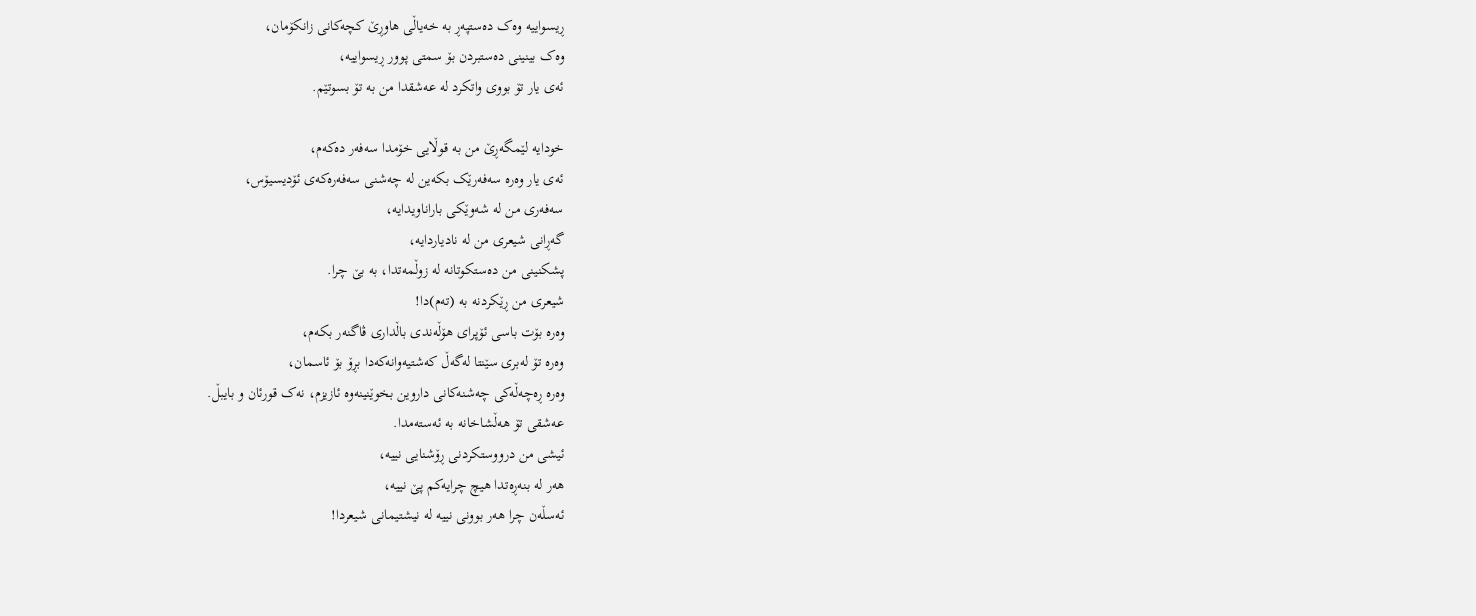ڕیسواییە وەک دەستپەڕ بە خەیاڵی هاوڕێ کچەکانی زانکۆمان،
وەک بینینی دەستبردن بۆ سمتی پوور ڕیسواییە،
ئەی یار تۆ بووی واتکرد لە عەشقدا من بە تۆ بسوتێم.

خودایە لێمگەڕێ من بە قوڵایی خۆمدا سەفەر دەکەم،
ئەی یار وەرە سەفەرێک بکەین لە چەشنی سەفەرەکەی ئۆدیسیۆس،
سەفەری من لە شەوێکی باراناویدایە،
گەڕانی شیعری من لە نادیاردایە،
پشکنینی من دەستکوتانە لە زوڵمەتدا، بە بێ چرا.
شیعری من ڕێکردنە بە (تەم)دا!
وەرە بۆت باسی ئۆپرای هۆڵەندی باڵداری ڤاگنەر بکەم،
وەرە تۆ لەبری سێنتا لەگەڵ کەشتیەوانەکەدا بڕۆ بۆ ئاسمان،
وەرە ڕەچەڵەکی چەشنەکانی داروین بخوێنینەوە ئازیزم، نەک قورئان و بایبڵ.
عەشقی تۆ هەڵشاخانە بە ئەستەمدا.
ئیشی من درووستکردنی ڕۆشنایی نییە،
هەر لە بنەڕەتدا هیچ چرایەکم پێ نییە،
ئەسڵەن چرا هەر بوونی نییە لە نیشتیمانی شیعردا!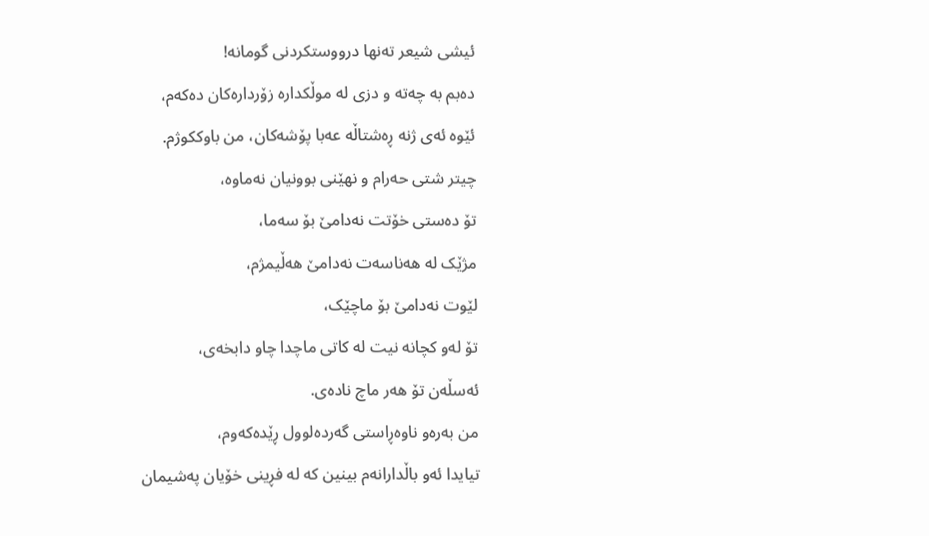ئیشی شیعر تەنها درووستکردنی گومانە!
دەبم بە چەتە و دزی لە موڵکدارە زۆردارەکان دەکەم،
ئێوە ئەی ژنە ڕەشتاڵە عەبا پۆشەکان، من باوککوژم.
چیتر شتی حەرام و نهێنی بوونیان نەماوە،
تۆ دەستی خۆتت نەدامێ بۆ سەما،
مژێک لە هەناسەت نەدامێ هەڵیمژم،
لێوت نەدامێ بۆ ماچێک،
تۆ لەو کچانە نیت لە کاتی ماچدا چاو دابخەی،
ئەسڵەن تۆ هەر ماچ نادەی.
من بەرەو ناوەڕاستی گەردەلوول ڕێدەکەوم،
تیایدا ئەو باڵدارانەم بینین کە لە فڕینی خۆیان پەشیمان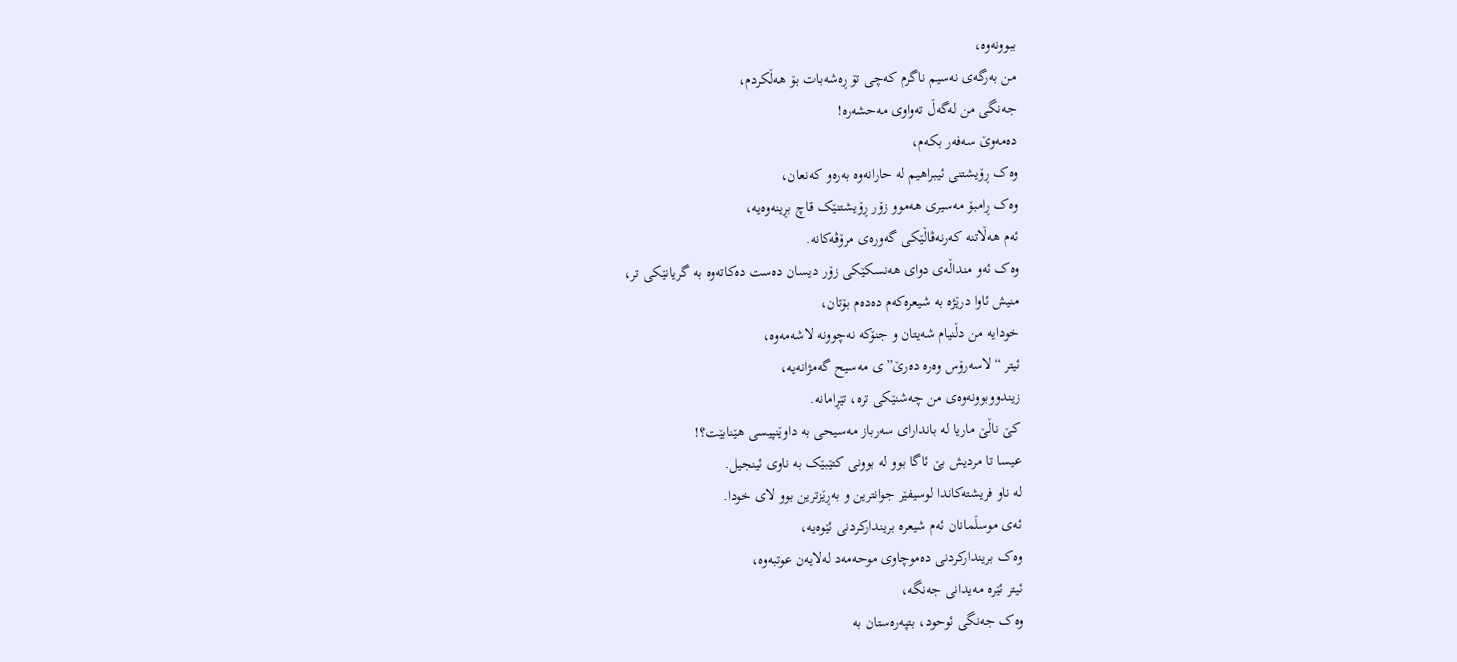ببوونەوە،
من بەرگەی نەسیم ناگرم کەچی تۆ ڕەشەبات بۆ هەڵکردم،
جەنگی من لەگەڵ تەواوی مەحشەرە!
دەمەوێ سەفەر بکەم،
وەک ڕۆیشتنی ئیبراهیم لە حارانەوە بەرەو کەنعان،
وەک ڕامبۆ مەسیری هەموو زۆر ڕۆیشتنێک قاچ بڕینەوەیە،
ئەم هەڵاتنە کەرنەڤاڵێکی گەورەی مرۆڤەکانە.
وەک ئەو منداڵەی دوای هەنسکێکی زۆر دیسان دەست دەکاتەوە بە گریانێکی تر،
منیش ئاوا درێژە بە شیعرەکەم دەدەم بۆتان،
خودایە من دڵنیام شەیتان و جنۆکە نەچوونە لاشەمەوە،
ئیتر “لاسەرۆس وەرە دەرێ”ی مەسیح گەمژانەیە،
زیندووبوونەوەی من چەشنێکی ترە، تێڕامانە.
کێ ناڵێ ماریا لە باندارای سەرباز مەسیحی بە داوێنپیسی هێنابێت؟!
عیسا تا مردیش بێ ئاگا بوو لە بوونی کتێبێک بە ناوی ئینجیل.
لە ناو فریشتەکاندا لوسیفێر جوانترین و بەڕێزترین بوو لای خودا.
ئەی موسڵمانان ئەم شیعرە بریندارکردنی ئێوەیە،
وەک بریندارکردنی دەموچاوی موحەمەد لەلایەن عوتبەوە،
ئیتر ئێرە مەیدانی جەنگە،
وەک جەنگی ئوحود، بتپەرەستان بە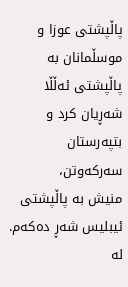پاڵپشتی عوزا و
موسڵمانان بە پاڵپشتی ئەڵڵا شەڕیان کرد و بتپەرستان سەرکەوتن،
منیش بە پاڵپشتی ئیبلیس شەڕ دەکەم.
لە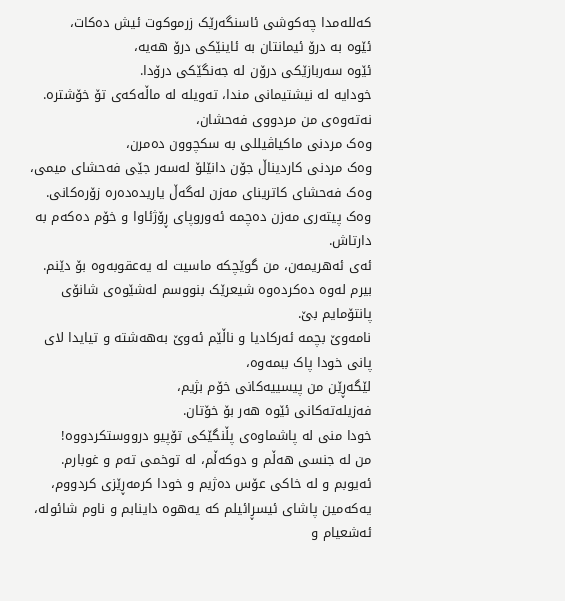کەللەمدا چەکوشی ئاسنگەرێک زرموکوت ئیش دەکات،
ئێوە بە درۆ ئیمانتان بە ئاینێکی درۆ هەیە،
ئێوە سەربازێکی درۆن لە جەنگێکی درۆدا.
خودایە لە نیشتیمانی مندا، تەویلە لە ماڵەکەی تۆ خۆشترە.
نەتەوەی من مردووی فەحشان،
وەک مردنی ماکیاڤیللی بە سکچوون دەمرن،
وەک مردنی کاردیناڵ جۆن دانێلۆ لەسەر جێی فەحشای میمی،
وەک فەحشای کاترینای مەزن لەگەڵ یاریدەدەرە زۆرەکانی.
وەک پیتەری مەزن دەچمە ئەوروپای ڕۆژئاوا و خۆم دەکەم بە دارتاش.
ئەی ئەهریمەن، من گوێچکە ماسیت لە یەعقوبەوە بۆ دێنم.
بیرم لەوە دەکردەوە شیعرێک بنووسم لەشێوەی شانۆی پانتۆمایم بێ.
نامەوێ بچمە ئەرکادیا و ناڵێم ئەوێ بەهەشتە و تیایدا لای پانی خودا پاک ببمەوە،
لێگەڕێن من پیسییەکانی خۆم بژیم،
فەزیلەتەکانی ئێوە هەر بۆ خۆتان.
خودا منی لە پاشماوەی پڵنگێکی تۆپیو درووستکردووە!
من لە جنسی هەڵم و دوکەڵم، لە توخمی تەم و غوبارم.
ئەیوبم و لە خاکی عۆس دەژیم و خودا کرمەڕێزی کردووم،
یەکەمین پاشای ئیسڕائیلم کە یەهوە داینابم و ناوم شائولە،
ئەشعیام و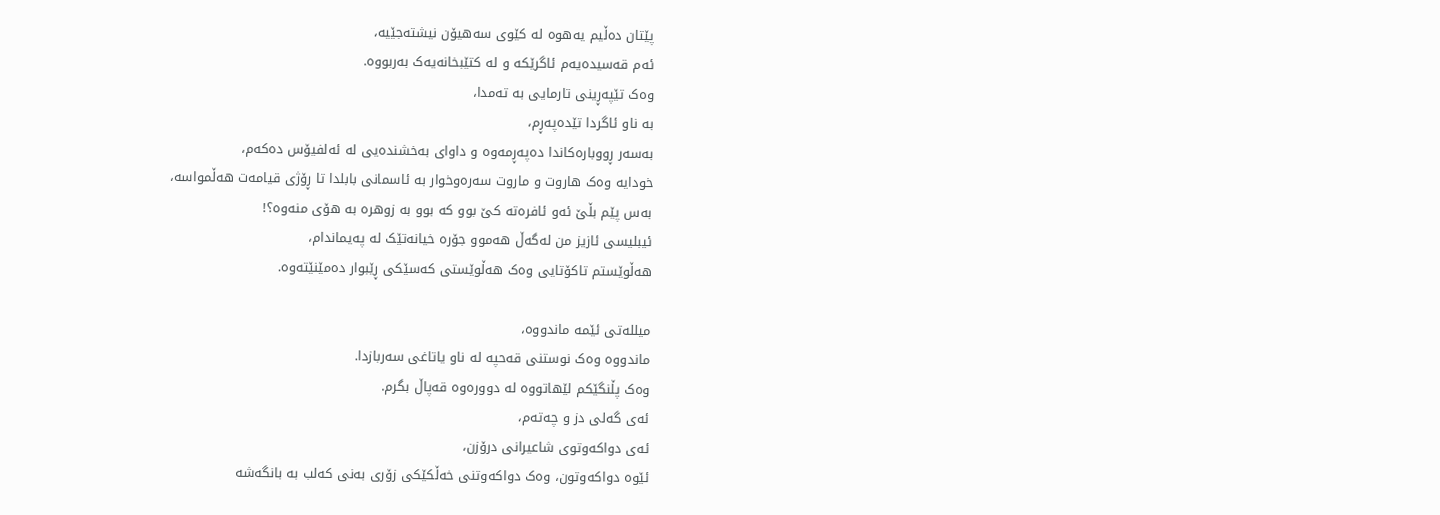پێتان دەڵیم یەهوە لە کێوی سەهیۆن نیشتەجێیە،
ئەم قەسیدەیەم ئاگرێکە و لە کتێبخانەیەک بەربووە.
وەک تێپەڕینی تارمایی بە تەمدا،
بە ناو ئاگردا تێدەپەڕم،
بەسەر ڕووبارەکاندا دەپەڕمەوە و داوای بەخشندەیی لە ئەلفیۆس دەکەم،
خودایە وەک هاروت و ماروت سەرەوخوار بە ئاسمانی بابلدا تا ڕۆژی قیامەت هەڵمواسە،
بەس پێم بڵێ ئەو ئافرەتە کێ بوو کە بوو بە زوهرە بە هۆی منەوە؟!
ئیبلیسی ئازیز من لەگەڵ هەموو جۆرە خیانەتێک لە پەیماندام،
هەڵوێستم تاکۆتایی وەک هەڵوێستی کەسێکی ڕێبوار دەمێنێتەوە.

میللەتی ئێمە ماندووە،
ماندووە وەک نوستنی قەحپە لە ناو یاتاغی سەربازدا.
وەک پڵنگێکم لێهاتووە لە دوورەوە قەپاڵ بگرم.
ئەی گەلی دز و چەتەم،
ئەی دواکەوتوی شاعیرانی درۆزن،
ئێوە دواکەوتون، وەک دواکەوتنی خەڵکێکی زۆری بەنی کەلب بە بانگەشە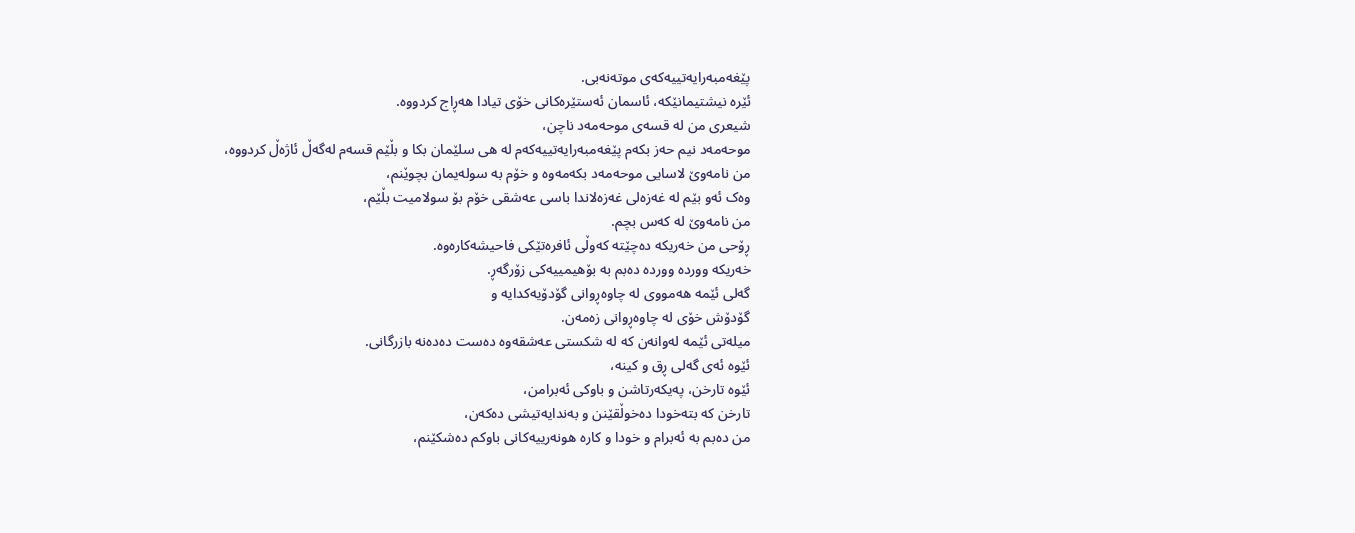پێغەمبەرایەتییەکەی موتەنەبی.
ئێرە نیشتیمانێکە، ئاسمان ئەستێرەکانی خۆی تیادا هەڕاج کردووە.
شیعری من لە قسەی موحەمەد ناچن،
موحەمەد نیم حەز بکەم پێغەمبەرایەتییەکەم لە هی سلێمان بکا و بڵێم قسەم لەگەڵ ئاژەڵ کردووە،
من نامەوێ لاسایی موحەمەد بکەمەوە و خۆم بە سولەیمان بچوێنم،
وەک ئەو بێم لە غەزەلی غەزەلاندا باسی عەشقی خۆم بۆ سولامیت بڵێم،
من نامەوێ لە کەس بچم.
ڕۆحی من خەریکە دەچێتە کەوڵی ئافرەتێکی فاحیشەکارەوە.
خەریکە ووردە ووردە دەبم بە بۆهیمییەکی زۆرگەڕ.
گەلی ئێمە هەمووی لە چاوەڕوانی گۆدۆیەکدایە و
گۆدۆش خۆی لە چاوەڕوانی زەمەن.
میلەتی ئێمە لەوانەن کە لە شکستی عەشقەوە دەست دەدەنە بازرگانی.
ئێوە ئەی گەلی ڕق و کینە،
ئێوە تارخن، پەیکەرتاشن و باوکی ئەبرامن،
تارخن کە بتەخودا دەخوڵقێنن و بەندایەتیشی دەکەن،
من دەبم بە ئەبرام و خودا و کارە هونەرییەکانی باوکم دەشکێنم،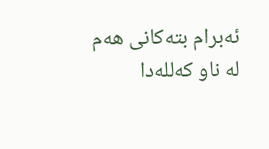ئەبرام بتەکانی هەم لە ناو کەللەدا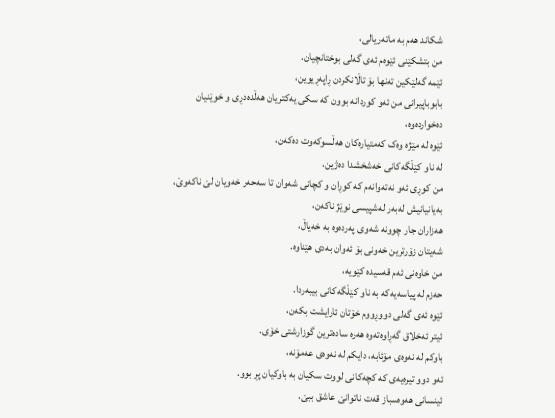شکاند هەم بە ماتەریالی،
من بتشکێنی ئێوەم ئەی گەلی بوختانچیان.
ئێمە گەلێکین تەنها بۆ تاڵانکردن ڕاپەڕیوین،
بابوباپیرانی من ئەو کوردانە بوون کە سکی یەکتریان هەڵدەدڕی و خوێنیان دەخواردەوە،
ئێوە لە مێژە وەک کەمتیارەکان هەڵسوکەوت دەکەن،
لە ناو کێڵگەکانی خەشخشدا دەژین.
من کوڕی ئەو نەتەوانەم کە کوڕان و کچانی شەوان تا سەحەر خەویان لێ ناکەوێ،
بەیانیانیش لەبەر لەشپیسی نوێژ ناکەن،
هەزاران جار چوونە شەوی پەردەوە بە خەیاڵ،
شەیتان زۆرترین خەونی بۆ ئەوان بەدی هێناوە.
من خاوەنی ئەم قەسیدە کێویە،
حەزم لە پیاسەیەکە بە ناو کێڵگەکانی بیبەردا.
ئێوە ئەی گەلی دووڕووم خۆتان ئارایشت بکەن،
ئیتر ئەخلاق گەڕاوەتەوە هەرە سادەترین گوزارشتی خۆی.
باوکم لە نەوەی مۆئابە، دایکم لە نەوەی عەمۆنە،
ئەو دوو تیرەیەی کە کچەکانی لووت سکیان بە باوکیان پڕ بوو.
ئینسانی هەوەسباز قەت ناتوانێ عاشق ببێ.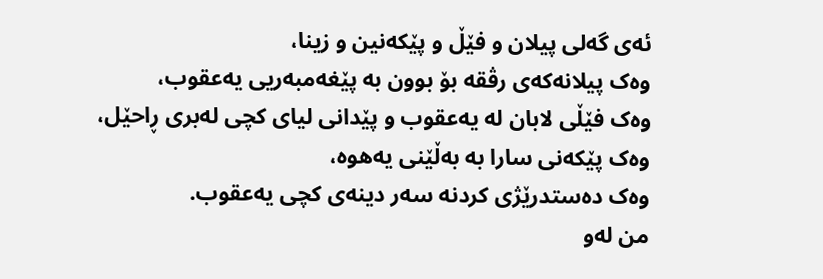ئەی گەلی پیلان و فێڵ و پێکەنین و زینا،
وەک پیلانەکەی رڤقە بۆ بوون بە پێغەمبەریی یەعقوب،
وەک فێڵی لابان لە یەعقوب و پێدانی لیای کچی لەبری ڕاحێل،
وەک پێکەنی سارا بە بەڵێنی یەهوە،
وەک دەستدرێژی کردنە سەر دینەی کچی یەعقوب.
من لەو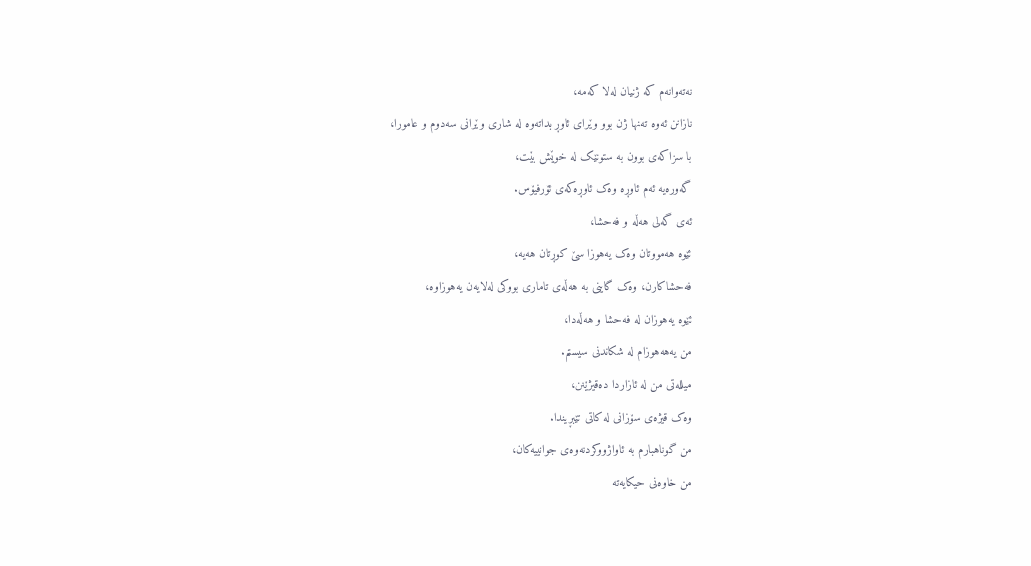نەتەوانەم کە ژنیان لەلا کەمە،
نازانن ئەوە تەنها ژن بوو وێرای ئاوڕ بداتەوە لە شاری وێرانی سەدوم و عامورا،
با سزاکەی بوون بە ستونێک لە خوێش بێت،
گەورەیە ئەم ئاوڕە وەک ئاوڕەکەی ئۆرفیۆس.
ئەی گەلی هەڵە و فەحشا،
ئێوە هەمووتان وەک یەهوزا سێ کوڕتان هەیە،
فەحشاکارن، وەک گاینی بە هەڵەی تاماری بووکی لەلایەن یەهوزاوە،
ئێوە یەهوزان لە فەحشا و هەڵەدا،
من یەهەهوزام لە شکاندنی سیستم.
میللەتی من لە ئازاردا دەقیژێنن،
وەک قیژەی سۆزانی لە کاتی تێبڕیندا.
من گوناهبارم بە ئاواژووکردنەوەی جوانییەکان،
من خاوەنی حیکایەتە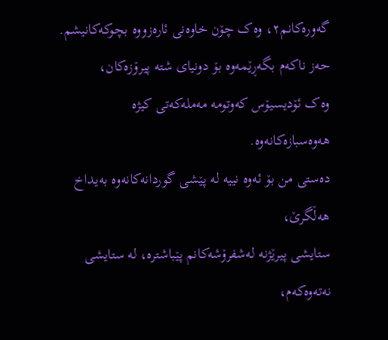گەورەکانم٢، وەک چۆن خاوەنی ئارەزووە بچوکەکانیشم.
حەز ناکەم بگەڕێمەوە بۆ دونیای شتە پیرۆزەکان،
وەک ئۆدیسیۆس کەوتومە مەملەکەتی کیژە هەوەسبازەکانەوە.
دەستی من بۆ ئەوە نییە لە پێشی گوردانەکانەوە بەیداخ هەڵگرێ،
ستایشی پیرێژنە لەشفرۆشەکانم پێباشترە، لە ستایشی نەتەوەکەم،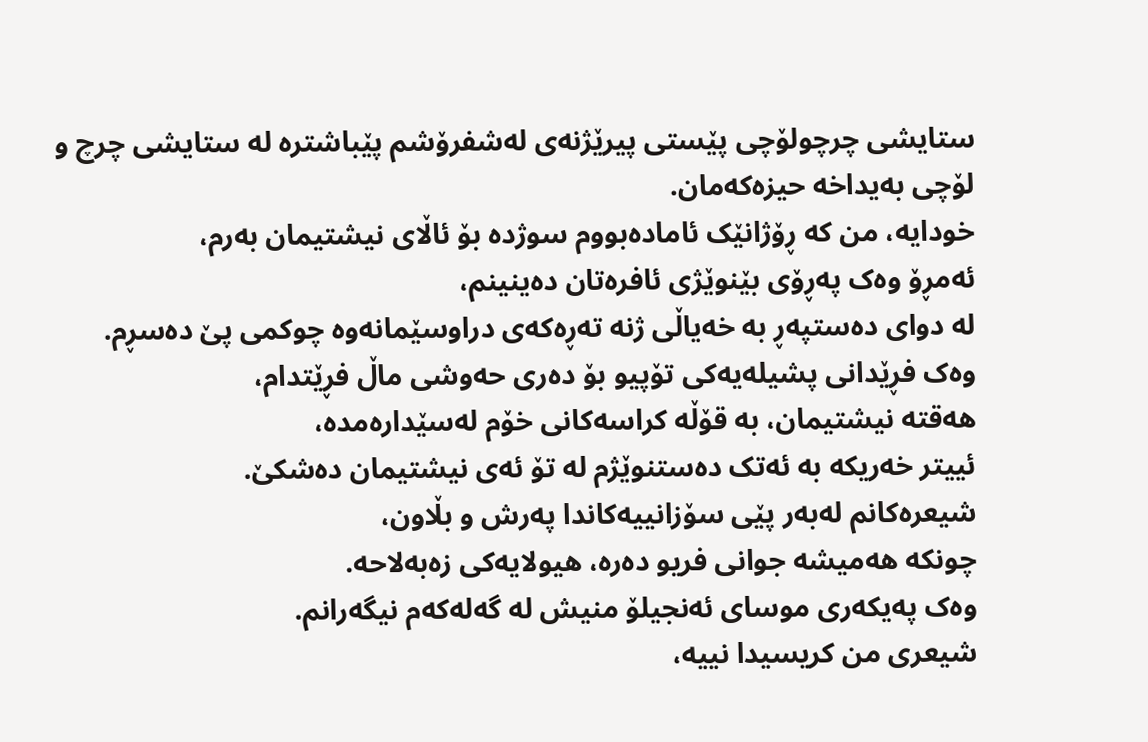ستایشی چرچولۆچی پێستی پیرێژنەی لەشفرۆشم پێباشترە لە ستایشی چرچ و لۆچی بەیداخە حیزەکەمان.
خودایە، من کە ڕۆژانێک ئامادەبووم سوژدە بۆ ئاڵای نیشتیمان بەرم،
ئەمڕۆ وەک پەڕۆی بێنوێژی ئافرەتان دەینینم،
لە دوای دەستپەڕ بە خەیاڵی ژنە تەڕەکەی دراوسێمانەوە چوکمی پێ دەسڕم.
وەک فڕێدانی پشیلەیەکی تۆپیو بۆ دەری حەوشی ماڵ فڕێتدام،
هەقتە نیشتیمان، بە قۆڵە کراسەکانی خۆم لەسێدارەمدە،
ئییتر خەریکە بە ئەتک دەستنوێژم لە تۆ ئەی نیشتیمان دەشکێ.
شیعرەکانم لەبەر پێی سۆزانییەکاندا پەرش و بڵاون،
چونکە هەمیشە جوانی فریو دەرە، هیولایەکی زەبەلاحە.
وەک پەیکەری موسای ئەنجیلۆ منیش لە گەلەکەم نیگەرانم.
شیعری من کریسیدا نییە،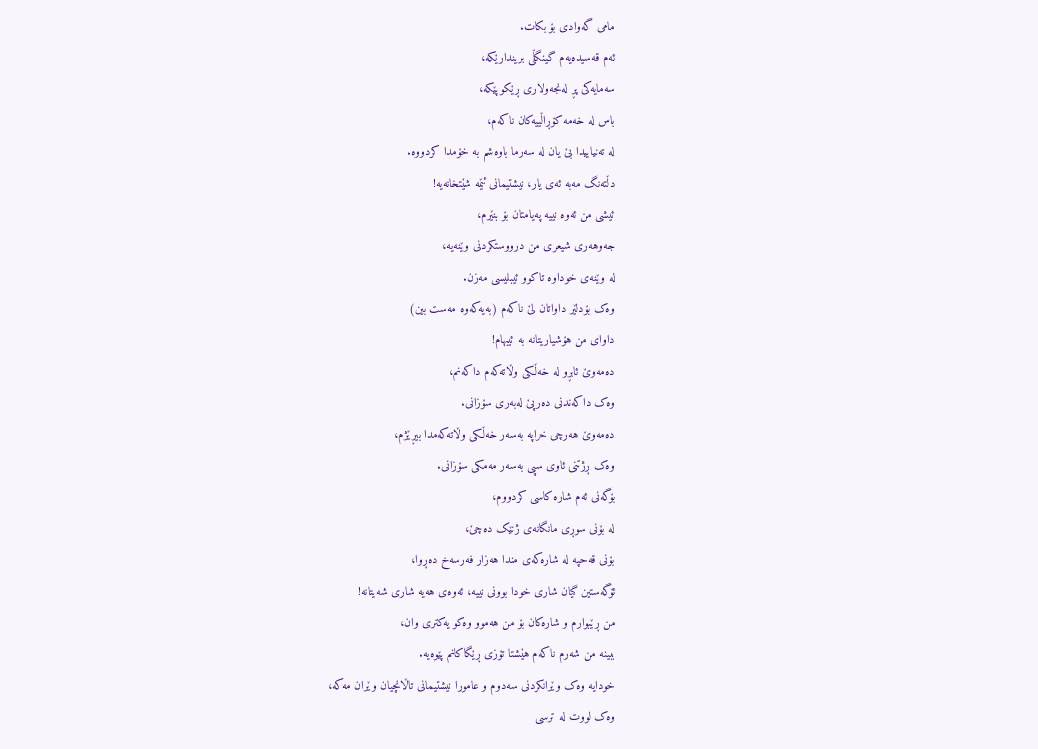مامی گەوادی بۆ بکات.
ئەم قەسیدەیەم گینگڵی بریندارێکە،
سەمایەکی پڕ لەنجەولاری ڕێکوپێکە،
باس لە خەمە کۆڕاڵییەکان ناکەم،
لە تەنیاییدا بێ یان لە سەرما باوەشم بە خۆمدا کردووە.
دڵتەنگ مەبە ئەی یار، نیشتیمانی ئێمە شێتخانەیە!
ئیشی من ئەوە نییە پەیامتان بۆ بنێرم،
جەوهەری شیعری من درووستکردنی وێنەیە،
لە وێنەی خوداوە تاکوو ئیبلیسی مەزن.
وەک بۆدلێر داواتان لێ ناکەم (بەیەکەوە مەست بین)
داوای من هۆشیاریتانە بە ئیبهام!
دەمەوێ ئابڕو لە خەڵکی وڵاتەکەم داکەنم،
وەک داکەندنی دەرپێ لەبەری سۆزانی.
دەمەوێ هەرچی خراپە بەسەر خەڵکی وڵاتەکەمدا بیڕێژم،
وەک ڕژتنی ئاوی سپی بەسەر مەمکی سۆزانی.
بۆگەنی ئەم شارە کاسی کردووم،
لە بۆنی سوڕی مانگانەی ژنێک دەچێ،
بۆنی قەحپە لە شارەکەی مندا هەزار فەرسەخ دەڕوا،
ئۆگەستین گیان شاری خودا بوونی نییە، ئەوەی هەیە شاری شەیتانە!
من ڕێبوارم و شارەکان بۆ من هەموو وەکو یەکتری وان،
ببینە من شەرم ناکەم هێشتا تۆزی ڕێگاکانم پێوەیە.
خودایە وەک وێرانکردنی سەدوم و عامورا نیشتیمانی تاڵانچیان وێران مەکە،
وەک لووت لە ترسی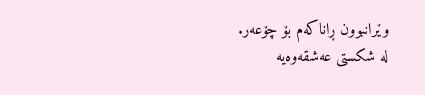وێرانبوون ڕاناکەم بۆ چۆعەر.
لە شکستی عەشقەوەیە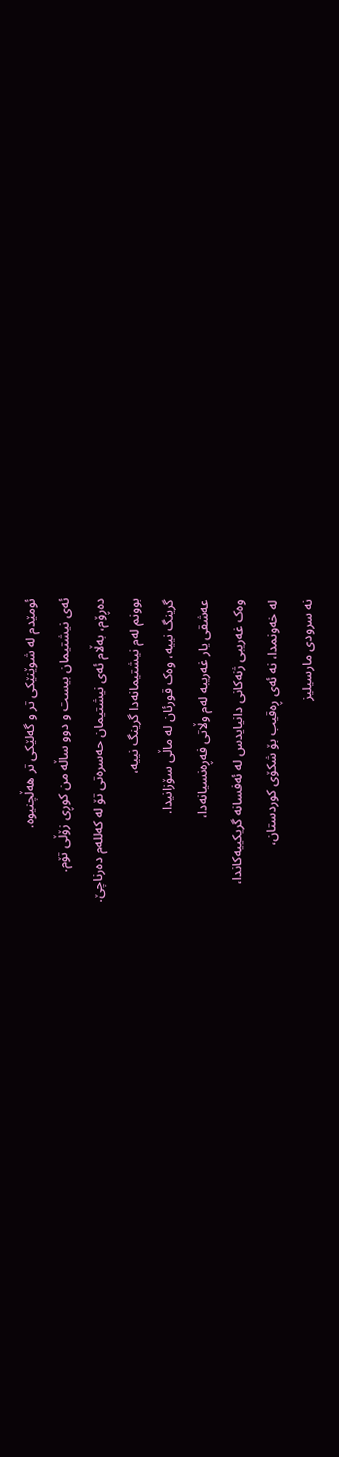ئومێدم لە شوێنێکی تر و گەلێکی تر هەڵچنیوە.
ئەی نیشتیمان بیست و دوو ساڵە من کوڕی زۆڵی تۆم.
دەڕۆم، بەڵام ئەی نیشتیمان حەسرەتی تۆ لە کەللەم دەرناچێ.
بوونم لەم نیشتیمانەدا گرینگ نییە،
گرینگ نییە، وەک قورئان لە ماڵی سۆزانیدا.
عەشقی یار غەریبە لەم وڵاتی فەڕەنسیانەدا،
وەک غەریبی ژنەکانی دانیایدس لە ئەفسانە گریکییەکاندا،
لە خەونمدا، نە ئەی ڕەقیب بۆ شکۆی کوردستان،
نە سرودی مارسیلیز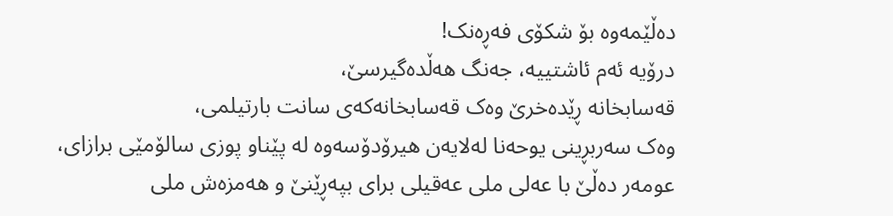دەڵێمەوە بۆ شکۆی فەڕەنک!
درۆیە ئەم ئاشتییە، جەنگ هەڵدەگیرسێ،
قەسابخانە ڕێدەخرێ وەک قەسابخانەکەی سانت بارتیلمی،
وەک سەربڕینی یوحەنا لەلایەن هیرۆدۆسەوە لە پێناو پوزی سالۆمێی برازای،
عومەر دەڵێ با عەلی ملی عەقیلی برای بپەڕێنێ و هەمزەش ملی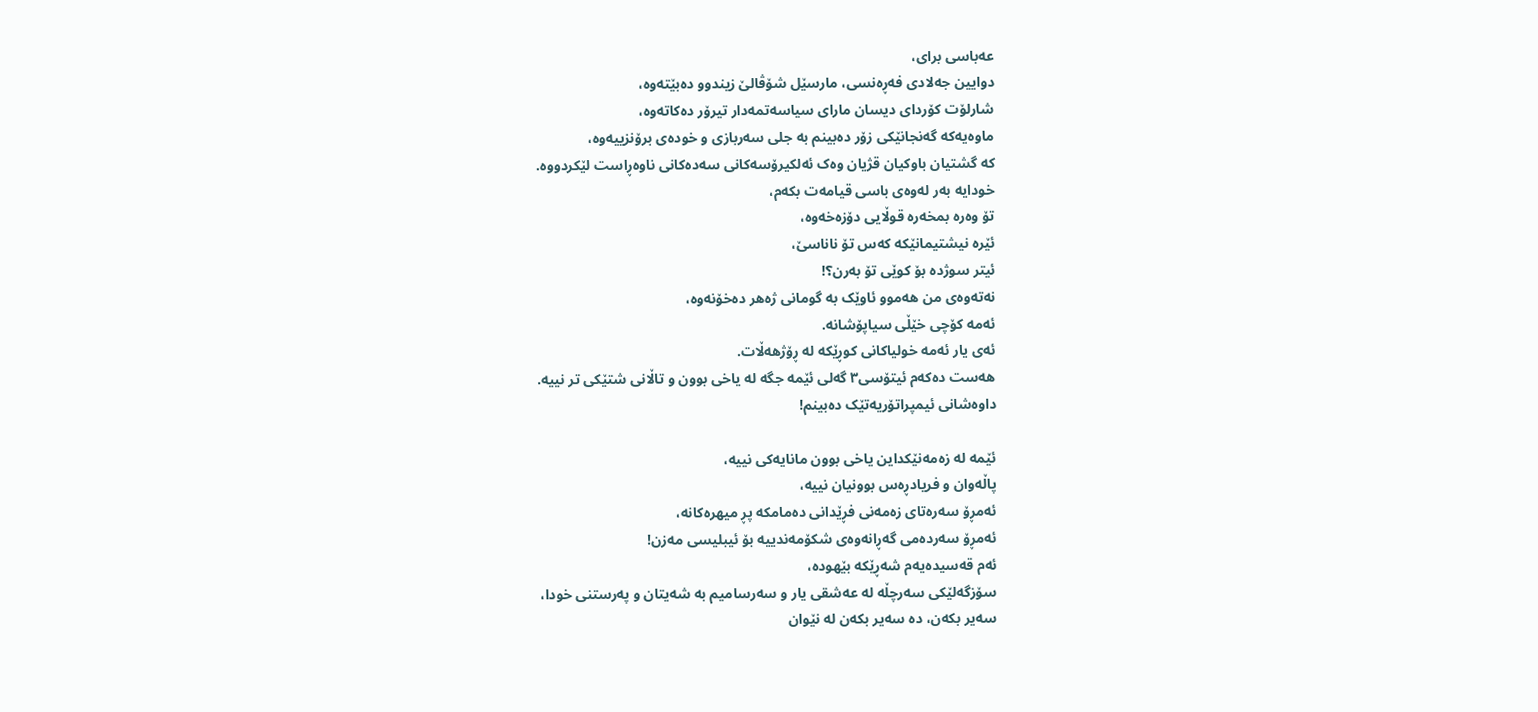عەباسی برای،
دوایین جەلادی فەڕەنسی، مارسێل شۆڤالێ زیندوو دەبێتەوە،
شارلۆت کۆردای دیسان مارای سیاسەتمەدار تیرۆر دەکاتەوە،
ماوەیەکە گەنجانێکی زۆر دەبینم بە جلی سەربازی و خودەی برۆنزییەوە،
کە گشتیان باوکیان قژیان وەک ئەلکیرۆسەکانی سەدەکانی ناوەڕاست لێکردووە.
خودایە بەر لەوەی باسی قیامەت بکەم،
تۆ وەرە بمخەرە قوڵایی دۆزەخەوە،
ئێرە نیشتیمانێکە کەس تۆ ناناسێ،
ئیتر سوژدە بۆ کوێی تۆ بەرن؟!
نەتەوەی من هەموو ئاوێک بە گومانی ژەهر دەخۆنەوە،
ئەمە کۆچی خێڵی سیاپۆشانە.
ئەی یار ئەمە خولیاکانی کوڕێکە لە ڕۆژهەڵات.
هەست دەکەم ئیتۆسی٣ گەلی ئێمە جگە لە یاخی بوون و تاڵانی شتێکی تر نییە.
داوەشانی ئیمپراتۆریەتێک دەبینم!

ئێمە لە زەمەنێکداین یاخی بوون مانایەکی نییە،
پاڵەوان و فریادڕەس بوونیان نییە،
ئەمڕۆ سەرەتای زەمەنی فڕێدانی دەمامکە پڕ میهرەکانە،
ئەمڕۆ سەردەمی گەڕانەوەی شکۆمەندییە بۆ ئیبلیسی مەزن!
ئەم قەسیدەیەم شەڕێکە بێهودە،
سۆزگەلێکی سەرچڵە لە عەشقی یار و سەرسامیم بە شەیتان و پەرستنی خودا،
سەیر بکەن، دە سەیر بکەن لە نێوان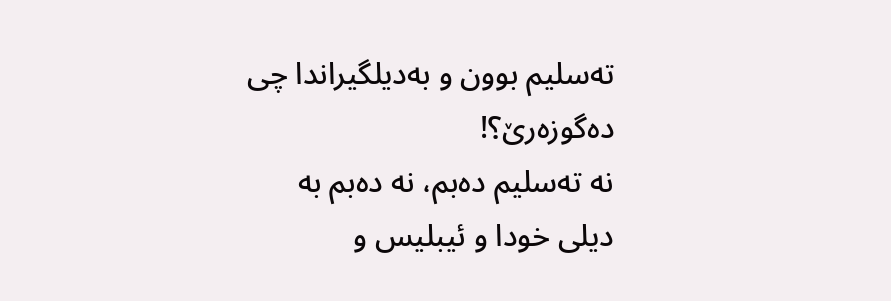تەسلیم بوون و بەدیلگیراندا چی دەگوزەرێ؟!
نە تەسلیم دەبم، نە دەبم بە دیلی خودا و ئیبلیس و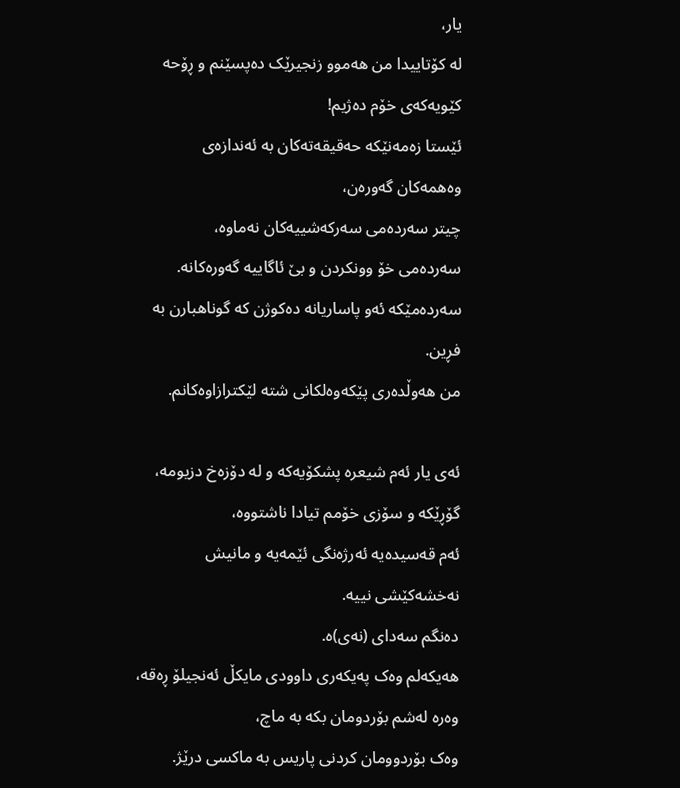یار،
لە کۆتاییدا من هەموو زنجیرێک دەپسێنم و ڕۆحە کێویەکەی خۆم دەژیم!
ئێستا زەمەنێکە حەقیقەتەکان بە ئەندازەی وەهمەکان گەورەن،
چیتر سەردەمی سەرکەشییەکان نەماوە،
سەردەمی خۆ وونکردن و بێ ئاگاییە گەورەکانە.
سەردەمێکە ئەو پاساریانە دەکوژن کە گوناهبارن بە فڕین.
من هەوڵدەری پێکەوەلکانی شتە لێکترازاوەکانم.

ئەی یار ئەم شیعرە پشکۆیەکە و لە دۆزەخ دزیومە،
گۆڕێکە و سۆزی خۆمم تیادا ناشتووە،
ئەم قەسیدەیە ئەرژەنگی ئێمەیە و مانیش نەخشەکێشی نییە.
دەنگم سەدای (نەی)ە.
هەیکەلم وەک پەیکەری داوودی مایکڵ ئەنجیلۆ ڕەقە،
وەرە لەشم بۆردومان بکە بە ماچ،
وەک بۆردوومان کردنی پاریس بە ماکسی درێژ.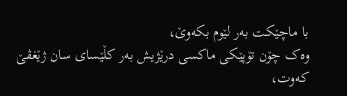با ماچێکت بەر لێوم بکەوێ،
وەک چۆن تۆپێکی ماکسی درێژیش بەر کڵێسای سان ژێغڤێ کەوت،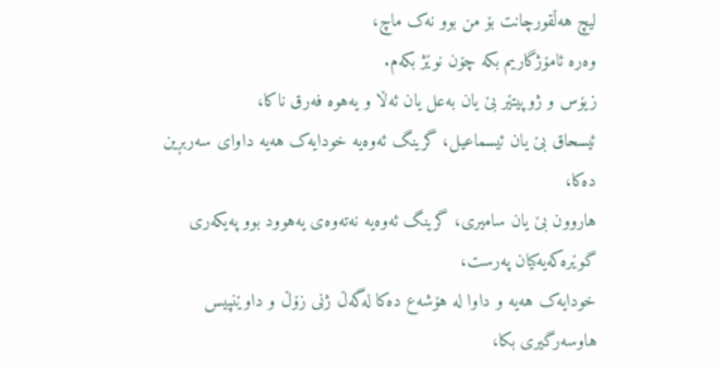لیچ هەڵقورچانت بۆ من بوو نەک ماچ،
وەرە ئامۆژگاریم بکە چۆن نوێژ بکەم.
زیۆس و ژوپیتێر بێ یان بەعل یان ئەڵا و یەهوە فەرق ناکا،
ئیسحاق بێ یان ئیسماعیل، گرینگ ئەوەیە خودایەک هەیە داوای سەربڕین دەکا،
هاروون بێ یان سامیری، گرینگ ئەوەیە نەتەوەی یەهوود بوو پەیکەری گوێرەکەیەکیان پەرست،
خودایەک هەیە و داوا لە هۆشەع دەکا لەگەڵ ژنی زۆڵ و داوێنپیس هاوسەرگیری بکا،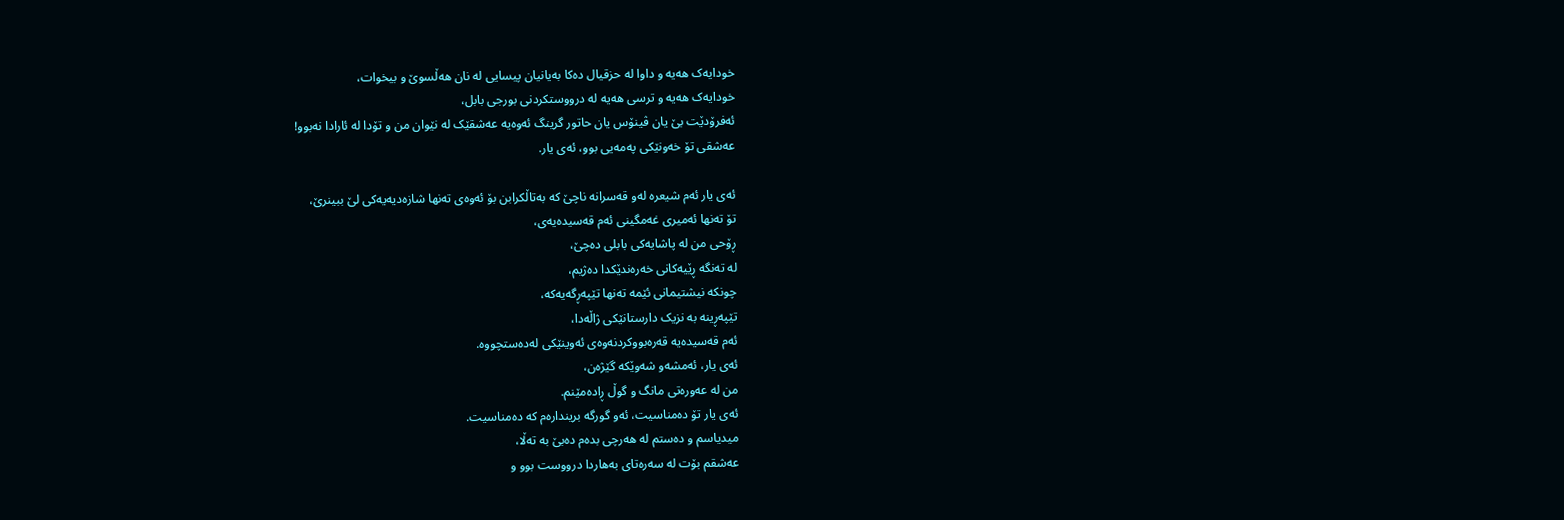خودایەک هەیە و داوا لە حزقیال دەکا بەیانیان پیسایی لە نان هەڵسوێ و بیخوات،
خودایەک هەیە و ترسی هەیە لە درووستکردنی بورجی بابل،
ئەفرۆدێت بێ یان ڤینۆس یان حاتور گرینگ ئەوەیە عەشقێک لە نێوان من و تۆدا لە ئارادا نەبوو!
عەشقی تۆ خەونێکی پەمەیی بوو، ئەی یار.

ئەی یار ئەم شیعرە لەو قەسرانە ناچێ کە بەتاڵکرابن بۆ ئەوەی تەنها شازەدیەیەکی لێ ببینرێ،
تۆ تەنها ئەمیری غەمگینی ئەم قەسیدەیەی،
ڕۆحی من لە پاشایەکی بابلی دەچێ،
لە تەنگە ڕێیەکانی خەرەندێکدا دەژیم،
چونکە نیشتیمانی ئێمە تەنها تێپەڕگەیەکە،
تێپەڕینە بە نزیک دارستانێکی ژاڵەدا،
ئەم قەسیدەیە قەرەبووکردنەوەی ئەوینێکی لەدەستچووە.
ئەی یار، ئەمشەو شەوێکە گێژەن،
من لە عەورەتی مانگ و گوڵ ڕادەمێنم.
ئەی یار تۆ دەمناسیت، ئەو گورگە بریندارەم کە دەمناسیت.
میدیاسم و دەستم لە هەرچی بدەم دەبێ بە تەڵا،
عەشقم بۆت لە سەرەتای بەهاردا درووست بوو و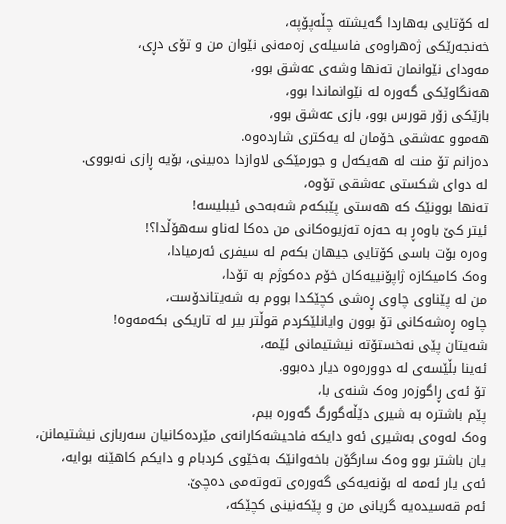لە کۆتایی بەهاردا گەیشتە چڵەپۆپە،
خەنجەرێکی ژەهراوەی فاسیلەی زەمەنی نێوان من و تۆی دڕی،
مەودای نێوانمان تەنها وشەی عەشق بوو،
هەنگاوێکی گەورە لە نێوانماندا بوو،
بازێکی زۆر قورس بوو، بازی عەشق بوو،
هەموو عەشقی خۆمان لە یەکتری شاردەوە.
دەزانم تۆ منت لە هەیکەل و جورمێکی لاوازدا دەبینی، بۆیە ڕازی نەبووی.
لە دوای شکستی عەشقی تۆوە،
تەنها بوونێک کە هەستی پێبکەم شەبەحی ئیبلیسە!
ئیتر کێ باوەڕ بە حەزە تەزیوەکانی من دەکا لەناو سەهۆڵدا؟!
وەرە بۆت باسی کۆتایی جیهان بکەم لە سیفری ئەرمیادا،
وەک کامیکازە ژاپۆنییەکان خۆم دەکوژم بە تۆدا،
من لە پێناوی چاوی ڕەشی کچێکدا بووم بە شەیتاندۆست،
چاوە ڕەشەکانی تۆ بوون وایانلێکردم قوڵتر بیر لە تاریکی بکەمەوە!
شەیتان پێی نەخستۆتە نیشتیمانی ئێمە،
ئەینا بڵێسەی لە دوورەوە دیار دەبوو.
تۆ ئەی ڕاگوزەر وەک شنەی با،
پێم باشترە بە شیری دێڵەگورگ گەورە ببم،
وەک لەوەی بەشیری ئەو دایکە فاحیشەکارانەی مێردەکانیان سەربازی نیشتیمانن،
یان باشتر بوو وەک سارگۆن باخەوانێک بەخێوی کردبام و دایکم کاهێنە بوایە،
ئەی یار ئەمە لە بۆنەیەکی گەورەی تەوتەمی دەچێ.
ئەم قەسیدەیە گریانی من و پێکەنینی کچێکە،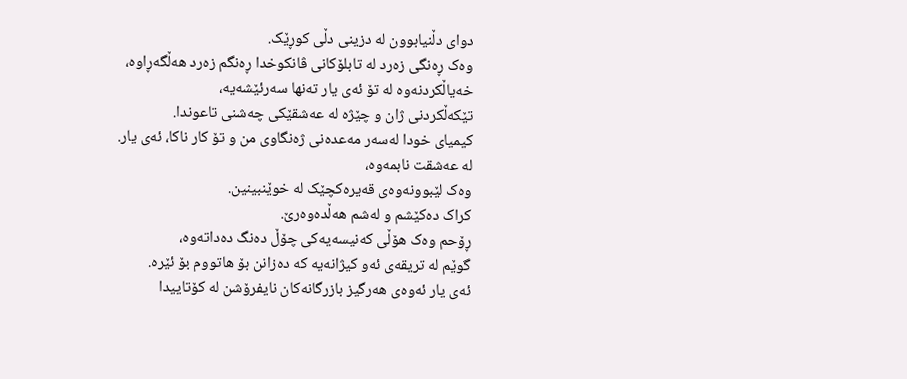دوای دڵنیابوون لە دزینی دڵی کوڕێک.
وەک ڕەنگی زەرد لە تابلۆکانی ڤانکوخدا ڕەنگم زەرد هەڵگەڕاوە،
خەیاڵکردنەوە لە تۆ ئەی یار تەنها سەرئێشەیە،
تێکەڵکردنی ژان و چێژە لە عەشقێکی چەشنی تاعوندا.
کیمیای خودا لەسەر مەعدەنی ژەنگاوی من و تۆ کار ناکا، ئەی یار.
لە عەشقت نابمەوە،
وەک لێبوونەوەی قەیرەکچێک لە خوێنبینین.
کراک دەکێشم و لەشم هەڵدەوەرێ.
ڕۆحم وەک هۆڵی کەنیسەیەکی چۆڵ دەنگ دەداتەوە،
گوێم لە تریقەی ئەو کیژانەیە کە دەزانن بۆ هاتووم بۆ ئێرە.
ئەی یار ئەوەی هەرگیز بازرگانەکان نایفرۆشن لە کۆتاییدا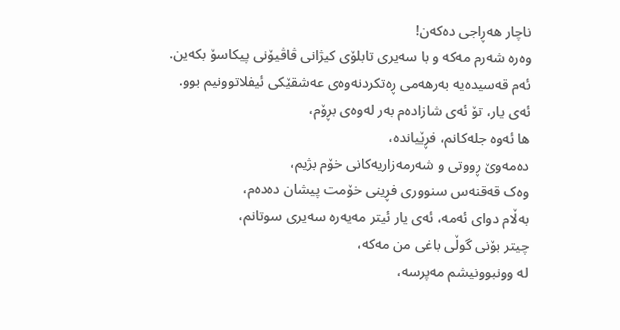ناچار هەڕاجی دەکەن!
وەرە شەرم مەکە و با سەیری تابلۆی کیژانی ڤاڤیۆنی پیکاسۆ بکەین.
ئەم قەسیدەیە بەرهەمی ڕەتکردنەوەی عەشقێکی ئیفلاتوونیم بوو.
ئەی یار، تۆ ئەی شازادەم بەر لەوەی بڕۆم،
ها ئەوە جلەکانم، فڕێیاندە،
دەمەوێ ڕووتی و شەرمەزاریەکانی خۆم بژیم،
وەک قەقنەس سنووری فڕینی خۆمت پیشان دەدەم،
بەڵام دوای ئەمە، ئەی یار ئیتر مەیەرە سەیری سوتانم،
چیتر بۆنی گوڵی باغی من مەکە،
لە وونبوونیشم مەپرسە،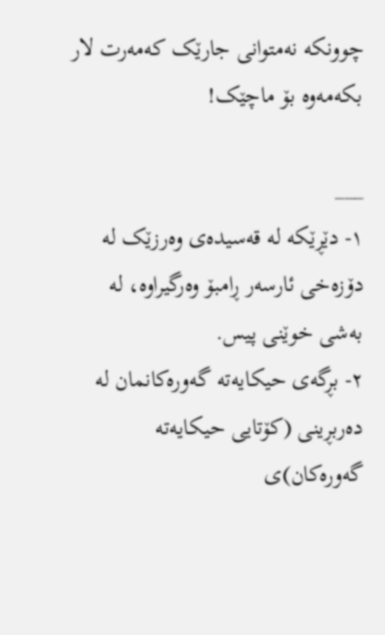چوونکە نەمتوانی جارێک کەمەرت لار بکەمەوە بۆ ماچێک!

___
١- دێڕێکە لە قەسیدەی وەرزێک لە دۆزەخی ئارسەر ڕامبۆ وەرگیراوە، لە بەشی خوێنی پیس.
٢- بڕگەی حیکایەتە گەورەکانمان لە دەربڕینی (کۆتایی حیکایەتە گەورەکان)ی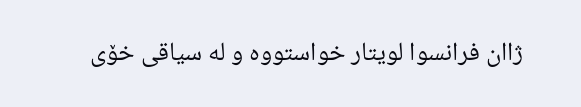ژاان فرانسوا لویتار خواستووە و لە سیاقی خۆی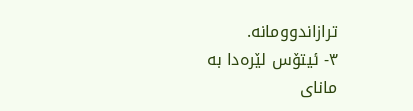ترازاندوومانە.
٣- ئیتۆس لێرەدا بە مانای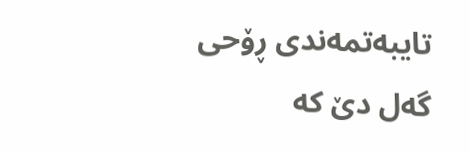تایبەتمەندی ڕۆحی گەل دێ کە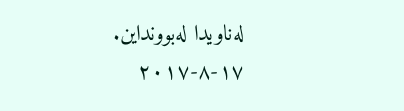لەناویدا لەبوونداین.
١٧-٨-٢٠١٧